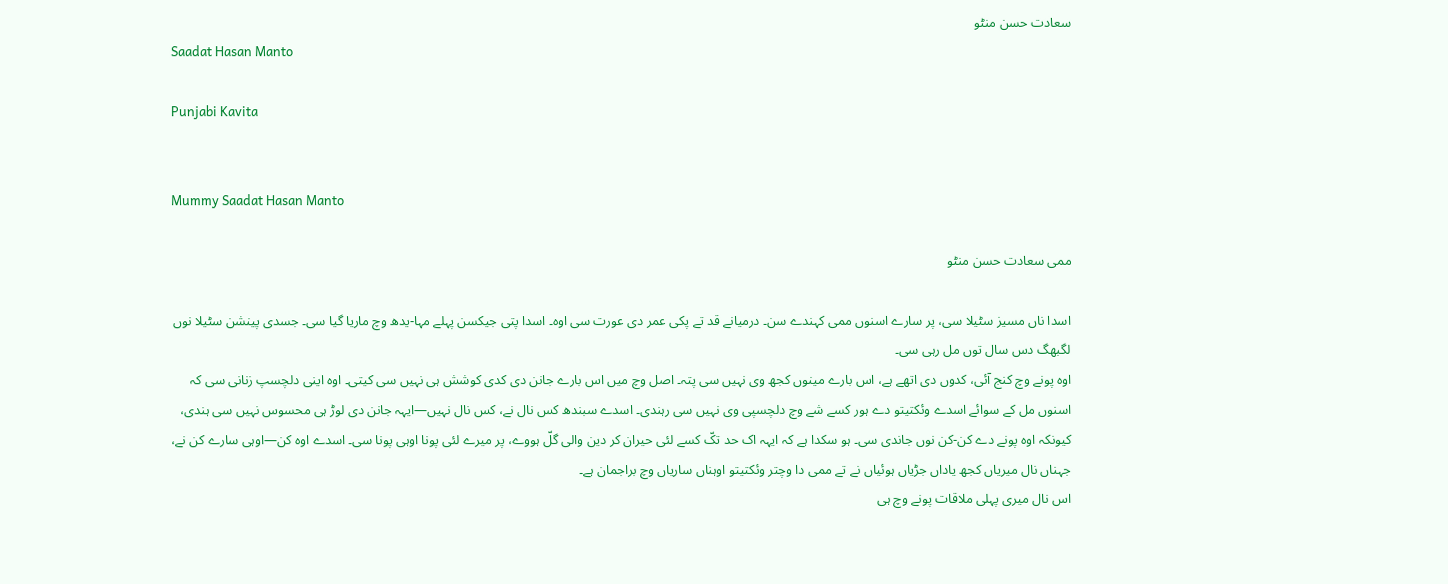سعادت حسن منٹو
Saadat Hasan Manto

Punjabi Kavita


Mummy Saadat Hasan Manto

ممی سعادت حسن منٹو

اسدا ناں مسیز سٹیلا سی، پر سارے اسنوں ممی کہندے سن۔ درمیانے قد تے پکی عمر دی عورت سی اوہ۔ اسدا پتی جیکسن پہلے مہا-یدھ وچ ماریا گیا سی۔ جسدی پینشن سٹیلا نوں لگبھگ دس سال توں مل رہی سی۔
اوہ پونے وچ کنج آئی، کدوں دی اتھے ہے، اس بارے مینوں کجھ وی نہیں سی پتہ۔ اصل وچ میں اس بارے جانن دی کدی کوشش ہی نہیں سی کیتی۔ اوہ اینی دلچسپ زنانی سی کہ اسنوں مل کے سوائے اسدے وئکتیتو دے ہور کسے شے وچ دلچسپی وی نہیں سی رہندی۔ اسدے سبندھ کس نال نے، کس نال نہیں—ایہہ جانن دی لوڑ ہی محسوس نہیں سی ہندی، کیونکہ اوہ پونے دے کن-کن نوں جاندی سی۔ ہو سکدا ہے کہ ایہہ اک حد تکّ کسے لئی حیران کر دین والی گلّ ہووے، پر میرے لئی پونا اوہی پونا سی۔ اسدے اوہ کن—اوہی سارے کن نے، جہناں نال میریاں کجھ یاداں جڑیاں ہوئیاں نے تے ممی دا وچتر وئکتیتو اوہناں ساریاں وچ براجمان ہے۔
اس نال میری پہلی ملاقات پونے وچ ہی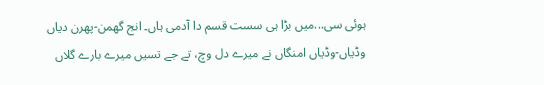ہوئی سی...میں بڑا ہی سست قسم دا آدمی ہاں۔ انج گھمن-پھرن دیاں وڈیاں-وڈیاں امنگاں نے میرے دل وچ، تے جے تسیں میرے بارے گلاں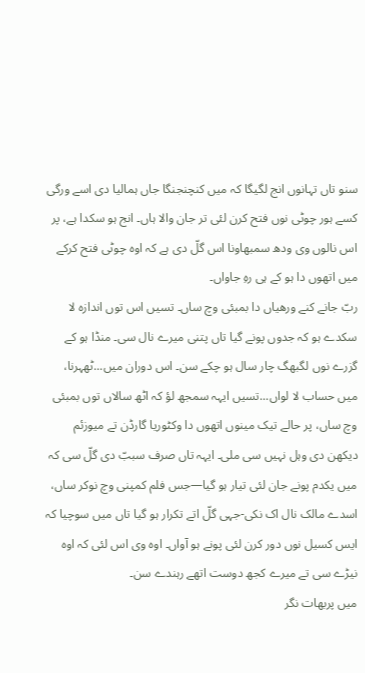سنو تاں تہانوں انج لگیگا کہ میں کنچنجنگا جاں ہمالیا دی اسے ورگی کسے ہور چوٹی نوں فتح کرن لئی تر جان والا ہاں۔ انج ہو سکدا ہے، پر اس نالوں وی ودھ سمبھاونا اس گلّ دی ہے کہ اوہ چوٹی فتح کرکے میں اتھوں دا ہو کے ہی رہِ جاواں۔
ربّ جانے کنے ورھیاں دا بمبئی وچ ساں۔ تسیں اس توں اندازہ لا سکدے ہو کہ جدوں پونے گیا تاں پتنی میرے نال سی۔ منڈا ہو کے گزرے نوں لگبھگ چار سال ہو چکے سن۔ اس دوران میں...ٹھہرنا، میں حساب لا لواں...تسیں ایہہ سمجھ لؤ کہ اٹھ سالاں توں بمبئی وچ ساں، پر حالے تیک مینوں اتھوں دا وکٹوریا گارڈن تے میوزئم دیکھن دی وہل نہیں سی ملی۔ ایہہ تاں صرف سببّ دی گلّ سی کہ میں یکدم پونے جان لئی تیار ہو گیا—جس فلم کمپنی وچ نوکر ساں، اسدے مالک نال اک نکی-جہی گلّ اتے تکرار ہو گیا تاں میں سوچیا کہ ایس کسیل نوں دور کرن لئی پونے ہو آواں۔ اوہ وی اس لئی کہ اوہ نیڑے سی تے میرے کجھ دوست اتھے رہندے سن۔
میں پربھات نگر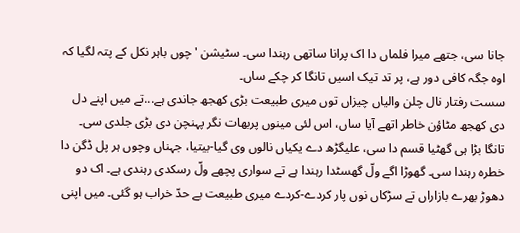جانا سی، جتھے میرا فلماں دا اک پرانا ساتھی رہندا سی۔ سٹیشن 'چوں باہر نکل کے پتہ لگیا کہ اوہ جگہ کافی دور ہے، پر تد تیک اسیں تانگا کر چکے ساں۔
سست رفتار نال چلن والیاں چیزاں توں میری طبیعت بڑی کھجھ جاندی ہے...تے میں اپنے دل دی کھجھ مٹاؤن خاطر اتھے آیا ساں، اس لئی مینوں پربھات نگر پہنچن دی بڑی جلدی سی۔ تانگا بڑا ہی گھٹیا قسم دا سی، علیگڑھ دے یکیاں نالوں وی گیا-بیتیا، جہناں وچوں ہر پل ڈگن دا خطرہ رہندا سی۔ گھوڑا اگے ولّ گھسٹدا رہندا ہے تے سواری پچھے ولّ رسکدی رہندی ہے۔ اک دو دھوڑ بھرے بازاراں تے سڑکاں نوں پار کردے-کردے میری طبیعت بے حدّ خراب ہو گئی۔ میں اپنی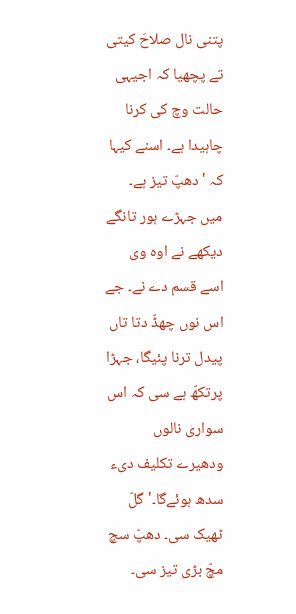پتنی نال صلاحَ کیتی تے پچھیا کہ اجیہی حالت وچ کی کرنا چاہیدا ہے۔ اسنے کیہا کہ 'دھپّ تیز ہے۔ میں جہڑے ہور تانگے دیکھے نے اوہ وی اسے قسم دے نے۔ جے اس نوں چھڈّ دتا تاں پیدل ترنا پئیگا، جہڑا پرتکھّ ہے سی کہ اس سواری نالوں ودھیرے تکلیف دیء سدھ ہوئےگا۔' گلّ ٹھیک سی۔ دھپّ سچ مچّ بڑی تیز سی۔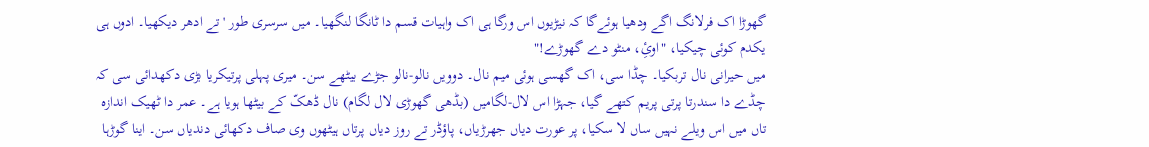گھوڑا اک فرلانگ اگے ودھیا ہوئےگا کہ نیڑیوں اس ورگا ہی اک واہیات قسم دا ٹانگا لنگھیا۔ میں سرسری طور 'تے ادھر دیکھیا۔ ادوں ہی یکدم کوئی چیکیا، "اوئِ، منٹو دے گھوڑے!"
میں حیرانی نال تربکیا۔ چڈا سی، اک گھسی ہوئی میم نال۔ دوویں نالو-نالو جڑے بیٹھے سن۔ میری پہلی پرتیکریا بڑی دکھدائی سی کہ چڈے دا سندرتا پرتی پریم کتھے گیا، جہڑا اس لال-لگامیں (بڈھی گھوڑی لال لگام) نال ڈھکّ کے بیٹھا ہویا ہے۔ عمر دا ٹھیک اندازہ تاں میں اس ویلے نہیں ساں لا سکیا، پر عورت دیاں جھرڑیاں، پاؤڈر تے روز دیاں پرتاں ہیٹھوں وی صاف دکھائی دندیاں سن۔ اینا گوڑہا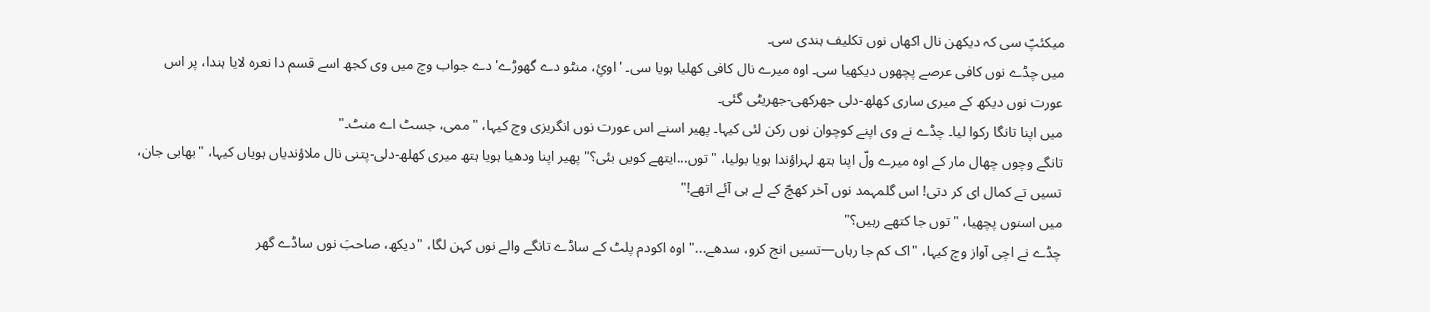میکئپّ سی کہ دیکھن نال اکھاں نوں تکلیف ہندی سی۔
میں چڈے نوں کافی عرصے پچھوں دیکھیا سی۔ اوہ میرے نال کافی کھلیا ہویا سی۔ 'اوئِ، منٹو دے گھوڑے' دے جواب وچ میں وی کجھ اسے قسم دا نعرہ لایا ہندا، پر اس عورت نوں دیکھ کے میری ساری کھلھ-دلی جھرکھی-جھریٹی گئی۔
میں اپنا تانگا رکوا لیا۔ چڈے نے وی اپنے کوچوان نوں رکن لئی کیہا۔ پھیر اسنے اس عورت نوں انگریزی وچ کیہا، "ممی، جسٹ اے منٹ۔"
تانگے وچوں چھال مار کے اوہ میرے ولّ اپنا ہتھ لہراؤندا ہویا بولیا، "توں...ایتھے کویں بئی؟" پھیر اپنا ودھیا ہویا ہتھ میری کھلھ-دلی-پتنی نال ملاؤندیاں ہویاں کیہا، "بھابی جان، تسیں تے کمال ای کر دتی! اس گلمہمد نوں آخر کھچّ کے لے ہی آئے اتھے!"
میں اسنوں پچھیا، "توں جا کتھے رہیں؟"
چڈے نے اچی آواز وچ کیہا، "اک کم جا رہاں—تسیں انج کرو، سدھے..." اوہ اکودم پلٹ کے ساڈے تانگے والے نوں کہن لگا، "دیکھ، صاحبَ نوں ساڈے گھر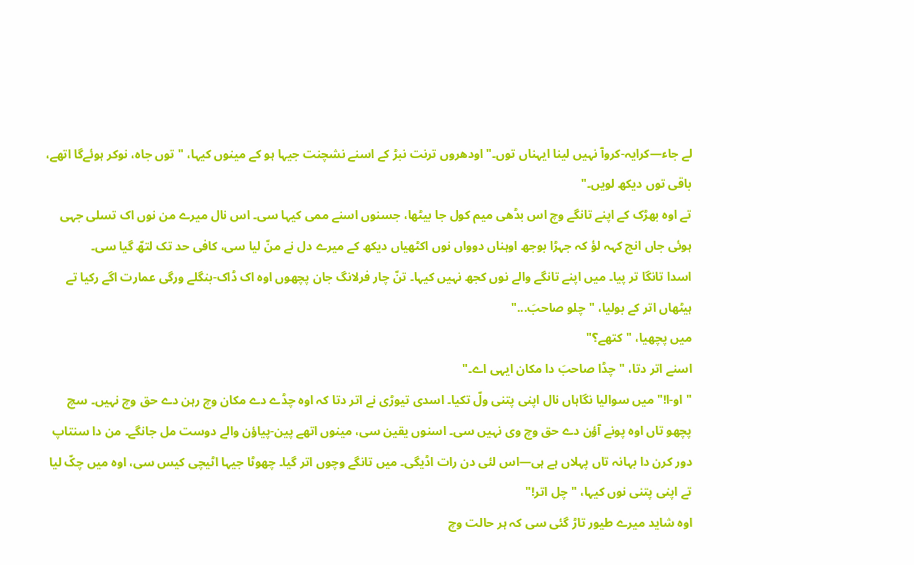لے جاء—کرایہ-کروآ نہیں لینا ایہناں توں۔" اودھروں ترنت نبڑ کے اسنے نشچنت جیہا ہو کے مینوں کیہا، "توں جاہ، نوکر ہوئےگا اتھے، باقی توں دیکھ لویں۔"
تے اوہ بھڑک کے اپنے تانگے وچ اس بڈھی میم کول جا بیٹھا، جسنوں اسنے ممی کیہا سی۔ اس نال میرے من نوں اک تسلی جہی ہوئی جاں انج کہہ لؤ کہ جہڑا بوجھ اوہناں دوواں نوں اکٹھیاں دیکھ کے میرے دل نے منّ لیا سی، کافی حد تک لتھّ گیا سی۔
اسدا تانگا تر پیا۔ میں اپنے تانگے والے نوں کجھ نہیں کیہا۔ تنّ چار فرلانگ جان پچھوں اوہ اک ڈاک-بنگلے ورگی عمارت اگے رکیا تے ہیٹھاں اتر کے بولیا، "چلو صاحبَ..."
میں پچھیا، "کتھے؟"
اسنے اتر دتا، "چڈا صاحبَ دا مکان ایہی اے۔"
"او-ا!" میں سوالیا نگاہاں نال اپنی پتنی ولّ تکیا۔ اسدی تیوڑی نے اتر دتا کہ اوہ چڈے دے مکان وچ رہن دے حق وچ نہیں۔ سچ پچھو تاں اوہ پونے آؤن دے حق وچ وی نہیں سی۔ اسنوں یقین سی، مینوں اتھے پین-پیاؤن والے دوست مل جانگے۔ من دا سنتاپ دور کرن دا بہانہ تاں پہلاں ہے ہی—اس لئی دن رات اڈیگی۔ میں تانگے وچوں اتر گیا۔ چھوٹا جیہا اٹیچی کیس سی، اوہ میں چکّ لیا تے اپنی پتنی نوں کیہا، "چل اتر!"
اوہ شاید میرے طیور تاڑ گئی سی کہ ہر حالت وچ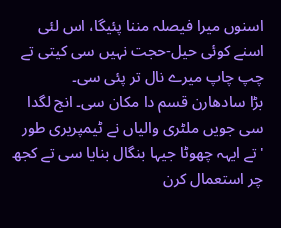اسنوں میرا فیصلہ مننا پئیگا، اس لئی اسنے کوئی حیل-حجت نہیں سی کیتی تے چپ چاپ میرے نال تر پئی سی۔
بڑا سادھارن قسم دا مکان سی۔ انج لگدا سی جویں ملٹری والیاں نے ٹیمپریری طور 'تے ایہہ چھوٹا جیہا بنگال بنایا سی تے کجھ چر استعمال کرن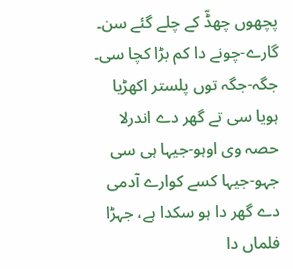پچھوں چھڈّ کے چلے گئے سن۔ گارے-چونے دا کم بڑا کچا سی۔ جگہ-جگہ توں پلستر اکھڑیا ہویا سی تے گھر دے اندرلا حصہ وی اوہو-جیہا ہی سی جہو-جیہا کسے کوارے آدمی دے گھر دا ہو سکدا ہے، جہڑا فلماں دا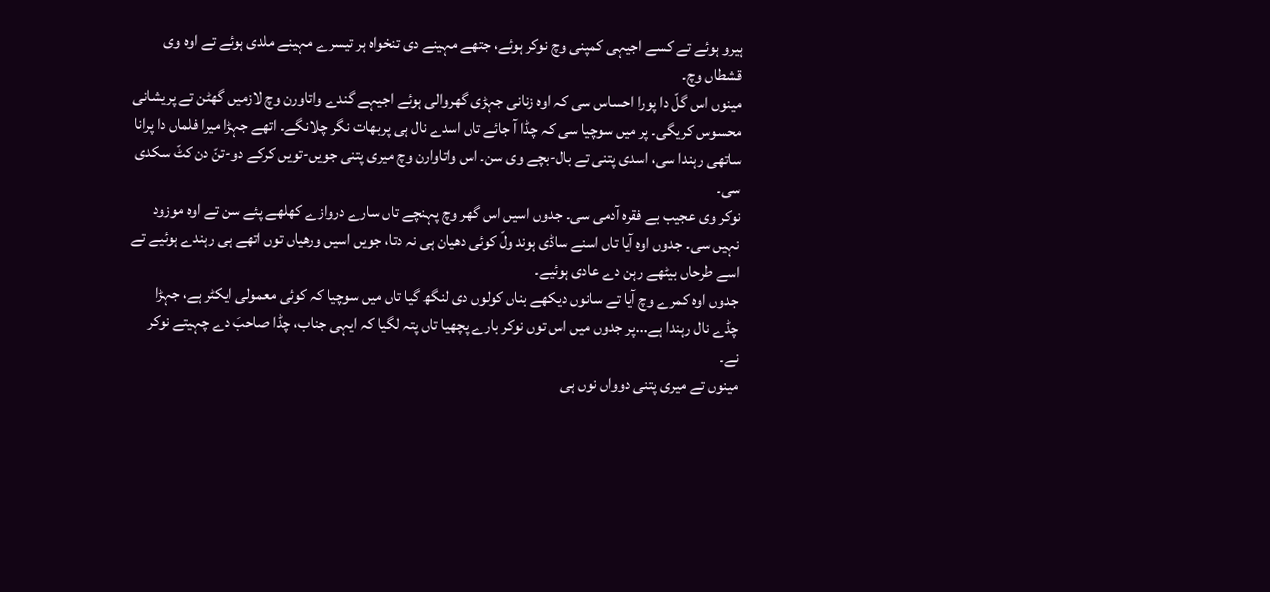ہیرو ہوئے تے کسے اجیہی کمپنی وچ نوکر ہوئے، جتھے مہینے دی تنخواہ ہر تیسرے مہینے ملدی ہوئے تے اوہ وی قشطاں وچ۔
مینوں اس گلّ دا پورا احساس سی کہ اوہ زنانی جہڑی گھروالی ہوئے اجیہے گندے واتاورن وچ لازمیں گھٹن تے پریشانی محسوس کریگی۔ پر میں سوچیا سی کہ چڈا آ جائے تاں اسدے نال ہی پربھات نگر چلانگے۔ اتھے جہڑا میرا فلماں دا پرانا ساتھی رہندا سی، اسدی پتنی تے بال-بچے وی سن۔ اس واتاوارن وچ میری پتنی جویں-تویں کرکے دو-تنّ دن کٹّ سکدی سی۔
نوکر وی عجیب بے فقرہ آدمی سی۔ جدوں اسیں اس گھر وچ پہنچے تاں سارے دروازے کھلھے پئے سن تے اوہ موزود نہیں سی۔ جدوں اوہ آیا تاں اسنے ساڈی ہوند ولّ کوئی دھیان ہی نہ دتا، جویں اسیں ورھیاں توں اتھے ہی رہندے ہوئیے تے اسے طرحاں بیٹھے رہن دے عادی ہوئیے۔
جدوں اوہ کمرے وچ آیا تے سانوں دیکھے بناں کولوں دی لنگھ گیا تاں میں سوچیا کہ کوئی معمولی ایکٹر ہے، جہڑا چڈے نال رہندا ہے...پر جدوں میں اس توں نوکر بارے پچھیا تاں پتہ لگیا کہ ایہی جناب، چڈا صاحبَ دے چہیتے نوکر نے۔
مینوں تے میری پتنی دوواں نوں ہی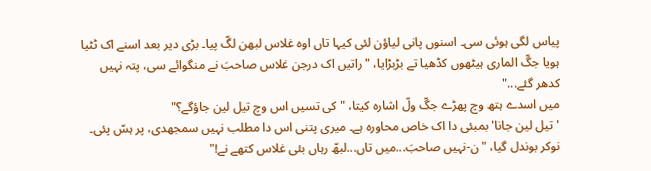پیاس لگی ہوئی سی۔ اسنوں پانی لیاؤن لئی کیہا تاں اوہ غلاس لبھن لگّ پیا۔ بڑی دیر بعد اسنے اک ٹٹیا ہویا جگّ الماری ہیٹھوں کڈھیا تے بڑبڑایا، "راتیں اک درجن غلاس صاحبَ نے منگوائے سی، پتہ نہیں کدھر گئے..."
میں اسدے ہتھ وچ پھڑے جگّ ولّ اشارہ کیتا، "کی تسیں اس وچ تیل لین جاؤگے؟"
'تیل لین جانا' بمبئی دا اک خاص محاورہ ہے۔ میری پتنی اس دا مطلب نہیں سمجھدی، پر ہسّ پئی۔ نوکر بوندل گیا، "ن-نہیں صاحبَ...میں تاں...لبھّ رہاں بئی غلاس کتھے نے!"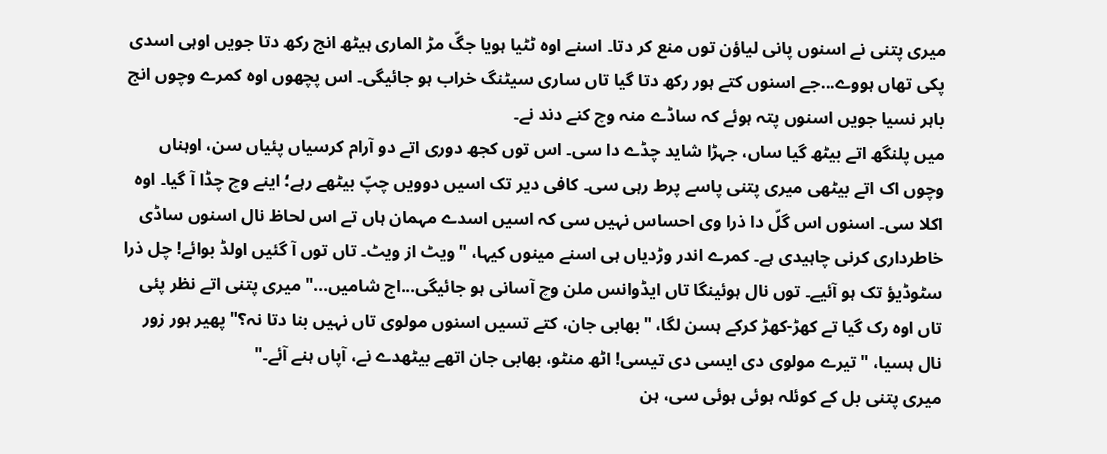میری پتنی نے اسنوں پانی لیاؤن توں منع کر دتا۔ اسنے اوہ ٹٹیا ہویا جگّ مڑ الماری ہیٹھ انج رکھ دتا جویں اوہی اسدی پکی تھاں ہووے...جے اسنوں کتے ہور رکھ دتا گیا تاں ساری سیٹنگ خراب ہو جائیگی۔ اس پچھوں اوہ کمرے وچوں انج باہر نسیا جویں اسنوں پتہ ہوئے کہ ساڈے منہ وچ کنے دند نے۔
میں پلنگھ اتے بیٹھ گیا ساں، جہڑا شاید چڈے دا سی۔ اس توں کجھ دوری اتے دو آرام کرسیاں پئیاں سن، اوہناں وچوں اک اتے بیٹھی میری پتنی پاسے پرط رہی سی۔ کافی دیر تک اسیں دوویں چپّ بیٹھے رہے؛ اینے وچ چڈا آ گیا۔ اوہ اکلا سی۔ اسنوں اس گلّ دا ذرا وی احساس نہیں سی کہ اسیں اسدے مہمان ہاں تے اس لحاظ نال اسنوں ساڈی خاطرداری کرنی چاہیدی ہے۔ کمرے اندر وڑدیاں ہی اسنے مینوں کیہا، "ویٹ از ویٹ۔ تاں توں آ گئیں اولڈ بوائے! چل ذرا سٹوڈیؤ تک ہو آئیے۔ توں نال ہوئینگا تاں ایڈوانس ملن وچ آسانی ہو جائیگی...اج شامیں..." میری پتنی اتے نظر پئی تاں اوہ رک گیا تے کھڑ-کھڑ کرکے ہسن لگا، "بھابی جان، کتے تسیں اسنوں مولوی تاں نہیں بنا دتا نہ؟" پھیر ہور زور نال ہسیا، "تیرے مولوی دی ایسی دی تیسی! اٹھ منٹو، بھابی جان اتھے بیٹھدے نے، آپاں ہنے آئے۔"
میری پتنی بل کے کوئلہ ہوئی ہوئی سی، ہن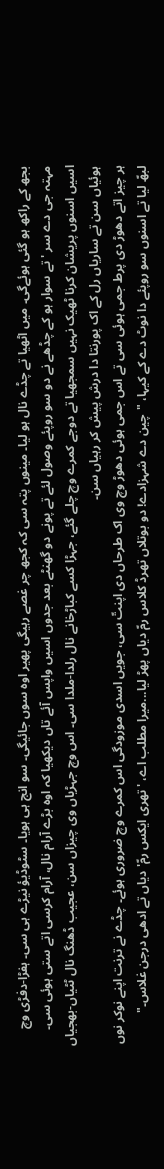بجھ کے راکھ ہو گئی ہوئےگی۔ میں اٹھیا تے چڈے نال ہو لیا۔ مینوں پتہ سی کہ کجھ چر غصے رہیگی پھیر اوہ سوں جائیگی۔ سو انج ہی ہویا۔ سٹوڈیؤ نیڑے ہی سی۔ ہفڑا-دفڑی وچ مہتہ جی دے سر 'تے سوار ہو کے چڈھے نے دو سو روپئے وصول لئے تے پونے دو گھنٹے بعد جدوں اسیں واپس آئے تاں دیکھیا کہ اوہ بڑے آرام نال، آرام کرسی اتے ستی ہوئی سی۔ اسیں اسنوں پریشان کرنا ٹھیک نہیں سمجھیا تے دوجے کمرے وچ چلے گئے، جہڑا کسے کباڑخانے نال رلدا-ملدا سی۔ اس وچ جہڑیاں وی چیزاں سن، عجیب ڈھنگ نال ٹٹیاں-بھجیاں ہوئیاں سن تے ساریاں رل کے اک پورنتا دا درش پیش کر رہیاں سن۔
ہر چیز اتے دھوڑ دی پرط جمی ہوئی سی تے اس جمی ہوئی دھوڑ وچ وی اک طرحاں دی اپنتّ سی، جویں اسدی موزودگی اس کمرے وچ ضروری ہوئے۔ چڈے نے ترنت اپنے نوکر نوں لبھّ لیا تے اسنوں سو روپئے دا نوٹ دے کے کیہا، "چین دے شہزادے! دو بوتلاں تھرڈ کلاس رمّ دیاں پھڑ لیا...میرا مطلب اے، 'تھری ایکس رمّ' دیاں تے ادھی درجن غلاس۔"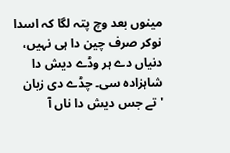مینوں بعد وچ پتہ لگا کہ اسدا نوکر صرف چین دا ہی نہیں، دنیاں دے ہر وڈے دیش دا شاہزادہ سی۔ چڈے دی زبان 'تے جس دیش دا ناں آ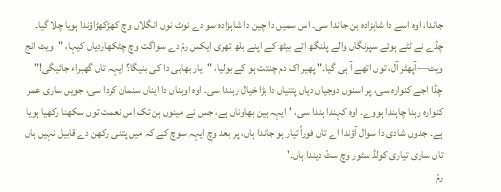جاندا، اوہ اسے دا شاہزادہ بن جاندا سی۔ اس سمیں دا چین دا شاہزادہ سو دے نوٹ نوں انگلاں وچ کھڑکھڑاؤندا ہویا چلا گیا۔
چڈے نے ٹٹے ہوئے سپرنگاں والے پلنگھ اتے بیٹھ کے اپنے بلھ تھری ایکس رمّ دے سواگت وچ چٹکھاردیاں کیہا، "ویٹ انج ویٹ—آپھٹر آل، توں اتھے آ ہی گیا۔" پھیر اک دم چنتت ہو کے بولیا، "یار بھابی دا کی بنیگا؟ ایہہ تاں گھبراء جائیگی!"
چڈا اجے کنوارہ سی، پر اسنوں دوجیاں دیاں پتنیاں دا بڑا خیال رہندا سی۔ اوہ اوہناں دا ایناں سنمان کردا سی، جویں ساری عمر کنوارہ رہنا چاہندا ہووے۔ اوہ کہندا ہندا سی، 'ایہہ ہین بھاوناں ہے، جس نے مینوں ہن تک اس نعمت توں سکھنا رکھیا ہویا ہے۔ جدوں شادی دا سوال آؤندا اے تاں فوراً تیار ہو جاندا ہاں، پر بعد وچ ایہہ سوچ کے کہ میں پتنی رکھن دے قابیل نہیں ہاں تاں ساری تیاری کولڈ سٹور وچ سٹّ دیندا ہاں۔'
رمّ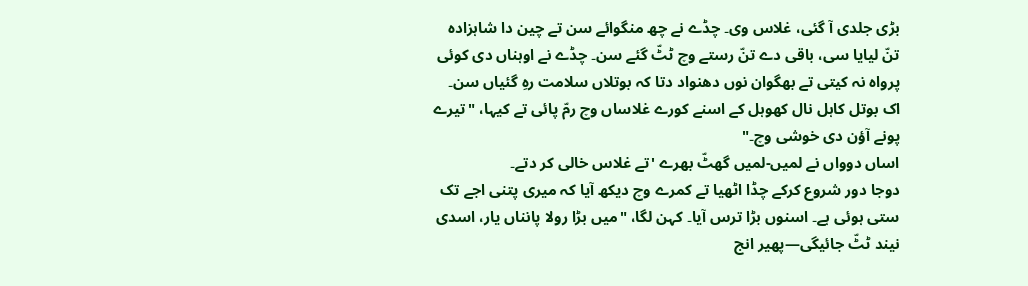بڑی جلدی آ گئی، غلاس وی۔ چڈے نے چھ منگوائے سن تے چین دا شاہزادہ تنّ لیایا سی، باقی دے تنّ رستے وچ ٹٹّ گئے سن۔ چڈے نے اوہناں دی کوئی پرواہ نہ کیتی تے بھگوان نوں دھنواد دتا کہ بوتلاں سلامت رہِ گئیاں سن۔ اک بوتل کاہل نال کھوہل کے اسنے کورے غلاساں وچ رمّ پائی تے کیہا، "تیرے پونے آؤن دی خوشی وچ۔"
اساں دوواں نے لمیں-لمیں گھٹّ بھرے 'تے غلاس خالی کر دتے۔
دوجا دور شروع کرکے چڈا اٹھیا تے کمرے وچ دیکھ آیا کہ میری پتنی اجے تک ستی ہوئی ہے۔ اسنوں بڑا ترس آیا۔ کہن لگا، "میں بڑا رولا پانناں یار، اسدی نیند ٹٹّ جائیگی—پھیر انج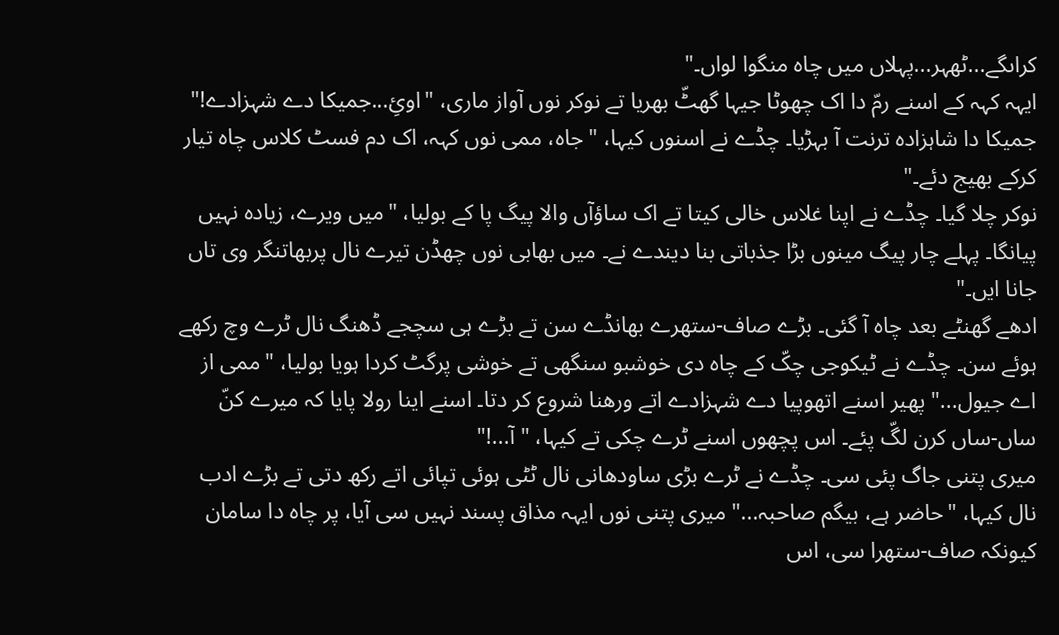کراںگے...ٹھہر...پہلاں میں چاہ منگوا لواں۔"
ایہہ کہہ کے اسنے رمّ دا اک چھوٹا جیہا گھٹّ بھریا تے نوکر نوں آواز ماری، "اوئِ...جمیکا دے شہزادے!"
جمیکا دا شاہزادہ ترنت آ بہڑیا۔ چڈے نے اسنوں کیہا، "جاہ، ممی نوں کہہ، اک دم فسٹ کلاس چاہ تیار کرکے بھیج دئے۔"
نوکر چلا گیا۔ چڈے نے اپنا غلاس خالی کیتا تے اک ساؤآں والا پیگ پا کے بولیا، "میں ویرے، زیادہ نہیں پیانگا۔ پہلے چار پیگ مینوں بڑا جذباتی بنا دیندے نے۔ میں بھابی نوں چھڈن تیرے نال پربھاتنگر وی تاں جانا ایں۔"
ادھے گھنٹے بعد چاہ آ گئی۔ بڑے صاف-ستھرے بھانڈے سن تے بڑے ہی سچجے ڈھنگ نال ٹرے وچ رکھے ہوئے سن۔ چڈے نے ٹیکوجی چکّ کے چاہ دی خوشبو سنگھی تے خوشی پرگٹ کردا ہویا بولیا، "ممی از اے جیول..." پھیر اسنے اتھوپیا دے شہزادے اتے ورھنا شروع کر دتا۔ اسنے اینا رولا پایا کہ میرے کنّ ساں-ساں کرن لگّ پئے۔ اس پچھوں اسنے ٹرے چکی تے کیہا، "آ...!"
میری پتنی جاگ پئی سی۔ چڈے نے ٹرے بڑی ساودھانی نال ٹٹی ہوئی تپائی اتے رکھ دتی تے بڑے ادب نال کیہا، "حاضر ہے، بیگم صاحبہ..." میری پتنی نوں ایہہ مذاق پسند نہیں سی آیا، پر چاہ دا سامان کیونکہ صاف-ستھرا سی، اس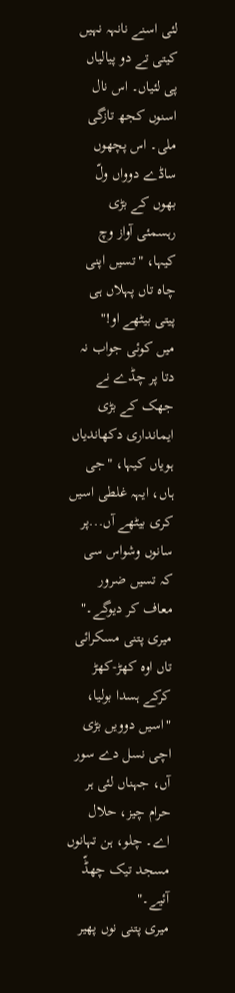لئی اسنے نانہہ نہیں کیتی تے دو پیالیاں پی لئیاں۔ اس نال اسنوں کجھ تازگی ملی۔ اس پچھوں ساڈے دوواں ولّ بھوں کے بڑی رہسمئی آواز وچ کیہا، "تسیں اپنی چاہ تاں پہلاں ہی پیتی بیٹھے او!"
میں کوئی جواب نہ دتا پر چڈے نے جھک کے بڑی ایمانداری دکھاندیاں ہویاں کیہا، "جی ہاں، ایہہ غلطی اسیں کری بیٹھے آں...پر سانوں وشواس سی کہ تسیں ضرور معاف کر دیوگے۔"
میری پتنی مسکرائی تاں اوہ کھڑ-کھڑ کرکے ہسدا بولیا، "اسیں دوویں بڑی اچی نسل دے سور آں، جہناں لئی ہر حرام چیز، حلال اے۔ چلو، ہن تہانوں مسجد تیک چھڈّ آئیے۔"
میری پتنی نوں پھیر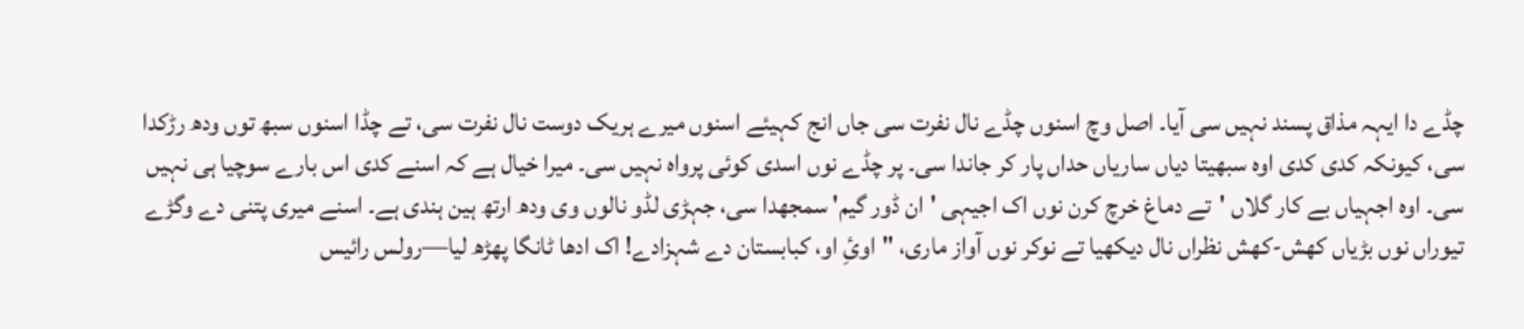چڈے دا ایہہ مذاق پسند نہیں سی آیا۔ اصل وچ اسنوں چڈے نال نفرت سی جاں انج کہیئے اسنوں میرے ہریک دوست نال نفرت سی، تے چڈا اسنوں سبھ توں ودھ رڑکدا سی، کیونکہ کدی کدی اوہ سبھیتا دیاں ساریاں حداں پار کر جاندا سی۔ پر چڈے نوں اسدی کوئی پرواہ نہیں سی۔ میرا خیال ہے کہ اسنے کدی اس بارے سوچیا ہی نہیں سی۔ اوہ اجہیاں بے کار گلاں 'تے دماغ خرچ کرن نوں اک اجیہی 'ان ڈور گیم' سمجھدا سی، جہڑی لڈو نالوں وی ودھ ارتھ ہین ہندی ہے۔ اسنے میری پتنی دے وگڑے تیوراں نوں بڑیاں کھش-کھش نظراں نال دیکھیا تے نوکر نوں آواز ماری، "اوئِ او، کبابستان دے شہزادے! اک ادھا ٹانگا پھڑھ لیا—رولس رائیس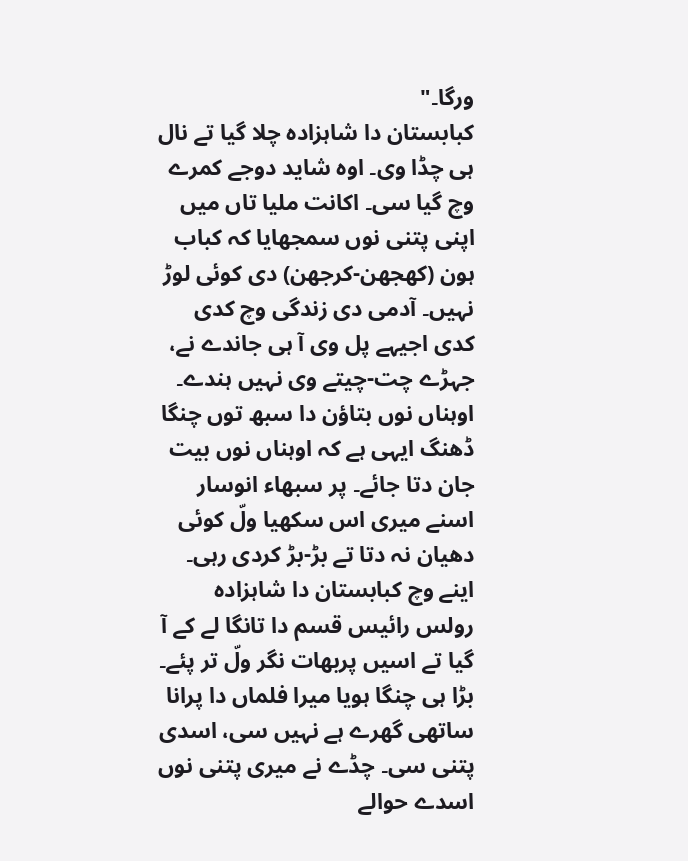ورگا۔"
کبابستان دا شاہزادہ چلا گیا تے نال ہی چڈا وی۔ اوہ شاید دوجے کمرے وچ گیا سی۔ اکانت ملیا تاں میں اپنی پتنی نوں سمجھایا کہ کباب ہون (کھجھن-کرجھن) دی کوئی لوڑ نہیں۔ آدمی دی زندگی وچ کدی کدی اجیہے پل وی آ ہی جاندے نے، جہڑے چت-چیتے وی نہیں ہندے۔ اوہناں نوں بتاؤن دا سبھ توں چنگا ڈھنگ ایہی ہے کہ اوہناں نوں بیت جان دتا جائے۔ پر سبھاء انوسار اسنے میری اس سکھیا ولّ کوئی دھیان نہ دتا تے بڑ-بڑ کردی رہی۔ اینے وچ کبابستان دا شاہزادہ رولس رائیس قسم دا تانگا لے کے آ گیا تے اسیں پربھات نگر ولّ تر پئے۔
بڑا ہی چنگا ہویا میرا فلماں دا پرانا ساتھی گھرے ہے نہیں سی، اسدی پتنی سی۔ چڈے نے میری پتنی نوں اسدے حوالے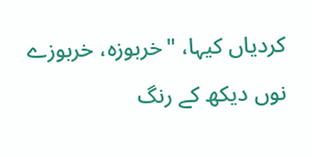کردیاں کیہا، "خربوزہ، خربوزے نوں دیکھ کے رنگ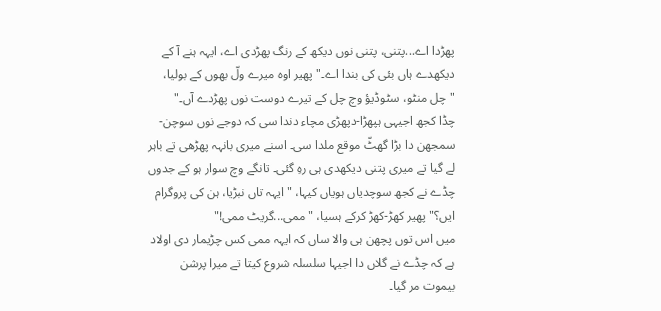پھڑدا اے...پتنی، پتنی نوں دیکھ کے رنگ پھڑدی اے، ایہہ ہنے آ کے دیکھدے ہاں بئی کی بندا اے۔" پھیر اوہ میرے ولّ بھوں کے بولیا، "چل منٹو، سٹوڈیؤ وچ چل کے تیرے دوست نوں پھڑدے آں۔"
چڈا کجھ اجیہی ہپھڑا-دپھڑی مچاء دندا سی کہ دوجے نوں سوچن-سمجھن دا بڑا گھٹّ موقع ملدا سی۔ اسنے میری بانہہ پھڑھی تے باہر لے گیا تے میری پتنی دیکھدی ہی رہِ گئی۔ تانگے وچ سوار ہو کے جدوں چڈے نے کجھ سوچدیاں ہویاں کیہا، "ایہہ تاں نبڑیا، ہن کی پروگرام ایں؟" پھیر کھڑ-کھڑ کرکے ہسیا، "ممی...گریٹ ممی!"
میں اس توں پچھن ہی والا ساں کہ ایہہ ممی کس چڑیمار دی اولاد ہے کہ چڈے نے گلاں دا اجیہا سلسلہ شروع کیتا تے میرا پرشن بیموت مر گیا۔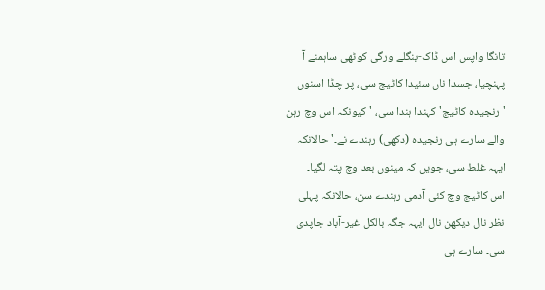تانگا واپس اس ڈاک-بنگلے ورگی کوٹھی ساہمنے آ پہنچیا، جسدا ناں سئیدا کاٹیج سی، پر چڈا اسنوں 'رنجیدہ کاٹیج' کہندا ہندا سی، 'کیونکہ اس وچ رہن والے سارے ہی رنجیدہ (دکھی) رہندے نے۔' حالانکہ ایہہ غلط سی، جویں کہ مینوں بعد وچ پتہ لگیا۔
اس کاٹیج وچ کئی آدمی رہندے سن، حالانکہ پہلی نظر نال دیکھن نال ایہہ جگہ بالکل غیر-آباد جاپدی سی۔ سارے ہی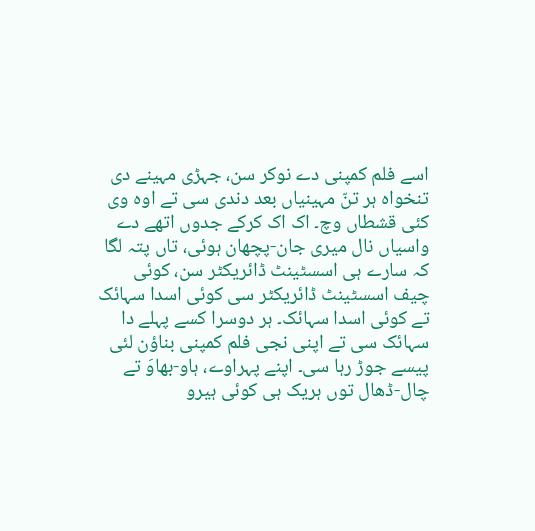اسے فلم کمپنی دے نوکر سن، جہڑی مہینے دی تنخواہ ہر تنّ مہینیاں بعد دندی سی تے اوہ وی کئی قشطاں وچ۔ اک اک کرکے جدوں اتھے دے واسیاں نال میری جان-پچھان ہوئی، تاں پتہ لگا کہ سارے ہی اسسٹینٹ ڈائریکٹر سن، کوئی چیف اسسٹینٹ ڈائریکٹر سی کوئی اسدا سہائک تے کوئی اسدا سہائک۔ ہر دوسرا کسے پہلے دا سہائک سی تے اپنی نجی فلم کمپنی بناؤن لئی پیسے جوڑ رہا سی۔ اپنے پہراوے، ہاو-بھاوَ تے چال-ڈھال توں ہریک ہی کوئی ہیرو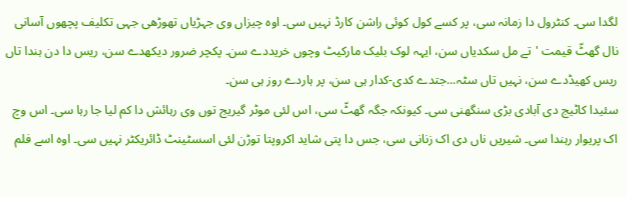لگدا سی۔ کنٹرول دا زمانہ سی، پر کسے کول کوئی راشن کارڈ نہیں سی۔ اوہ چیزاں وی جہڑیاں تھوڑھی جہی تکلیف پچھوں آسانی نال گھٹّ قیمت 'تے مل سکدیاں سن، ایہہ لوک بلیک مارکیٹ وچوں خریددے سن۔ پکچر ضرور دیکھدے سن، ریس دا دن ہندا تاں ریس کھیڈدے سن، نہیں تاں سٹہ...جتدے کدی-کدار ہی سن، پر ہاردے روز ہی سن۔
سئیدا کاٹیج دی آبادی بڑی سنگھنی سی۔ کیونکہ جگہ گھٹّ سی، اس لئی موٹر گیریج توں وی رہائش دا کم لیا جا رہا سی۔ اس وچ اک پریوار رہندا سی۔ شیریں ناں دی اک زنانی سی، جس دا پتی شاید اکروپتا توڑن لئی اسسٹینٹ ڈائریکٹر نہیں سی۔ اوہ اسے فلم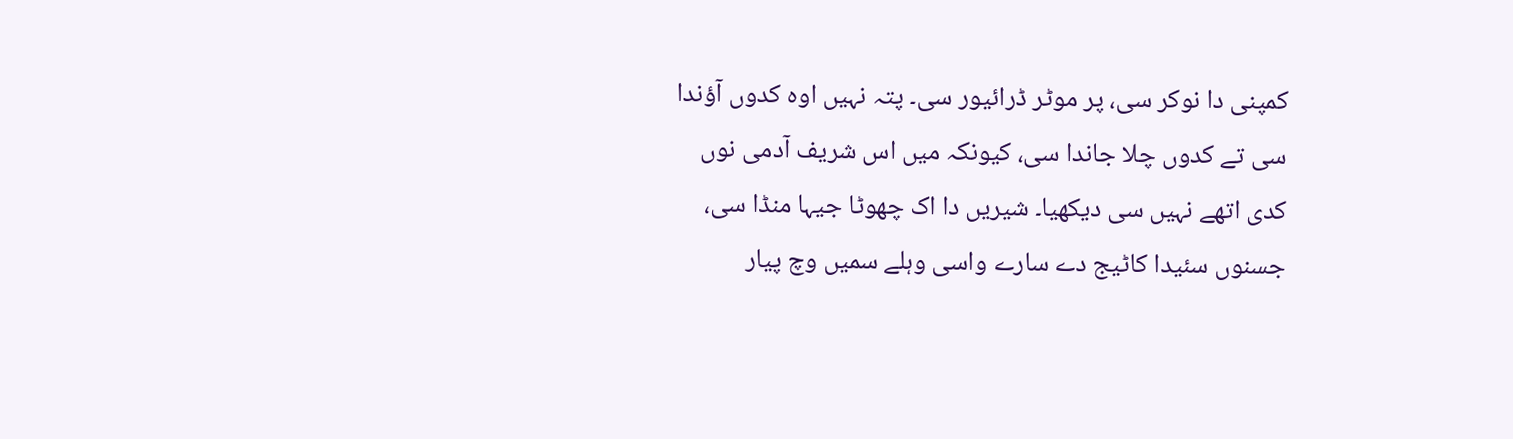کمپنی دا نوکر سی، پر موٹر ڈرائیور سی۔ پتہ نہیں اوہ کدوں آؤندا سی تے کدوں چلا جاندا سی، کیونکہ میں اس شریف آدمی نوں کدی اتھے نہیں سی دیکھیا۔ شیریں دا اک چھوٹا جیہا منڈا سی، جسنوں سئیدا کاٹیج دے سارے واسی وہلے سمیں وچ پیار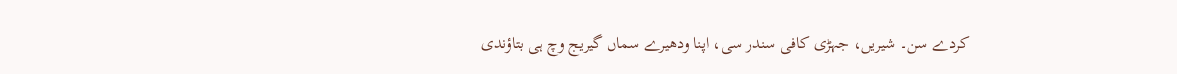کردے سن۔ شیریں، جہڑی کافی سندر سی، اپنا ودھیرے سماں گیریج وچ ہی بتاؤندی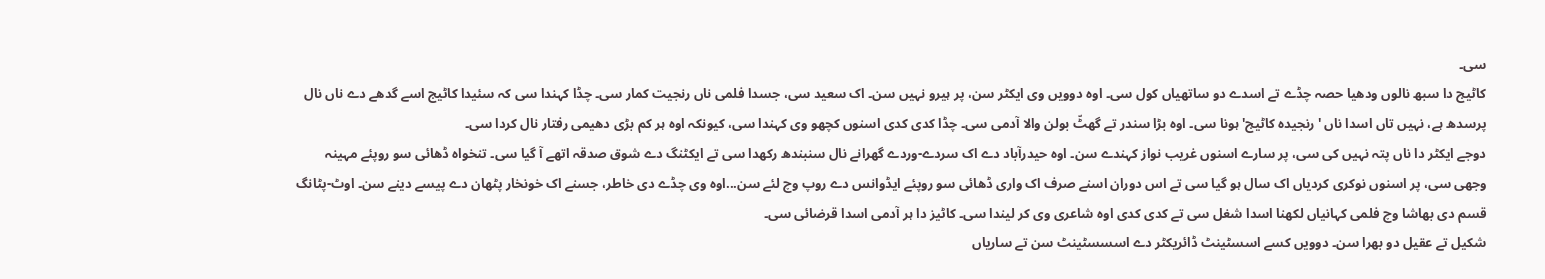سی۔
کاٹیج دا سبھ نالوں ودھیا حصہ چڈے تے اسدے دو ساتھیاں کول سی۔ اوہ دوویں وی ایکٹر سن، پر ہیرو نہیں سن۔ اک سعید سی، جسدا فلمی ناں رنجیت کمار سی۔ چڈا کہندا سی کہ سئیدا کاٹیج اسے گدھے دے ناں نال پرسدھ ہے، نہیں تاں اسدا ناں 'رنجیدہ کاٹیج' ہونا سی۔ اوہ بڑا سندر تے گھٹّ بولن والا آدمی سی۔ چڈا کدی کدی اسنوں کچھو وی کہندا سی، کیونکہ اوہ ہر کم بڑی دھیمی رفتار نال کردا سی۔
دوجے ایکٹر دا ناں پتہ نہیں کی سی، پر سارے اسنوں غریب نواز کہندے سن۔ اوہ حیدرآباد دے اک سردے-وردے گھرانے نال سنبندھ رکھدا سی تے ایکٹنگ دے شوق صدقہ اتھے آ گیا سی۔ تنخواہ ڈھائی سو روپئے مہینہ وجھی سی، پر اسنوں نوکری کردیاں اک سال ہو گیا سی تے اس دوران اسنے صرف اک واری ڈھائی سو روپئے ایڈوانس دے روپ وچ لئے سن...اوہ وی چڈے دی خاطر، جسنے اک خونخار پٹھان دے پیسے دینے سن۔ اوٹ-پٹانگ قسم دی بھاشا وچ فلمی کہانیاں لکھنا اسدا شغل سی تے کدی کدی اوہ شاعری وی کر لیندا سی۔ کاٹیز دا ہر آدمی اسدا قرضائی سی۔
شکیل تے عقیل دو بھرا سن۔ دوویں کسے اسسٹینٹ ڈائریکٹر دے اسسسٹینٹ سن تے ساریاں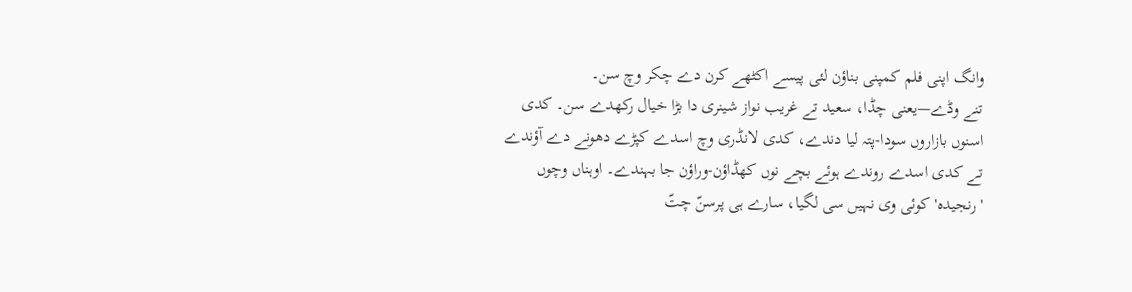وانگ اپنی فلم کمپنی بناؤن لئی پیسے اکٹھے کرن دے چکر وچ سن۔
تنے وڈے—یعنی چڈا، سعید تے غریب نواز شینری دا بڑا خیال رکھدے سن۔ کدی اسنوں بازاروں سودا-پتہ لیا دندے، کدی لانڈری وچ اسدے کپڑے دھونے دے آؤندے تے کدی اسدے روندے ہوئے بچے نوں کھڈاؤن-وراؤن جا بہندے۔ اوہناں وچوں 'رنجیدہ' کوئی وی نہیں سی لگیا، سارے ہی پرسنّ چتّ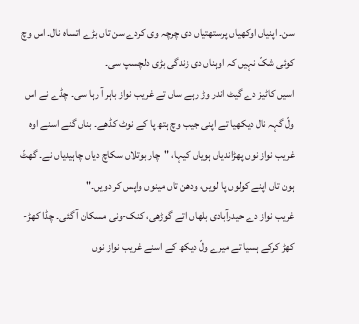سن۔ اپنیاں اوکھیاں پرستھتیاں دی چرچہ وی کردے سن تاں بڑے اتساہ نال۔ اس وچ کوئی شکّ نہیں کہ اوہناں دی زندگی بڑی دلچسپ سی۔
اسیں کاٹیز دے گیٹ اندر وڑ رہے ساں تے غریب نواز باہر آ رہا سی۔ چڈے نے اس ولّ گہہ نال دیکھیا تے اپنی جیب وچ ہتھ پا کے نوٹ کڈھے۔ بناں گنے اسنے اوہ غریب نواز نوں پھڑاندیاں ہویاں کیہا، "چار بوتلاں سکاچ دیاں چاہیدیاں نے۔ گھٹّ ہون تاں اپنے کولوں پا لویں، ودھن تاں مینوں واپس کر دویں۔"
غریب نواز دے حیدرآبادی بلھاں اتے گوڑھی، کنک-ونی مسکان آ گئی۔ چڈا کھڑ-کھڑ کرکے ہسیا تے میرے ولّ دیکھ کے اسنے غریب نواز نوں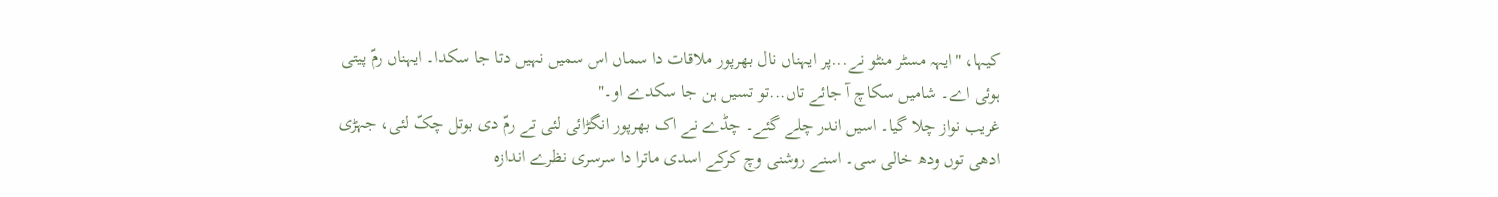کیہا، "ایہہ مسٹر منٹو نے...پر ایہناں نال بھرپور ملاقات دا سماں اس سمیں نہیں دتا جا سکدا۔ ایہناں رمّ پیتی ہوئی اے۔ شامیں سکاچ آ جائے تاں...تو تسیں ہن جا سکدے او۔"
غریب نواز چلا گیا۔ اسیں اندر چلے گئے۔ چڈے نے اک بھرپور انگڑائی لئی تے رمّ دی بوتل چکّ لئی، جہڑی ادھی توں ودھ خالی سی۔ اسنے روشنی وچ کرکے اسدی ماترا دا سرسری نظرے اندازہ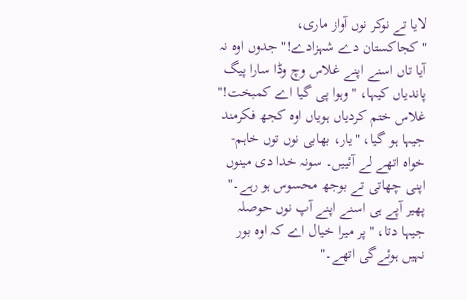لایا تے نوکر نوں آواز ماری،
"کجاکستان دے شہزادے!" جدوں اوہ نہ آیا تاں اسنے اپنے غلاس وچ وڈا سارا پیگ پاندیاں کیہا، "وہوا پی گیا اے کمبخت!"
غلاس ختم کردیاں ہویاں اوہ کجھ فکرمند جیہا ہو گیا، "یار، بھابی نوں توں خاہم-خواہ اتھے لے آئییں۔ سونہ خدا دی مینوں اپنی چھاتی تے بوجھ محسوس ہو رہے۔" پھیر آپے ہی اسنے اپنے آپ نوں حوصلہ جیہا دتا، "پر میرا خیال اے کہ اوہ بور نہیں ہوئےگی اتھے۔"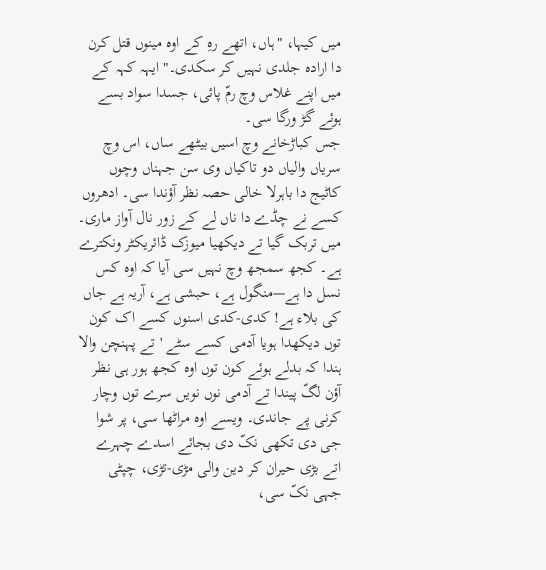میں کیہا، "ہاں، اتھے رہِ کے اوہ مینوں قتل کرن دا ارادہ جلدی نہیں کر سکدی۔" ایہہ کہہ کے میں اپنے غلاس وچ رمّ پائی، جسدا سواد بسے ہوئے گڑ ورگا سی۔
جس کباڑخانے وچ اسیں بیٹھے ساں، اس وچ سریاں والیاں دو تاکیاں وی سن جہناں وچوں کاٹیج دا باہرلا خالی حصہ نظر آؤندا سی۔ ادھروں کسے نے چڈے دا ناں لے کے زور نال آواز ماری۔ میں تربک گیا تے دیکھیا میوزک ڈائریکٹر ونکترے ہے۔ کجھ سمجھ وچ نہیں سی آیا کہ اوہ کس نسل دا ہے—منگول ہے، حبشی ہے، آریہ ہے جاں کی بلاء ہے! کدی-کدی اسنوں کسے اک کون توں دیکھدا ہویا آدمی کسے سٹے 'تے پہنچن والا ہندا کہ بدلے ہوئے کون توں اوہ کجھ ہور ہی نظر آؤن لگّ پیندا تے آدمی نوں نویں سرے توں وچار کرنی پے جاندی۔ ویسے اوہ مراٹھا سی، پر شوا جی دی تکھی نکّ دی بجائے اسدے چہرے اتے بڑی حیران کر دین والی مڑی-تڑی، چپٹی جہی نکّ سی،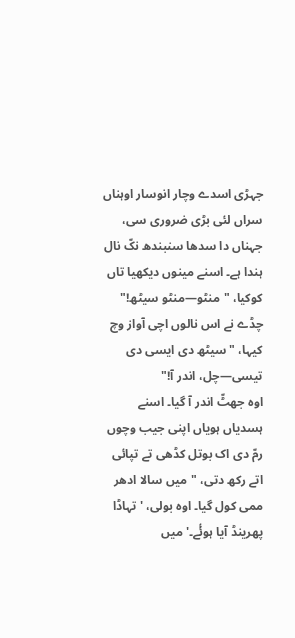جہڑی اسدے وچار انوسار اوہناں سراں لئی بڑی ضروری سی، جہناں دا سدھا سنبندھ نکّ نال ہندا ہے۔ اسنے مینوں دیکھیا تاں کوکیا، "منٹو—منٹو سیٹھ!"
چڈے نے اس نالوں اچی آواز وچ کیہا، "سیٹھ دی ایسی دی تیسی—چل، اندر آ!"
اوہ جھٹّ اندر آ گیا۔ اسنے ہسدیاں ہویاں اپنی جیب وچوں رمّ دی اک بوتل کڈھی تے تپائی اتے رکھ دتی، "میں سالا ادھر ممی کول گیا۔ اوہ بولی، 'تہاڈا پھرینڈ آیا ہوئٔے۔' میں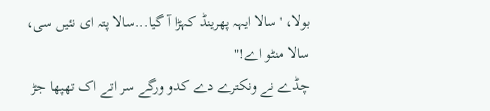بولا، 'سالا ایہہ پھرینڈ کہڑا آ گیا...سالا پتہ ای نئیں سی، سالا منٹو اے!"
چڈے نے ونکترے دے کدو ورگے سر اتے اک تھپھا جڑ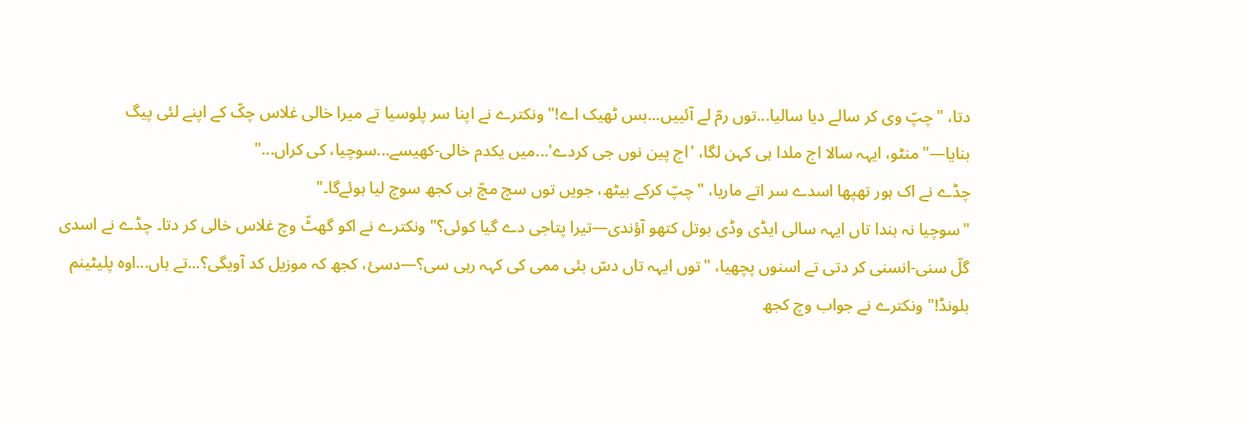دتا، "چپّ وی کر سالے دیا سالیا...توں رمّ لے آئییں...بس ٹھیک اے!" ونکترے نے اپنا سر پلوسیا تے میرا خالی غلاس چکّ کے اپنے لئی پیگ بنایا—"منٹو، ایہہ سالا اج ملدا ہی کہن لگا، 'اج پین نوں جی کردے'...میں یکدم خالی-کھیسے...سوچیا، کی کراں..."
چڈے نے اک ہور تھپھا اسدے سر اتے ماریا، "چپّ کرکے بیٹھ، جویں توں سچ مچّ ہی کجھ سوچ لیا ہوئےگا۔"
"سوچیا نہ ہندا تاں ایہہ سالی ایڈی وڈی بوتل کتھو آؤندی—تیرا پتاجی دے گیا کوئی؟" ونکترے نے اکو گھٹّ وچ غلاس خالی کر دتا۔ چڈے نے اسدی گلّ سنی-انسنی کر دتی تے اسنوں پچھیا، "توں ایہہ تاں دسّ بئی ممی کی کہہ رہی سی؟—دسئ، کجھ کہ موزیل کد آویگی؟...تے ہاں...اوہ پلیٹینم بلونڈ!" ونکترے نے جواب وچ کجھ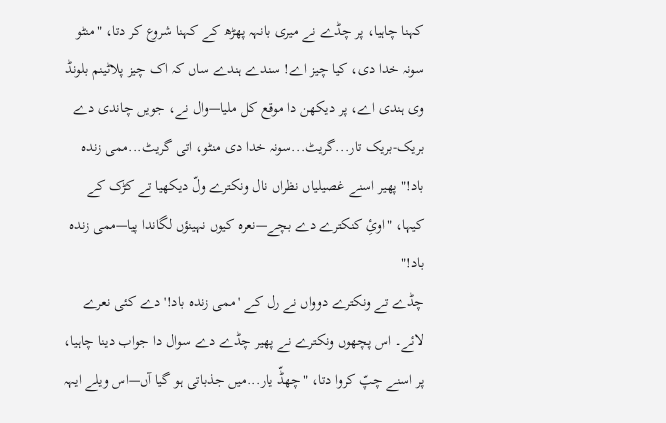کہنا چاہیا، پر چڈے نے میری بانہہ پھڑھ کے کہنا شروع کر دتا، "منٹو سونہ خدا دی، کیا چیز اے! سندے ہندے ساں کہ اک چیز پلاٹینم بلونڈ وی ہندی اے، پر دیکھن دا موقع کل ملیا—وال نے، جویں چاندی دے بریک-بریک تار...گریٹ...سونہ خدا دی منٹو، اتی گریٹ...ممی زندہ باد!" پھیر اسنے غصیلیاں نظراں نال ونکترے ولّ دیکھیا تے کڑک کے کیہا، "اوئِ کنکترے دے بچے—نعرہ کیوں نہینؤں لگاندا پیا—ممی زندہ باد!"
چڈے تے ونکترے دوواں نے رل کے 'ممی زندہ باد!' دے کئی نعرے لائے۔ اس پچھوں ونکترے نے پھیر چڈے دے سوال دا جواب دینا چاہیا، پر اسنے چپّ کروا دتا، "چھڈّ یار...میں جذباتی ہو گیا آں—اس ویلے ایہہ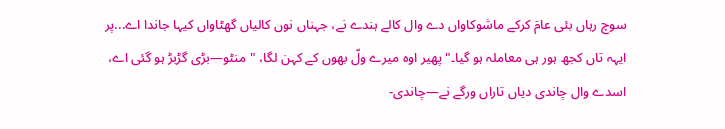سوچ رہاں بئی عامَ کرکے ماشوکاواں دے وال کالے ہندے نے، جہناں نوں کالیاں گھٹاواں کیہا جاندا اے...پر ایہہ تاں کجھ ہور ہی معاملہ ہو گیا۔" پھیر اوہ میرے ولّ بھوں کے کہن لگا، "منٹو—بڑی گڑبڑ ہو گئی اے، اسدے وال چاندی دیاں تاراں ورگے نے—چاندی-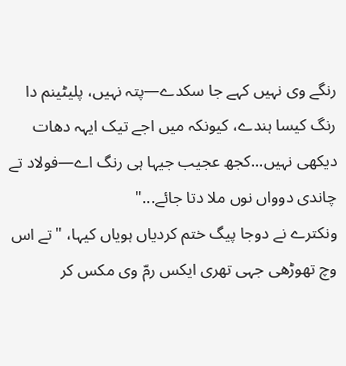رنگے وی نہیں کہے جا سکدے—پتہ نہیں، پلیٹینم دا رنگ کیسا ہندے، کیونکہ میں اجے تیک ایہہ دھات دیکھی نہیں...کجھ عجیب جیہا ہی رنگ اے—فولاد تے چاندی دوواں نوں ملا دتا جائے..."
ونکترے نے دوجا پیگ ختم کردیاں ہویاں کیہا، "تے اس وچ تھوڑھی جہی تھری ایکس رمّ وی مکس کر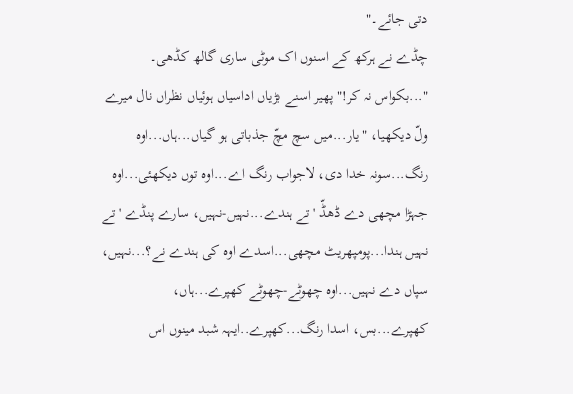دتی جائے۔"
چڈے نے ہرکھ کے اسنوں اک موٹی ساری گالھ کڈھی۔ "...بکواس نہ کر!" پھیر اسنے بڑیاں اداسیاں ہوئیاں نظراں نال میرے ولّ دیکھیا، "یار...میں سچ مچّ جذباتی ہو گیاں...ہاں...اوہ رنگ...سونہ خدا دی، لاجواب رنگ اے...اوہ توں دیکھئی...اوہ جہڑا مچھی دے ڈھڈّ 'تے ہندے...نہیں-نہیں، سارے پنڈے 'تے نہیں ہندا...پومپھریٹ مچھی...اسدے اوہ کی ہندے نے؟...نہیں، سپاں دے نہیں...اوہ چھوٹے-چھوٹے کھپرے...ہاں، کھپرے...بس، اسدا رنگ...کھپرے..ایہہ شبد مینوں اس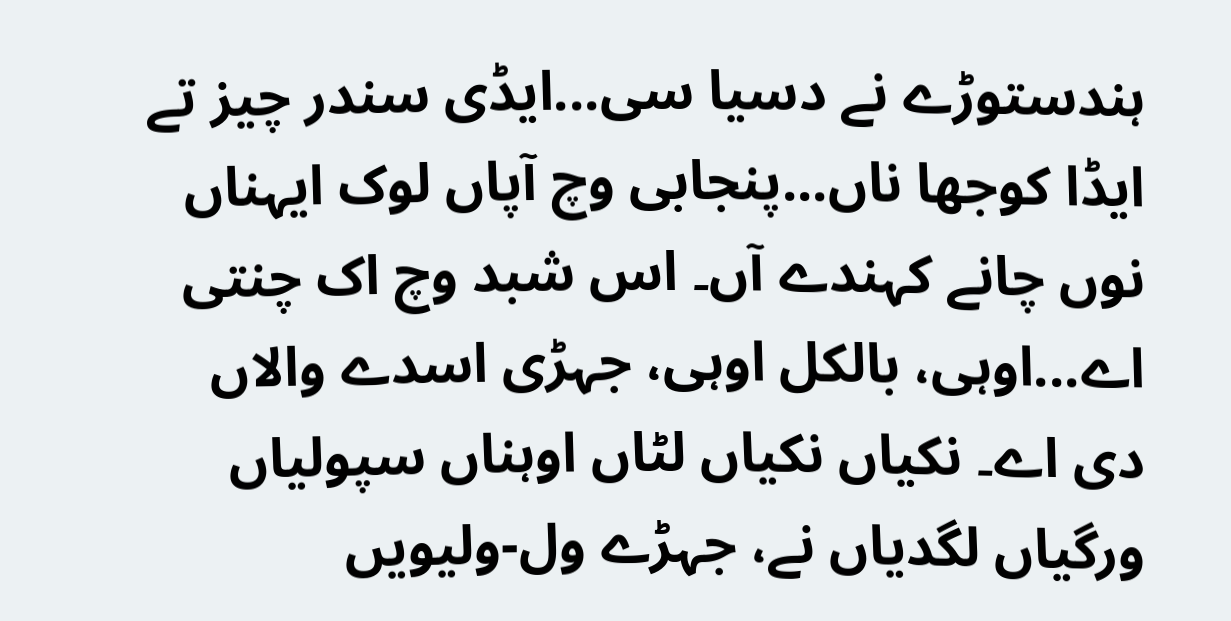ہندستوڑے نے دسیا سی...ایڈی سندر چیز تے ایڈا کوجھا ناں...پنجابی وچ آپاں لوک ایہناں نوں چانے کہندے آں۔ اس شبد وچ اک چنتی اے...اوہی، بالکل اوہی، جہڑی اسدے والاں دی اے۔ نکیاں نکیاں لٹاں اوہناں سپولیاں ورگیاں لگدیاں نے، جہڑے ول-ولیویں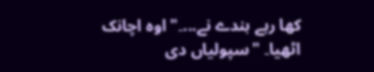کھا رہے ہندے نے...۔" اوہ اچانک اٹھیا۔ "سپولیاں دی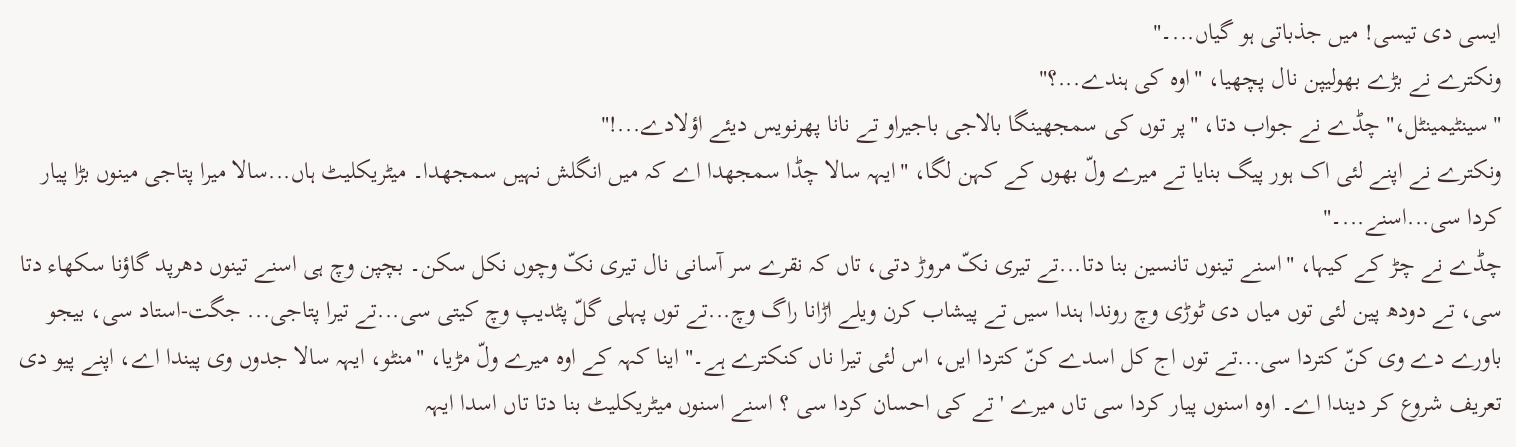ایسی دی تیسی! میں جذباتی ہو گیاں...۔"
ونکترے نے بڑے بھولیپن نال پچھیا، "اوہ کی ہندے...؟"
"سینٹیمینٹل،" چڈے نے جواب دتا، "پر توں کی سمجھینگا بالاجی باجیراو تے نانا پھرنویس دیئے اؤلادے...!"
ونکترے نے اپنے لئی اک ہور پیگ بنایا تے میرے ولّ بھوں کے کہن لگا، "ایہہ سالا چڈا سمجھدا اے کہ میں انگلش نہیں سمجھدا۔ میٹریکلیٹ ہاں...سالا میرا پتاجی مینوں بڑا پیار کردا سی...اسنے...۔"
چڈے نے چڑ کے کیہا، "اسنے تینوں تانسین بنا دتا...تے تیری نکّ مروڑ دتی، تاں کہ نقرے سر آسانی نال تیری نکّ وچوں نکل سکن۔ بچپن وچ ہی اسنے تینوں دھرپد گاؤنا سکھاء دتا سی، تے دودھ پین لئی توں میاں دی ٹوڑی وچ روندا ہندا سیں تے پیشاب کرن ویلے اڑانا راگ وچ...تے توں پہلی گلّ پٹدیپ وچ کیتی سی...تے تیرا پتاجی... جگت-استاد سی، بیجو باورے دے وی کنّ کتردا سی...تے توں اج کل اسدے کنّ کتردا ایں، اس لئی تیرا ناں کنکترے ہے۔" اینا کہہ کے اوہ میرے ولّ مڑیا، "منٹو، ایہہ سالا جدوں وی پیندا اے، اپنے پیو دی تعریف شروع کر دیندا اے۔ اوہ اسنوں پیار کردا سی تاں میرے 'تے کی احسان کردا سی ؟ اسنے اسنوں میٹریکلیٹ بنا دتا تاں اسدا ایہہ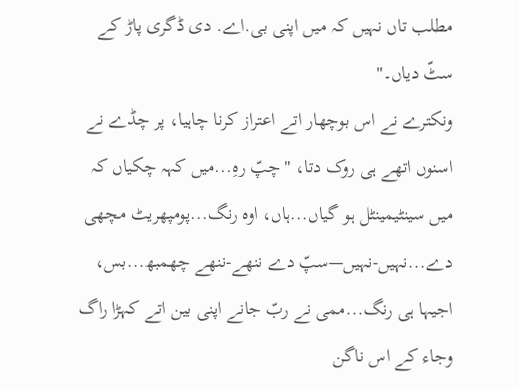مطلب تاں نہیں کہ میں اپنی بی.اے. دی ڈگری پاڑ کے سٹّ دیاں۔"
ونکترے نے اس بوچھار اتے اعتراز کرنا چاہیا، پر چڈے نے اسنوں اتھے ہی روک دتا، "چپّ رہِ...میں کہہ چکیاں کہ میں سینٹیمینٹل ہو گیاں...ہاں، اوہ رنگ...پومپھریٹ مچھی دے...نہیں-نہیں—سپّ دے ننھے-ننھے چھمبھ...بس، اجیہا ہی رنگ...ممی نے ربّ جانے اپنی بین اتے کہڑا راگ وجاء کے اس ناگن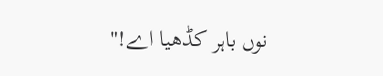نوں باہر کڈھیا اے!"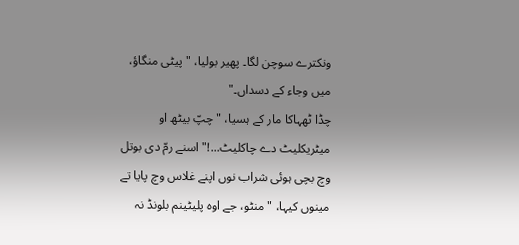ونکترے سوچن لگا۔ پھیر بولیا، "پیٹی منگاؤ، میں وجاء کے دسداں۔"
چڈا ٹھہاکا مار کے ہسیا، "چپّ بیٹھ او میٹریکلیٹ دے چاکلیٹ...!" اسنے رمّ دی بوتل وچ بچی ہوئی شراب نوں اپنے غلاس وچ پایا تے مینوں کیہا، "منٹو، جے اوہ پلیٹینم بلونڈ نہ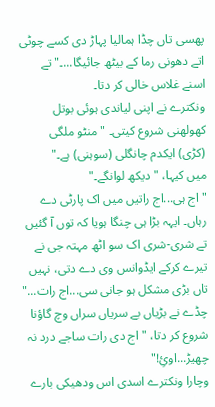پھسی تاں چڈا ہمالیا پہاڑ دی کسے چوٹی اتے دھونی رما کے بیٹھ جائیگا...۔" تے اسنے غلاس خالی کر دتا۔
ونکترے نے اپنی لیاندی ہوئی بوتل کھولھنی شروع کیتی۔ "منٹو ملگی (کڑی) ایکدم چانگلی (سوہنی) ہے۔"
میں کیہا، "دیکھ لوانگے۔"
"اج ہی...اج راتیں میں اک پارٹی دے رہاں۔ ایہہ بڑا ہی چنگا ہویا کہ توں آ گئیں تے شری-شری اک سو اٹھ مہتہ جی نے تیرے کرکے ایڈوانس وی دے دتی، نہیں تاں بڑی مشکل ہو جانی سی...اج رات..." چڈے نے بڑیاں بے سریاں سراں وچ گاؤنا شروع کر دتا، "اج دی رات ساجے درد نہ چھیڑ...اوئِ!"
وچارا ونکترے اسدی اس ودھیکی بارے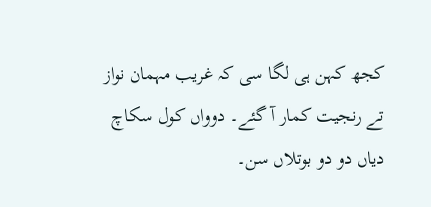کجھ کہن ہی لگا سی کہ غریب مہمان نواز تے رنجیت کمار آ گئے۔ دوواں کول سکاچ دیاں دو دو بوتلاں سن۔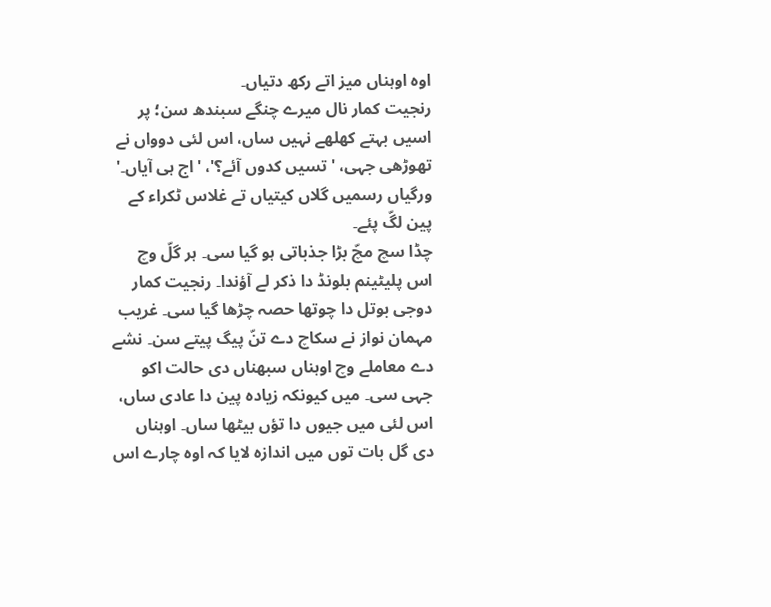اوہ اوہناں میز اتے رکھ دتیاں۔
رنجیت کمار نال میرے چنگے سبندھ سن؛ پر اسیں بہتے کھلھے نہیں ساں، اس لئی دوواں نے تھوڑھی جہی، 'تسیں کدوں آئے؟'، 'اج ہی آیاں۔' ورگیاں رسمیں گلاں کیتیاں تے غلاس ٹکراء کے پین لگّ پئے۔
چڈا سچ مچّ بڑا جذباتی ہو گیا سی۔ ہر گلّ وچ اس پلیٹینم بلونڈ دا ذکر لے آؤندا۔ رنجیت کمار دوجی بوتل دا چوتھا حصہ چڑھا گیا سی۔ غریب مہمان نواز نے سکاچ دے تنّ پیگ پیتے سن۔ نشے دے معاملے وچ اوہناں سبھناں دی حالت اکو جہی سی۔ میں کیونکہ زیادہ پین دا عادی ساں، اس لئی میں جیوں دا تؤں بیٹھا ساں۔ اوہناں دی گل بات توں میں اندازہ لایا کہ اوہ چارے اس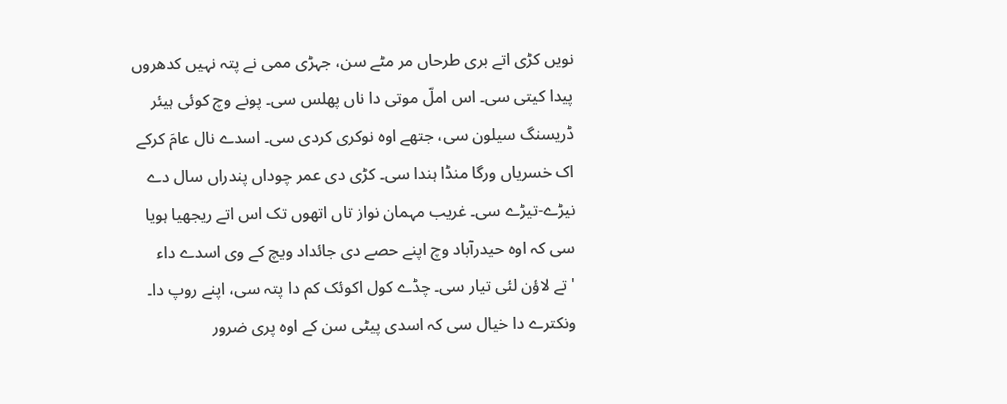نویں کڑی اتے بری طرحاں مر مٹے سن، جہڑی ممی نے پتہ نہیں کدھروں پیدا کیتی سی۔ اس املّ موتی دا ناں پھلس سی۔ پونے وچ کوئی ہیئر ڈریسنگ سیلون سی، جتھے اوہ نوکری کردی سی۔ اسدے نال عامَ کرکے اک خسریاں ورگا منڈا ہندا سی۔ کڑی دی عمر چوداں پندراں سال دے نیڑے-تیڑے سی۔ غریب مہمان نواز تاں اتھوں تک اس اتے ریجھیا ہویا سی کہ اوہ حیدرآباد وچ اپنے حصے دی جائداد ویچ کے وی اسدے داء 'تے لاؤن لئی تیار سی۔ چڈے کول اکوئک کم دا پتہ سی، اپنے روپ دا۔ ونکترے دا خیال سی کہ اسدی پیٹی سن کے اوہ پری ضرور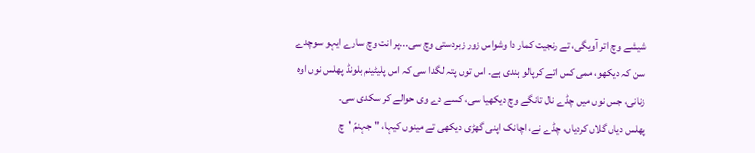شیشے وچ اتر آویگی، تے رنجیت کمار دا وشواس زور زبردستی وچ سی...پر انت وچ سارے ایہو سوچدے سن کہ دیکھو، ممی کس اتے کرپالو ہندی ہے۔ اس توں پتہ لگدا سی کہ اس پلیٹینم بلونڈ پھلس نوں اوہ زنانی، جس نوں میں چڈے نال تانگے وچ دیکھیا سی، کسے دے وی حوالے کر سکدی سی۔
پھلس دیاں گلاں کردیاں، چڈے نے، اچانک اپنی گھڑی دیکھی تے مینوں کیہا، "جہنمّ 'چ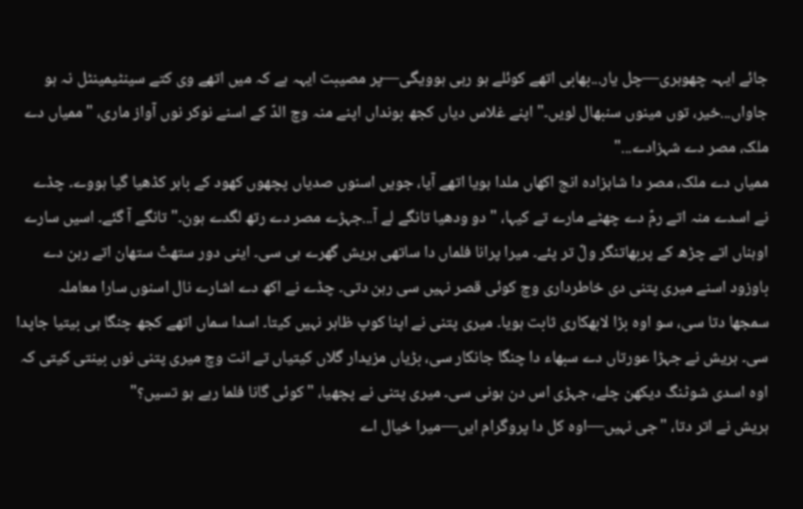جائے ایہہ چھوہری—چل یار...بھابی اتھے کوئلے ہو رہی ہوویگی—پر مصیبت ایہہ ہے کہ میں اتھے وی کتے سینٹیمینٹل نہ ہو جاواں...خیر، توں مینوں سنبھال لویں۔" اپنے غلاس دیاں کجھ بونداں اپنے منہ وچ الدّ کے اسنے نوکر نوں آواز ماری، "ممیاں دے ملک، مصر دے شہزادے..."
ممیاں دے ملک، مصر دا شاہزادہ انج اکھاں ملدا ہویا اتھے آیا، جویں اسنوں صدیاں پچھوں کھود کے باہر کڈھیا گیا ہووے۔ چڈے نے اسدے منہ اتے رمّ دے چھٹے مارے تے کیہا، "دو ودھیا تانگے لے آ...جہڑے مصر دے رتھ لگدے ہون۔" تانگے آ گئے۔ اسیں سارے اوہناں اتے چڑھ کے پربھاتنگر ولّ تر پئے۔ میرا پرانا فلماں دا ساتھی ہریش گھرے ہی سی۔ اینی دور ستھتّ ستھان اتے رہن دے باوزود اسنے میری پتنی دی خاطرداری وچ کوئی قصر نہیں سی رہن دتی۔ چڈے نے اکھ دے اشارے نال اسنوں سارا معاملہ سمجھا دتا سی، سو اوہ بڑا لابھکاری ثابت ہویا۔ میری پتنی نے اپنا کوپ ظاہر نہیں کیتا۔ اسدا سماں اتھے کجھ چنگا ہی بیتیا جاپدا سی۔ ہریش نے جہڑا عورتاں دے سبھاء دا چنگا جانکار سی، بڑیاں مزیدار گلاں کیتیاں تے انت وچ میری پتنی نوں بینتی کیتی کہ اوہ اسدی شوٹنگ دیکھن چلے، جہڑی اس دن ہونی سی۔ میری پتنی نے پچھیا، "کوئی گانا فلما رہے ہو تسیں؟"
ہریش نے اتر دتا، "جی نہیں—اوہ کل دا پروگرام ایں—میرا خیال اے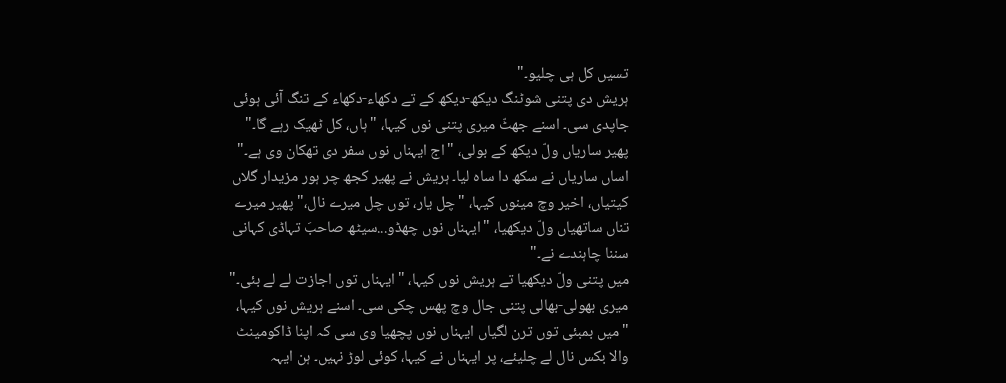تسیں کل ہی چلیو۔"
ہریش دی پتنی شوٹنگ دیکھ-دیکھ کے تے دکھاء-دکھاء کے تنگ آئی ہوئی جاپدی سی۔ اسنے جھٹّ میری پتنی نوں کیہا، "ہاں، کل ٹھیک رہے گا۔" پھیر ساریاں ولّ دیکھ کے بولی، "اج ایہناں نوں سفر دی تھکان وی ہے۔"
اساں ساریاں نے سکھ دا ساہ لیا۔ ہریش نے پھیر کجھ چر ہور مزیدار گلاں کیتیاں، اخیر وچ مینوں کیہا، "چل یار، توں چل میرے نال،" پھیر میرے تناں ساتھیاں ولّ دیکھیا، "ایہناں نوں چھڈو...سیٹھ صاحبَ تہاڈی کہانی سننا چاہندے نے۔"
میں پتنی ولّ دیکھیا تے ہریش نوں کیہا، "ایہناں توں اجازت لے لے بئی۔"
میری بھولی-بھالی پتنی جال وچ پھس چکی سی۔ اسنے ہریش نوں کیہا، "میں بمبئی توں ترن لگیاں ایہناں نوں پچھیا وی سی کہ اپنا ڈاکومینٹ والا بکس نال لے چلیئے، پر ایہناں نے کیہا، کوئی لوڑ نہیں۔ ہن ایہہ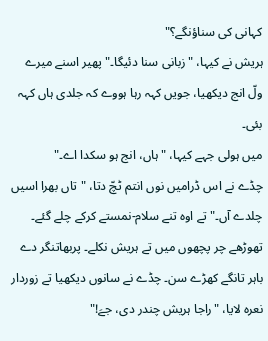کہانی کی سناؤنگے؟"
ہریش نے کیہا، "زبانی سنا دئیگا۔" پھیر اسنے میرے ولّ انج دیکھیا، جویں کہہ رہا ہووے کہ جلدی ہاں کہہ بئی۔
میں ہولی جہے کیہا، "ہاں، انج ہو سکدا اے۔"
چڈے نے اس ڈرامیں نوں انتم ٹچّ دتا، "تاں بھرا اسیں چلدے آں۔" تے اوہ تنے سلام-نمستے کرکے چلے گئے۔ تھوڑھے چر پچھوں میں تے ہریش نکلے۔ پربھاتنگر دے باہر تانگے کھڑے سن۔ چڈے نے سانوں دیکھیا تے زوردار نعرہ لایا، "راجا ہریش چندر دی، جےَ!"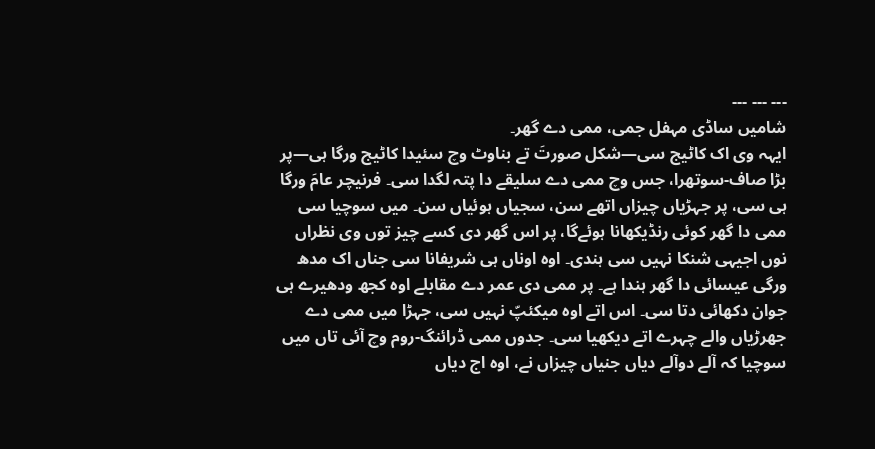--- --- ---
شامیں ساڈی مہفل جمی، ممی دے گھر۔
ایہہ وی اک کاٹیج سی—شکل صورتَ تے بناوٹ وچ سئیدا کاٹیج ورگا ہی—پر بڑا صاف-سوتھرا، جس وچ ممی دے سلیقے دا پتہ لگدا سی۔ فرنیچر عامَ ورگا ہی سی، پر جہڑیاں چیزاں اتھے سن، سجیاں ہوئیاں سن۔ میں سوچیا سی ممی دا گھر کوئی رنڈیکھانا ہوئےگا، پر اس گھر دی کسے چیز توں وی نظراں نوں اجیہی شنکا نہیں سی ہندی۔ اوہ اوناں ہی شریفانا سی جناں اک مدھ ورگی عیسائی دا گھر ہندا ہے۔ پر ممی دی عمر دے مقابلے اوہ کجھ ودھیرے ہی جوان دکھائی دتا سی۔ اس اتے اوہ میکئپّ نہیں سی، جہڑا میں ممی دے جھرڑیاں والے چہرے اتے دیکھیا سی۔ جدوں ممی ڈرائنگ-روم وچ آئی تاں میں سوچیا کہ آلے دوآلے دیاں جنیاں چیزاں نے، اوہ اج دیاں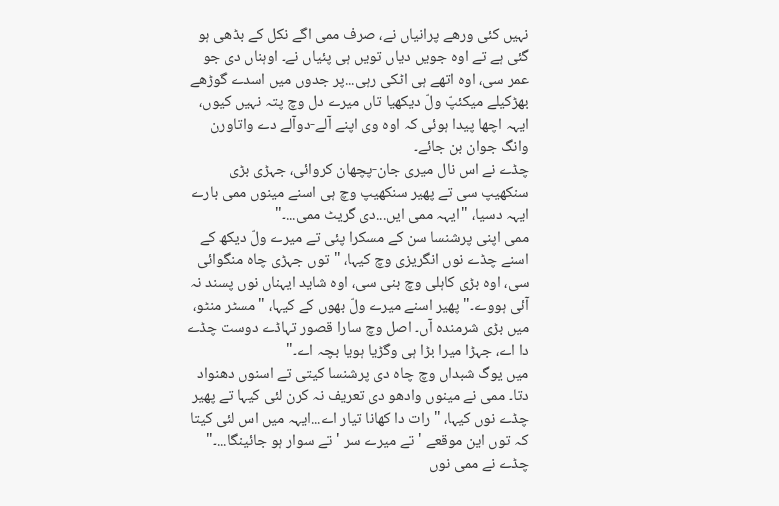نہیں کئی ورھے پرانیاں نے، صرف ممی اگے نکل کے بڈھی ہو گئی ہے تے اوہ جویں دیاں تویں ہی پئیاں نے۔ اوہناں دی جو عمر سی، اوہ اتھے ہی اٹکی رہی...پر جدوں میں اسدے گوڑھے بھڑکیلے میکئپّ ولّ دیکھیا تاں میرے دل وچ پتہ نہیں کیوں، ایہہ اچھا پیدا ہوئی کہ اوہ وی اپنے آلے-دوآلے دے واتاورن وانگ جوان بن جائے۔
چڈے نے اس نال میری جان-پچھان کروائی، جہڑی بڑی سنکھیپ سی تے پھیر سنکھیپ وچ ہی اسنے مینوں ممی بارے ایہہ دسیا، "ایہہ ممی ایں...دی گریٹ ممی...۔"
ممی اپنی پرشنسا سن کے مسکرا پئی تے میرے ولّ دیکھ کے اسنے چڈے نوں انگریزی وچ کیہا، "توں جہڑی چاہ منگوائی سی، اوہ بڑی کاہلی وچ بنی سی، اوہ شاید ایہناں نوں پسند نہ آئی ہووے۔" پھیر اسنے میرے ولّ بھوں کے کیہا، "مسٹر منٹو، میں بڑی شرمندہ آں۔ اصل وچ سارا قصور تہاڈے دوست چڈے دا اے، جہڑا میرا بڑا ہی وگڑیا ہویا بچہ اے۔"
میں یوگ شبداں وچ چاہ دی پرشنسا کیتی تے اسنوں دھنواد دتا۔ ممی نے مینوں وادھو دی تعریف نہ کرن لئی کیہا تے پھیر چڈے نوں کیہا، "رات دا کھانا تیار اے...ایہہ میں اس لئی کیتا کہ توں این موقعے 'تے میرے سر 'تے سوار ہو جائینگا...۔"
چڈے نے ممی نوں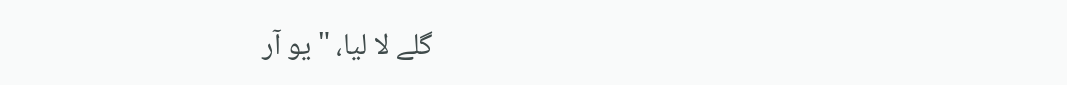گلے لا لیا، "یو آر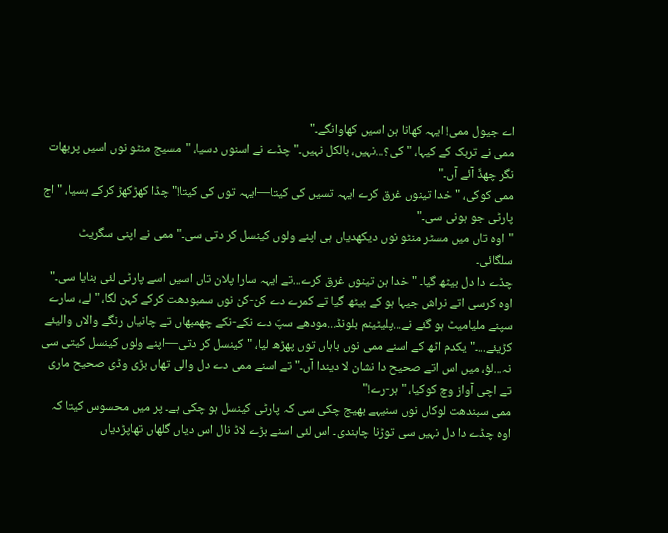اے جیول ممی! ایہہ کھانا ہن اسیں کھاوانگے۔"
ممی نے تربک کے کیہا، "کی؟...نہیں، بالکل نہیں۔" چڈے نے اسنوں دسیا، "مسیج منٹو نوں اسیں پربھات نگر چھڈّ آئے آں۔"
ممی کوکی، "خدا تینوں غرق کرے ایہہ تسیں کی کیتا—ایہہ توں کی کیتا!" چڈا کھڑکھڑ کرکے ہسیا، "اج پارٹی جو ہونی سی۔"
"اوہ تاں میں مسٹر منٹو نوں دیکھدیاں ہی اپنے ولوں کینسل کر دتی سی۔" ممی نے اپنی سگریٹ سلگائی۔
چڈے دا دل بیٹھ گیا۔ "خدا ہن تینوں غرق کرے...تے ایہہ سارا پلان تاں اسیں اسے پارٹی لئی بنایا سی۔" اوہ کرسی اتے نراش جیہا ہو کے بیٹھ گیا تے کمرے دے کن-کن نوں سمبودھت کرکے کہن لگا، "لے، سارے سپنے ملیامیٹ ہو گئے نے...پلیٹینم بلونڈ...مودھے سپّ دے نکے-نکے چھمبھاں تے چانیاں رنگے والاں والیئے کڑیئے...۔" یکدم اٹھ کے اسنے ممی نوں باہاں توں پھڑھ لیا، "کینسل کر دتی—اپنے ولوں کینسل کیتی سی نہ...لؤ، میں اس اتے صحیح دا نشان لا دیندا آں۔" تے اسنے ممی دے دل والی تھاں بڑی وڈی صحیح ماری تے اچی آواز وچ کوکیا، "ہر-رے!"
ممی سبندھت لوکاں نوں سنیہے بھیج چکی سی کہ پارٹی کینسل ہو چکی ہے۔ پر میں محسوس کیتا کہ اوہ چڈے دا دل نہیں سی توڑنا چاہندی۔ اس لئی اسنے بڑے لاڈ نال اس دیاں گلھاں تھاپڑدیاں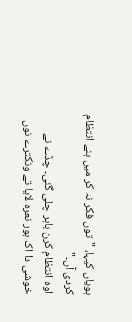ہویاں کیہا، "توں فکر نہ کر میں ہنے انتظام کردی آں۔"
اوہ انتظام کرن باہر چلی گئی۔ چڈے نے خوشی دا اک ہور نعرہ لایا تے ونکترے نوں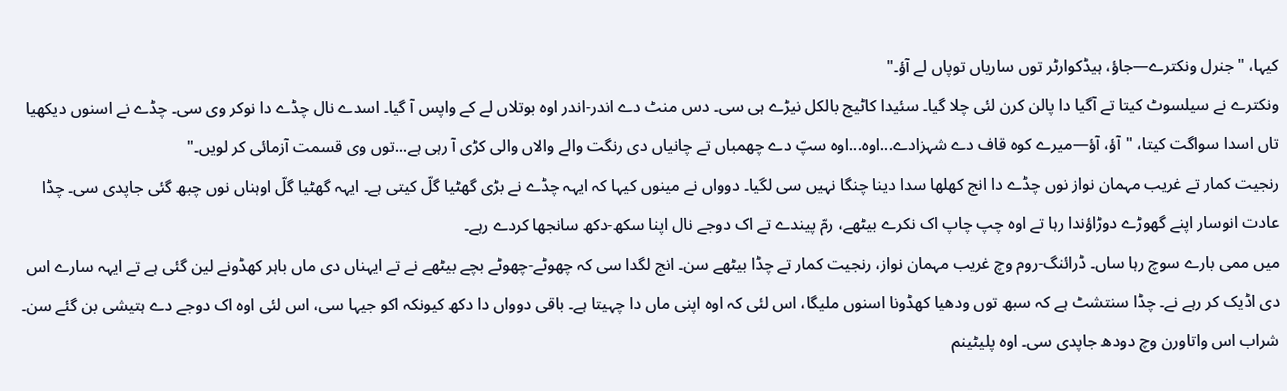کیہا، "جنرل ونکترے—جاؤ، ہیڈکوارٹر توں ساریاں توپاں لے آؤ۔"
ونکترے نے سیلسوٹ کیتا تے آگیا دا پالن کرن لئی چلا گیا۔ سئیدا کاٹیج بالکل نیڑے ہی سی۔ دس منٹ دے اندر-اندر اوہ بوتلاں لے کے واپس آ گیا۔ اسدے نال چڈے دا نوکر وی سی۔ چڈے نے اسنوں دیکھیا تاں اسدا سواگت کیتا، "آؤ، آؤ—میرے کوہ قاف دے شہزادے...اوہ...اوہ سپّ دے چھمباں تے چانیاں دی رنگت والے والاں والی کڑی آ رہی ہے...توں وی قسمت آزمائی کر لویں۔"
رنجیت کمار تے غریب مہمان نواز نوں چڈے دا انج کھلھا سدا دینا چنگا نہیں سی لگیا۔ دوواں نے مینوں کیہا کہ ایہہ چڈے نے بڑی گھٹیا گلّ کیتی ہے۔ ایہہ گھٹیا گلّ اوہناں نوں چبھ گئی جاپدی سی۔ چڈا عادت انوسار اپنے گھوڑے دوڑاؤندا رہا تے اوہ چپ چاپ اک نکرے بیٹھے، رمّ پیندے تے اک دوجے نال اپنا سکھ-دکھ سانجھا کردے رہے۔
میں ممی بارے سوچ رہا ساں۔ ڈرائنگ-روم وچ غریب مہمان نواز، رنجیت کمار تے چڈا بیٹھے سن۔ انج لگدا سی کہ چھوٹے-چھوٹے بچے بیٹھے نے تے ایہناں دی ماں باہر کھڈونے لین گئی ہے تے ایہہ سارے اس دی اڈیک کر رہے نے۔ چڈا سنتشٹ ہے کہ سبھ توں ودھیا کھڈونا اسنوں ملیگا، اس لئی کہ اوہ اپنی ماں دا چہیتا ہے۔ باقی دوواں دا دکھ کیونکہ اکو جیہا سی، اس لئی اوہ اک دوجے دے ہتیشی بن گئے سن۔ شراب اس واتاورن وچ دودھ جاپدی سی۔ اوہ پلیٹینم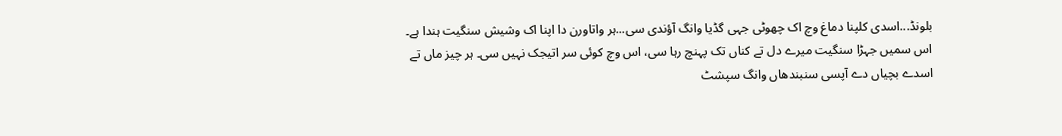بلونڈ...اسدی کلپنا دماغ وچ اک چھوٹی جہی گڈیا وانگ آؤندی سی...ہر واتاورن دا اپنا اک وشیش سنگیت ہندا ہے۔ اس سمیں جہڑا سنگیت میرے دل تے کناں تک پہنچ رہا سی، اس وچ کوئی سر اتیجک نہیں سی۔ ہر چیز ماں تے اسدے بچیاں دے آپسی سنبندھاں وانگ سپشٹ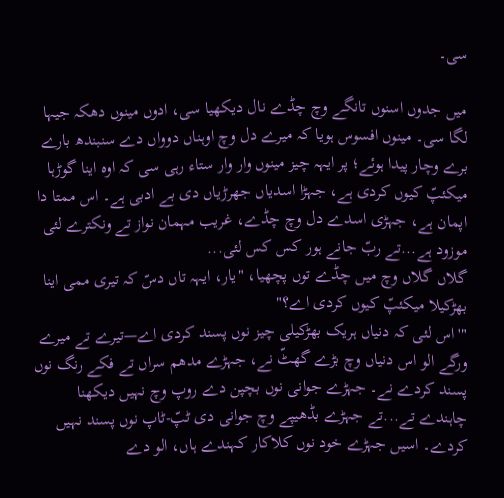سی۔

میں جدوں اسنوں تانگے وچ چڈے نال دیکھیا سی، ادوں مینوں دھکہ جیہا لگا سی۔ مینوں افسوس ہویا کہ میرے دل وچ اوہناں دوواں دے سنبندھ بارے برے وچار پیدا ہوئے؛ پر ایہہ چیز مینوں وار وار ستاء رہی سی کہ اوہ اینا گوڑہا میکئپّ کیوں کردی ہے، جہڑا اسدیاں جھرڑیاں دی بے ادبی ہے۔ اس ممتا دا اپمان ہے، جہڑی اسدے دل وچ چڈے، غریب مہمان نواز تے ونکترے لئی موزود ہے...تے ربّ جانے ہور کس کس لئی...
گلاں گلاں وچ میں چڈے توں پچھیا، "یار، ایہہ تاں دسّ کہ تیری ممی اینا بھڑکیلا میکئپّ کیوں کردی اے؟"
"'اس لئی کہ دنیاں ہریک بھڑکیلی چیز نوں پسند کردی اے—تیرے تے میرے ورگے الو اس دنیاں وچ بڑے گھٹّ نے، جہڑے مدھم سراں تے فکے رنگ نوں پسند کردے نے۔ جہڑے جوانی نوں بچپن دے روپ وچ نہیں دیکھنا چاہندے تے...تے جہڑے بڈھیپے وچ جوانی دی ٹپّ-ٹاپ نوں پسند نہیں کردے۔ اسیں جہڑے خود نوں کلاکار کہندے ہاں، الو دے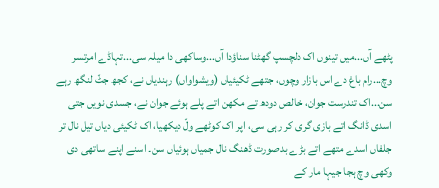پٹھے آں...میں تینوں اک دلچسپ گھٹنا سناؤدا آں...وساکھی دا میلہ سی...تہاڈے امرتسر وچ...رام باغ دے اس بازار وچوں، جتھے ٹکیئیاں (ویشواواں) رہندیاں نے، کجھ جٹّ لنگھ رہے سن...اک تندرست جوان، خالص دودھ تے مکھن اتے پلے ہوئے جوان نے، جسدی نویں جتی اسدی ڈانگ اتے بازی گری کر رہی سی، اپر اک کوٹھے ولّ دیکھیا، اک ٹکیئی دیاں تیل نال تر جلفاں اسدے متھے اتے بڑے بدصورت ڈھنگ نال جمیاں ہوئیاں سن۔ اسنے اپنے ساتھی دی وکھی وچ ہجا جیہا مار کے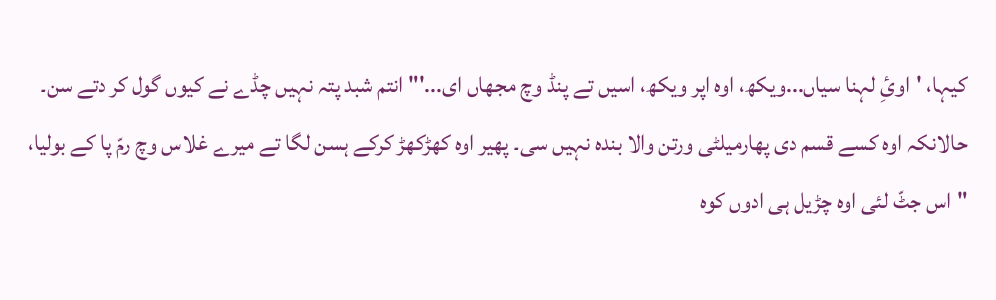کیہا، 'اوئِ لہنا سیاں...ویکھ، اوہ اپر ویکھ، اسیں تے پنڈ وچ مجھاں ای...'" انتم شبد پتہ نہیں چڈے نے کیوں گول کر دتے سن۔ حالانکہ اوہ کسے قسم دی پھارمیلٹی ورتن والا بندہ نہیں سی۔ پھیر اوہ کھڑکھڑ کرکے ہسن لگا تے میرے غلاس وچ رمّ پا کے بولیا، "اس جٹّ لئی اوہ چڑیل ہی ادوں کوہ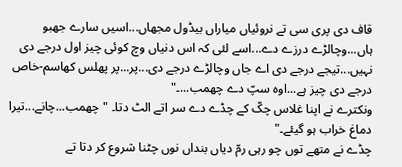قاف دی پری سی تے نروئیاں میاراں بیڈول مجھاں...اسیں سارے جھبو ہاں...وچالڑے درزے دے...اسے لئی کہ اس دنیاں وچ کوئی چیز اول درجے دی نہیں...تیجے درجے دی اے جاں وچالڑے درجے دی...پر...پر پھلس کھاسم-خاص درجے دی چیز ہے...اوہ سپّ دے چھمب...۔"
ونکترے نے اپنا غلاس چکّ کے چڈے دے سر اتے الٹ دتا۔ "چھمب...چانے...تیرا دماغ خراب ہو گیئے۔"
چڈے نے متھے توں چو رہی رمّ دیاں بنداں نوں چٹنا شروع کر دتا تے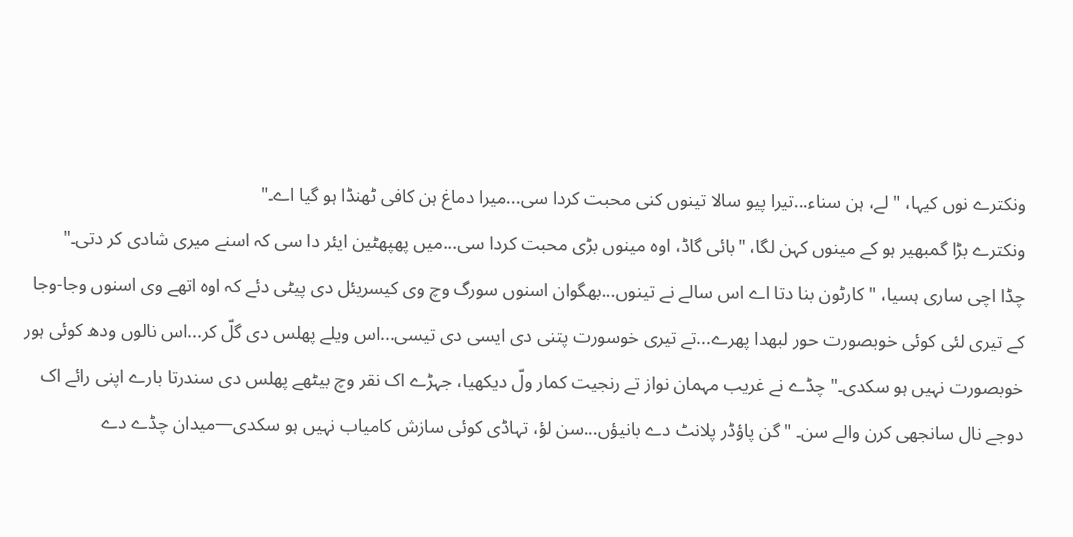ونکترے نوں کیہا، "لے، ہن سناء...تیرا پیو سالا تینوں کنی محبت کردا سی...میرا دماغ ہن کافی ٹھنڈا ہو گیا اے۔"
ونکترے بڑا گمبھیر ہو کے مینوں کہن لگا، "بائی گاڈ، اوہ مینوں بڑی محبت کردا سی...میں پھپھٹین ایئر دا سی کہ اسنے میری شادی کر دتی۔"
چڈا اچی ساری ہسیا، "کارٹون بنا دتا اے اس سالے نے تینوں...بھگوان اسنوں سورگ وچ وی کیسریئل دی پیٹی دئے کہ اوہ اتھے وی اسنوں وجا-وجا کے تیری لئی کوئی خوبصورت حور لبھدا پھرے...تے تیری خوسورت پتنی دی ایسی دی تیسی...اس ویلے پھلس دی گلّ کر...اس نالوں ودھ کوئی ہور خوبصورت نہیں ہو سکدی۔" چڈے نے غریب مہمان نواز تے رنجیت کمار ولّ دیکھیا، جہڑے اک نقر وچ بیٹھے پھلس دی سندرتا بارے اپنی رائے اک دوجے نال سانجھی کرن والے سن۔ "گن پاؤڈر پلانٹ دے بانیؤں...سن لؤ، تہاڈی کوئی سازش کامیاب نہیں ہو سکدی—میدان چڈے دے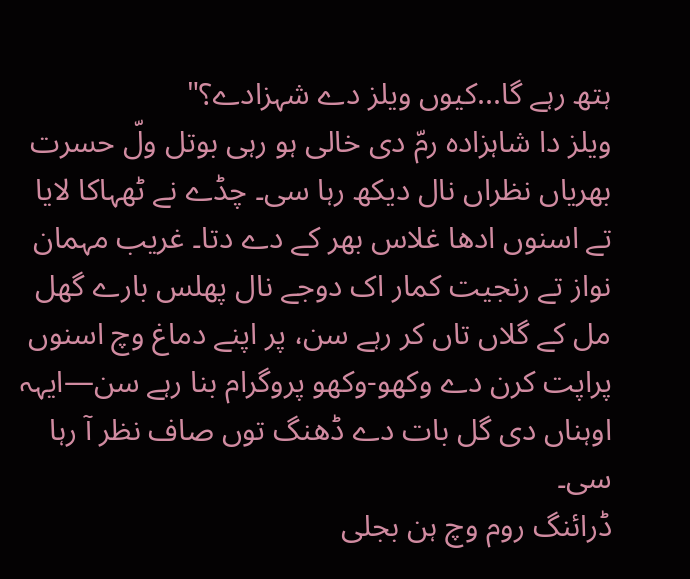ہتھ رہے گا...کیوں ویلز دے شہزادے؟"
ویلز دا شاہزادہ رمّ دی خالی ہو رہی بوتل ولّ حسرت بھریاں نظراں نال دیکھ رہا سی۔ چڈے نے ٹھہاکا لایا تے اسنوں ادھا غلاس بھر کے دے دتا۔ غریب مہمان نواز تے رنجیت کمار اک دوجے نال پھلس بارے گھل مل کے گلاں تاں کر رہے سن، پر اپنے دماغ وچ اسنوں پراپت کرن دے وکھو-وکھو پروگرام بنا رہے سن—ایہہ اوہناں دی گل بات دے ڈھنگ توں صاف نظر آ رہا سی۔
ڈرائنگ روم وچ ہن بجلی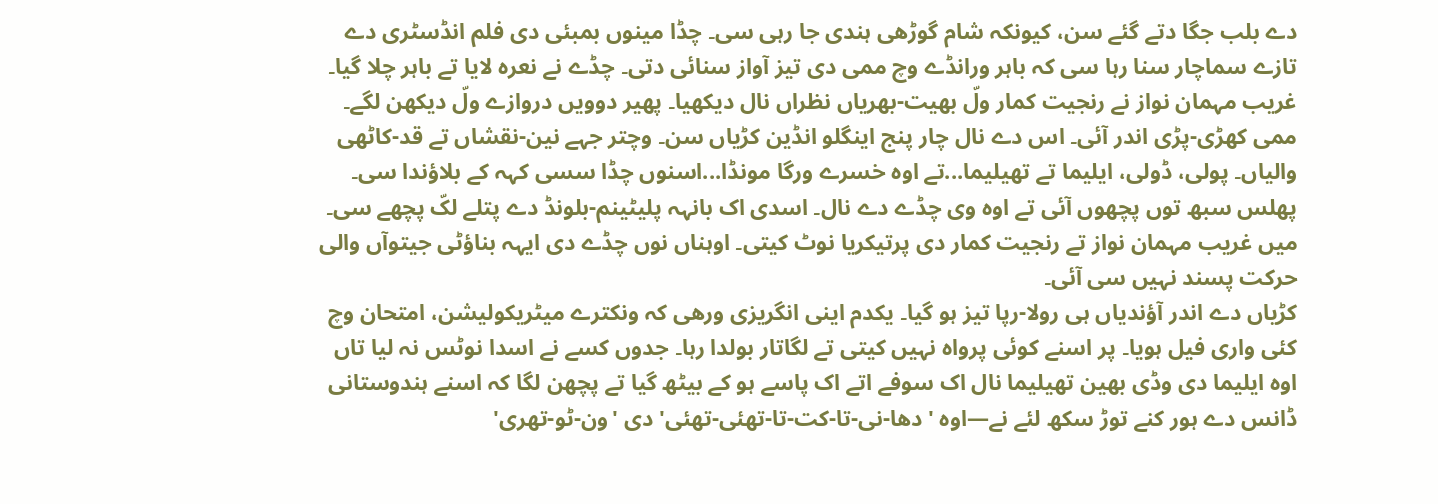دے بلب جگا دتے گئے سن، کیونکہ شام گوڑھی ہندی جا رہی سی۔ چڈا مینوں بمبئی دی فلم انڈسٹری دے تازے سماچار سنا رہا سی کہ باہر ورانڈے وچ ممی دی تیز آواز سنائی دتی۔ چڈے نے نعرہ لایا تے باہر چلا گیا۔ غریب مہمان نواز نے رنجیت کمار ولّ بھیت-بھریاں نظراں نال دیکھیا۔ پھیر دوویں دروازے ولّ دیکھن لگے۔
ممی کھڑی-پڑی اندر آئی۔ اس دے نال چار پنج اینگلو انڈین کڑیاں سن۔ وچتر جہے نین-نقشاں تے قد-کاٹھی والیاں۔ پولی، ڈولی، ایلیما تے تھیلیما...تے اوہ خسرے ورگا مونڈا...اسنوں چڈا سسی کہہ کے بلاؤندا سی۔ پھلس سبھ توں پچھوں آئی تے اوہ وی چڈے دے نال۔ اسدی اک بانہہ پلیٹینم-بلونڈ دے پتلے لکّ پچھے سی۔ میں غریب مہمان نواز تے رنجیت کمار دی پرتیکریا نوٹ کیتی۔ اوہناں نوں چڈے دی ایہہ بناؤٹی جیتوآں والی حرکت پسند نہیں سی آئی۔
کڑیاں دے اندر آؤندیاں ہی رولا-رپا تیز ہو گیا۔ یکدم اینی انگریزی ورھی کہ ونکترے میٹریکولیشن، امتحان وچ کئی واری فیل ہویا۔ پر اسنے کوئی پرواہ نہیں کیتی تے لگاتار بولدا رہا۔ جدوں کسے نے اسدا نوٹس نہ لیا تاں اوہ ایلیما دی وڈی بھین تھیلیما نال اک سوفے اتے اک پاسے ہو کے بیٹھ گیا تے پچھن لگا کہ اسنے ہندوستانی ڈانس دے ہور کنے توڑ سکھ لئے نے—اوہ 'دھا-نی-تا-کت-تا-تھئی-تھئی' دی 'ون-ٹو-تھری'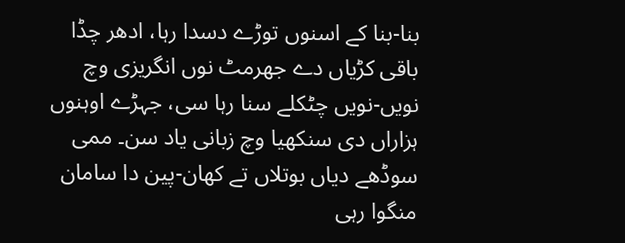بنا-بنا کے اسنوں توڑے دسدا رہا، ادھر چڈا باقی کڑیاں دے جھرمٹ نوں انگریزی وچ نویں-نویں چٹکلے سنا رہا سی، جہڑے اوہنوں ہزاراں دی سنکھیا وچ زبانی یاد سن۔ ممی سوڈھے دیاں بوتلاں تے کھان-پین دا سامان منگوا رہی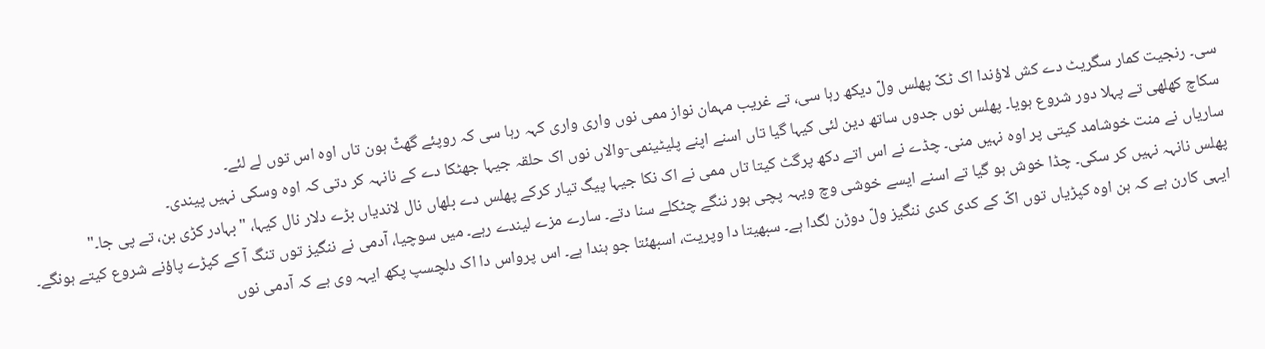سی۔ رنجیت کمار سگریٹ دے کش لاؤندا اک ٹکّ پھلس ولّ دیکھ رہا سی، تے غریب مہمان نواز ممی نوں واری واری کہہ رہا سی کہ روپئے گھٹّ ہون تاں اوہ اس توں لے لئے۔
سکاچ کھلھی تے پہلا دور شروع ہویا۔ پھلس نوں جدوں ساتھ دین لئی کیہا گیا تاں اسنے اپنے پلیٹینمی-والاں نوں اک حلقہ جیہا جھٹکا دے کے نانہہ کر دتی کہ اوہ وسکی نہیں پیندی۔
ساریاں نے منت خوشامد کیتی پر اوہ نہیں منی۔ چڈے نے اس اتے دکھ پرگٹ کیتا تاں ممی نے اک نکا جیہا پیگ تیار کرکے پھلس دے بلھاں نال لاندیاں بڑے دلار نال کیہا، "بہادر کڑی بن، تے پی جا۔"
پھلس نانہہ نہیں کر سکی۔ چڈا خوش ہو گیا تے اسنے ایسے خوشی وچ ویہہ پچی ہور ننگے چٹکلے سنا دتے۔ سارے مزے لیندے رہے۔ میں سوچیا، آدمی نے ننگیز توں تنگ آ کے کپڑے پاؤنے شروع کیتے ہونگے۔ ایہی کارن ہے کہ ہن اوہ کپڑیاں توں اکّ کے کدی کدی ننگیز ولّ دوڑن لگدا ہے۔ سبھیتا دا وپریت، اسبھئتا جو ہندا ہے۔ اس پرواس دا اک دلچسپ پکھ ایہہ وی ہے کہ آدمی نوں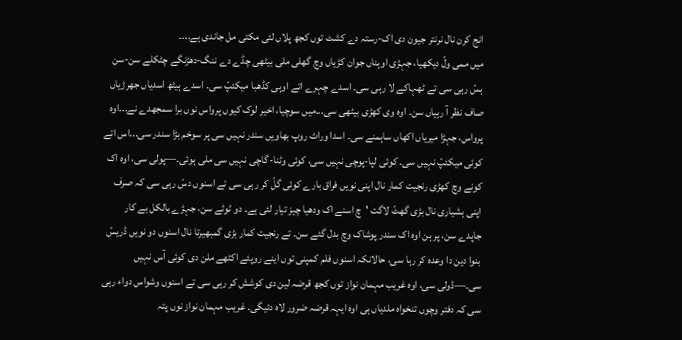انج کرن نال نرنتر جیون دی اک-رستہ دے کشٹ توں کجھ پلاں لئی مکتی مل جاندی ہے...۔
میں ممی ولّ دیکھیا، جہڑی اوہناں جوان کڑیاں وچ گھلی ملی بیٹھی چڈے دے ننگ-دھڑنگے چٹکلے سن-سن ہسّ رہی سی تے ٹھہاکے لا رہی سی۔ اسدے چہرے اتے اوہی کڈھبا میکئپّ سی۔ اسدے ہیٹھ اسدیاں جھرڑیاں صاف نظر آ رہیاں سن۔ اوہ وی کھڑی بیٹھی سی...میں سوچیا، اخیر لوک کیوں پرواس نوں برا سمجھدے نے...اوہ پرواس، جہڑا میریاں اکھاں ساہمنے سی۔ اسدا وراٹ روپ بھاویں سندر نہیں سی پر سوخم بڑا سندر سی...اس اتے کوئی میکئپّ نہیں سی۔ کوئی لپا-پوچی نہیں سی، کوئی وٹنا-گاچی نہیں سی ملی ہوئی۔—پولی سی، اوہ اک کونے وچ کھڑی رنجیت کمار نال اپنی نویں فراق بارے کوئی گلّ کر رہی سی تے اسنوں دسّ رہی سی کہ صرف اپنی ہشیاری نال بڑی گھٹّ لاگت 'چ اسنے اک ودھیا چیز تیار لئی ہے۔ دو ٹوٹے سن، جہڑے بالکل بے کار جاپدے سن، پر ہن اوہ اک سندر پوشاک وچ بدل گئے سن۔ تے رنجیت کمار بڑی گمبھیرتا نال اسنوں دو نویں ڈریسّ بنوا دین دا وعدہ کر رہا سی، حالانکہ اسنوں فلم کمپنی توں اینے روپئے اکٹھے ملن دی کوئی آس نہیں سی۔—ڈولی سی، اوہ غریب مہمان نواز توں کجھ قرضہ لین دی کوشش کر رہی سی تے اسنوں وشواس دواء رہی سی کہ دفتر وچوں تنخواہ ملدیاں ہی اوہ ایہہ قرضہ ضرور لاہ دئیگی۔ غریب مہمان نواز نوں پتہ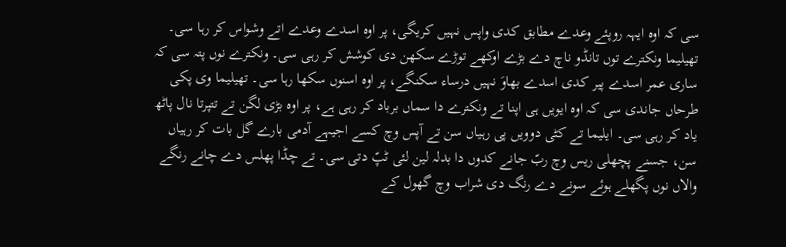سی کہ اوہ ایہہ روپئے وعدے مطابق کدی واپس نہیں کریگی، پر اوہ اسدے وعدے اتے وشواس کر رہا سی۔ تھیلیما ونکترے توں تانڈو ناچ دے بڑے اوکھے توڑے سکھن دی کوشش کر رہی سی۔ ونکترے نوں پتہ سی کہ ساری عمر اسدے پیر کدی اسدے بھاوَ نہیں درساء سکنگے، پر اوہ اسنوں سکھا رہا سی۔ تھیلیما وی پکی طرحاں جاندی سی کہ اوہ ایویں ہی اپنا تے ونکترے دا سماں برباد کر رہی ہے، پر اوہ بڑی لگن تے تتپرتا نال پاٹھ یاد کر رہی سی۔ ایلیما تے کٹی دوویں پی رہیاں سن تے آپس وچ کسے اجیہے آدمی بارے گل بات کر رہیاں سن، جسنے پچھلی ریس وچ ربّ جانے کدوں دا بدلہ لین لئی ٹپّ دتی سی۔ تے چڈا پھلس دے چانے رنگے والاں نوں پگھلے ہوئے سونے دے رنگ دی شراب وچ گھول کے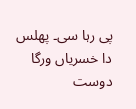پی رہا سی۔ پھلس دا خسریاں ورگا دوست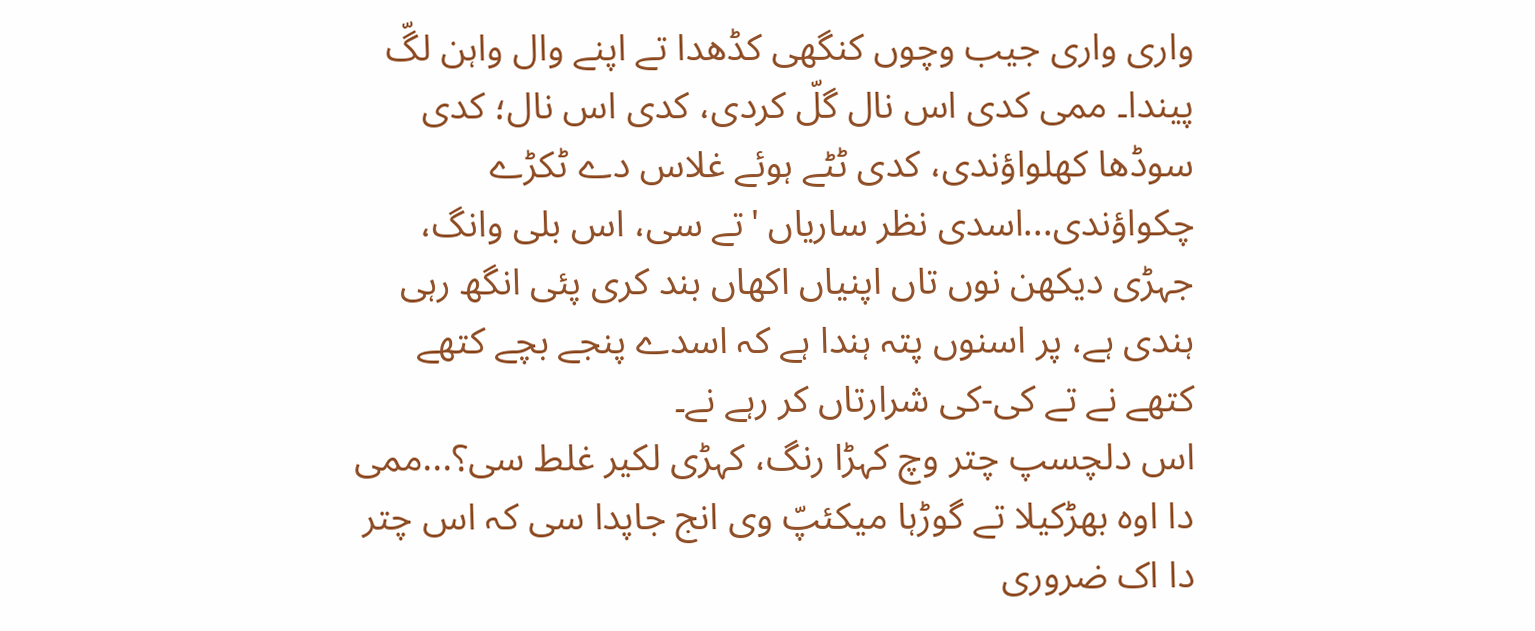واری واری جیب وچوں کنگھی کڈھدا تے اپنے وال واہن لگّ پیندا۔ ممی کدی اس نال گلّ کردی، کدی اس نال؛ کدی سوڈھا کھلواؤندی، کدی ٹٹے ہوئے غلاس دے ٹکڑے چکواؤندی...اسدی نظر ساریاں 'تے سی، اس بلی وانگ، جہڑی دیکھن نوں تاں اپنیاں اکھاں بند کری پئی انگھ رہی ہندی ہے، پر اسنوں پتہ ہندا ہے کہ اسدے پنجے بچے کتھے کتھے نے تے کی-کی شرارتاں کر رہے نے۔
اس دلچسپ چتر وچ کہڑا رنگ، کہڑی لکیر غلط سی؟...ممی دا اوہ بھڑکیلا تے گوڑہا میکئپّ وی انج جاپدا سی کہ اس چتر دا اک ضروری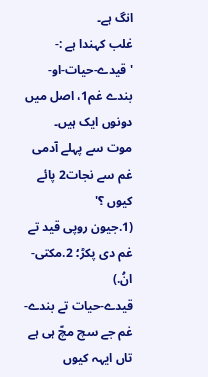انگ ہے۔
غلب کہندا ہے :-
'قیدے-حیات-او-بندے غم1، اصل میں دونوں ایک ہیں۔
موت سے پہلے آدمی غم سے نجات2 پائے کیوں ؟'
(1.جیون روپی قید تے غم دی پکڑ؛ 2.مکتی-انُ.)
قیدے-حیات تے بندے-غم جے سچ مچّ ہی ہے تاں ایہہ کیوں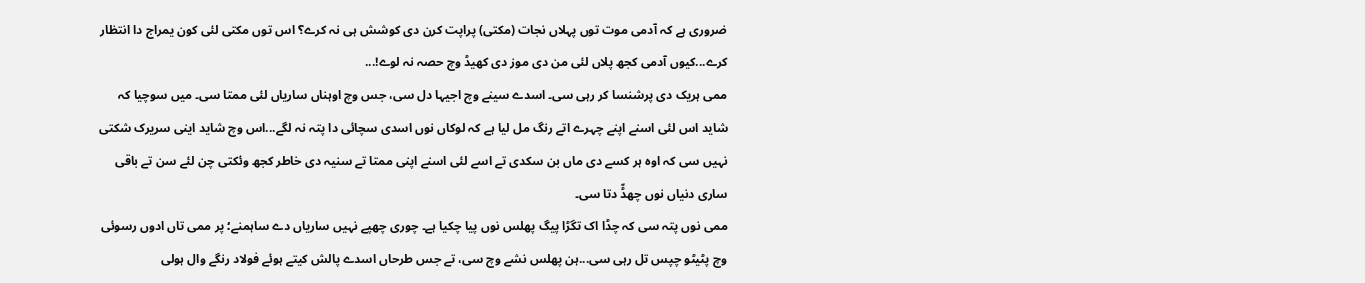ضروری ہے کہ آدمی موت توں پہلاں نجات (مکتی) پراپت کرن دی کوشش ہی نہ کرے؟ اس توں مکتی لئی کون یمراج دا انتظار کرے...کیوں آدمی کجھ پلاں لئی من دی موز دی کھیڈ وچ حصہ نہ لوے!...
ممی ہریک دی پرشنسا کر رہی سی۔ اسدے سینے وچ اجیہا دل سی، جس وچ اوہناں ساریاں لئی ممتا سی۔ میں سوچیا کہ شاید اس لئی اسنے اپنے چہرے اتے رنگ مل لیا ہے کہ لوکاں نوں اسدی سچائی دا پتہ نہ لگے...اس وچ شاید اینی سریرک شکتی نہیں سی کہ اوہ ہر کسے دی ماں بن سکدی تے اسے لئی اسنے اپنی ممتا تے سنیہ دی خاطر کجھ وئکتی چن لئے سن تے باقی ساری دنیاں نوں چھڈّ دتا سی۔
ممی نوں پتہ سی کہ چڈا اک تگڑا پیگ پھلس نوں پیا چکیا ہے۔ چوری چھپے نہیں ساریاں دے ساہمنے؛ پر ممی تاں ادوں رسوئی وچ پٹیٹو چپس تل رہی سی...ہن پھلس نشے وچ سی، تے جس طرحاں اسدے پالش کیتے ہوئے فولاد رنگے وال ہولی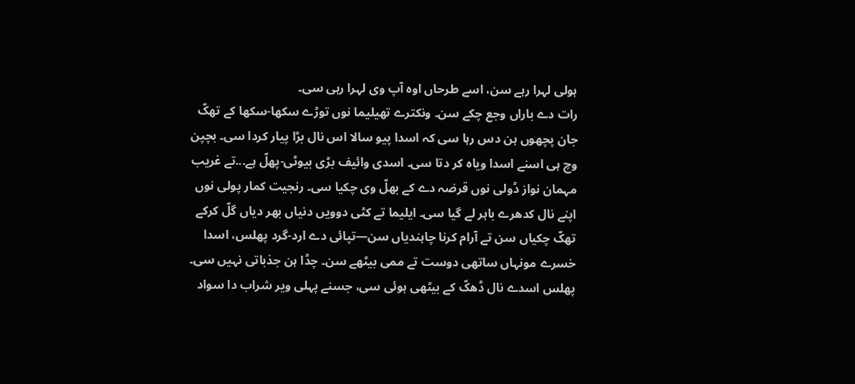ہولی لہرا رہے سن، اسے طرحاں اوہ آپ وی لہرا رہی سی۔
رات دے باراں وجع چکے سن۔ ونکترے تھیلیما نوں توڑے سکھا-سکھا کے تھکّ جان پچھوں ہن دس رہا سی کہ اسدا پیو سالا اس نال بڑا پیار کردا سی۔ بچپن وچ ہی اسنے اسدا ویاہ کر دتا سی۔ اسدی وائیف بڑی بیوٹی-پھلّ ہے...تے غریب مہمان نواز ڈولی نوں قرضہ دے کے بھلّ وی چکیا سی۔ رنجیت کمار پولی نوں اپنے نال کدھرے باہر لے گیا سی۔ ایلیما تے کٹی دوویں دنیاں بھر دیاں گلّ کرکے تھکّ چکیاں سن تے آرام کرنا چاہندیاں سن—تپائی دے ارد-گرد پھلس، اسدا خسرے مونہاں ساتھی دوست تے ممی بیٹھے سن۔ چڈا ہن جذباتی نہیں سی۔ پھلس اسدے نال ڈھکّ کے بیٹھی ہوئی سی، جسنے پہلی ویر شراب دا سواد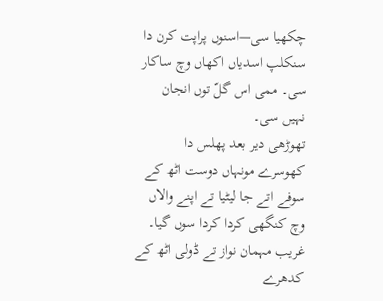چکھیا سی—اسنوں پراپت کرن دا سنکلپ اسدیاں اکھاں وچ ساکار سی۔ ممی اس گلّ توں انجان نہیں سی۔
تھوڑھی دیر بعد پھلس دا کھوسرے مونہاں دوست اٹھ کے سوفے اتے جا لیٹیا تے اپنے والاں وچ کنگھی کردا کردا سوں گیا۔ غریب مہمان نواز تے ڈولی اٹھ کے کدھرے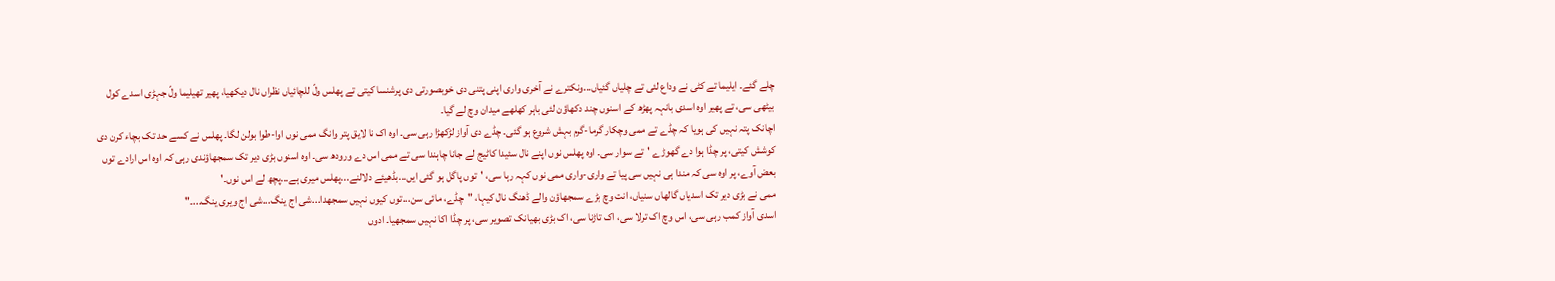چلے گئے۔ ایلیما تے کٹی نے وداع لئی تے چلیاں گئیاں...ونکترے نے آخری واری اپنی پتنی دی خوبصورتی دی پرشنسا کیتی تے پھلس ولّ للچائیاں نظراں نال دیکھیا، پھیر تھیلیما ولّ جہڑی اسدے کول بیٹھی سی، تے پھیر اوہ اسدی بانہہ پھڑھ کے اسنوں چند دکھاؤن لئی باہر کھلھے میدان وچ لے گیا۔
اچانک پتہ نہیں کی ہویا کہ چڈے تے ممی وچکار گرما-گرم بہش شروع ہو گئی۔ چڈے دی آواز لڑکھڑا رہی سی۔ اوہ اک نا لایق پتر وانگ ممی نوں اوا-طوا بولن لگا۔ پھلس نے کسے حد تک بچاء کرن دی کوشش کیتی، پر چڈا ہوا دے گھوڑے 'تے سوار سی۔ اوہ پھلس نوں اپنے نال سئیدا کاٹیج لے جانا چاہندا سی تے ممی اس دے ورودھ سی۔ اوہ اسنوں بڑی دیر تک سمجھاؤندی رہی کہ اوہ اس ارادے توں بعض آوے، پر اوہ سی کہ مندا ہی نہیں سی پیا تے واری-واری ممی نوں کہہ رہا سی، 'توں پاگل ہو گئی ایں...بڈھیئے دلالنے...پھلس میری ہے...پچھ لے اس نوں۔'
ممی نے بڑی دیر تک اسدیاں گالھاں سنیاں، انت وچ بڑے سمجھاؤن والے ڈھنگ نال کیہا، "چڈے، مائی سن...توں کیوں نہیں سمجھدا...شی اج ینگ...شی اج ویری ینگ...۔"
اسدی آواز کمب رہی سی، اس وچ اک ترلا سی، اک تاڑنا سی، اک بڑی بھیانک تصویر سی، پر چڈا اکا نہیں سمجھیا۔ ادوں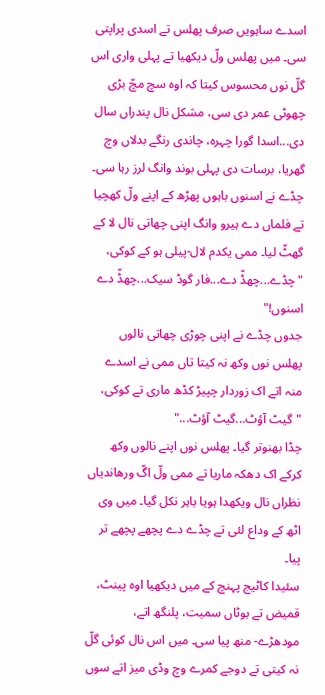اسدے ساہویں صرف پھلس تے اسدی پراپتی سی۔ میں پھلس ولّ دیکھیا تے پہلی واری اس گلّ نوں محسوس کیتا کہ اوہ سچ مچّ بڑی چھوٹی عمر دی سی، مشکل نال پندراں سال دی...اسدا گورا چہرہ، چاندی رنگے بدلاں وچ گھریا، برسات دی پہلی بوند وانگ لرز رہا سی۔
چڈے نے اسنوں باہوں پھڑھ کے اپنے ولّ کھچیا تے فلماں دے ہیرو وانگ اپنی چھاتی نال لا کے گھٹّ لیا۔ ممی یکدم لال-پیلی ہو کے کوکی، "چڈے...چھڈّ دے...فار گوڈ سیک...چھڈّ دے اسنوں!"
جدوں چڈے نے اپنی چوڑی چھاتی نالوں پھلس نوں وکھ نہ کیتا تاں ممی نے اسدے منہ اتے اک زوردار چپیڑ کڈھ ماری تے کوکی، "گیٹ آؤٹ...گیٹ آؤٹ..."
چڈا بھنوتر گیا۔ پھلس نوں اپنے نالوں وکھ کرکے اک دھکہ ماریا تے ممی ولّ اگّ ورھاندیاں نظراں نال ویکھدا ہویا باہر نکل گیا۔ میں وی اٹھ کے وداع لئی تے چڈے دے پچھے پچھے تر پیا۔
سئیدا کاٹیج پہنچ کے میں دیکھیا اوہ پینٹ، قمیض تے بوٹاں سمیت، پلنگھ اتے، مودھڑے- منھ پیا سی۔ میں اس نال کوئی گلّ نہ کیتی تے دوجے کمرے وچ وڈی میز اتے سوں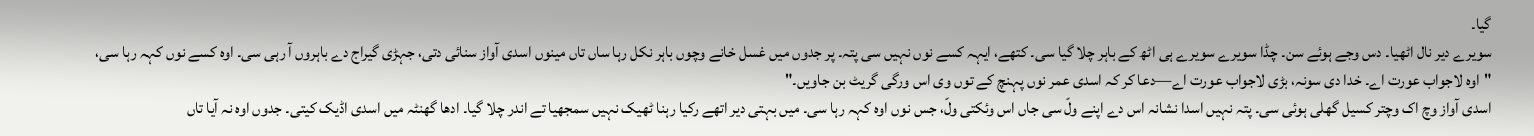گیا۔
سویرے دیر نال اٹھیا۔ دس وجے ہوئے سن۔ چڈا سویرے سویرے ہی اٹھ کے باہر چلا گیا سی۔ کتھے، ایہہ کسے نوں نہیں سی پتہ۔ پر جدوں میں غسل خانے وچوں باہر نکل رہا ساں تاں مینوں اسدی آواز سنائی دتی، جہڑی گیراج دے باہروں آ رہی سی۔ اوہ کسے نوں کہہ رہا سی، "اوہ لاجواب عورت اے۔ خدا دی سونہ، بڑی لاجواب عورت اے—دعا کر کہ اسدی عمر نوں پہنچ کے توں وی اس ورگی گریٹ بن جاویں۔"
اسدی آواز وچ اک وچتر کسیل گھلی ہوئی سی۔ پتہ نہیں اسدا نشانہ اس دے اپنے ولّ سی جاں اس وئکتی ولّ، جس نوں اوہ کہہ رہا سی۔ میں بہتی دیر اتھے رکیا رہنا ٹھیک نہیں سمجھیا تے اندر چلا گیا۔ ادھا گھنٹہ میں اسدی اڈیک کیتی۔ جدوں اوہ نہ آیا تاں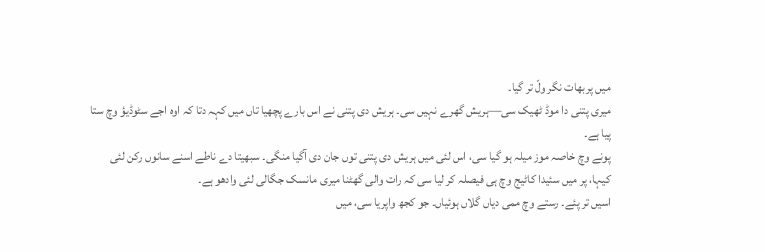میں پربھات نگر ولّ تر گیا۔
میری پتنی دا موڈ ٹھیک سی—ہریش گھرے نہیں سی۔ ہریش دی پتنی نے اس بارے پچھیا تاں میں کہہ دتا کہ اوہ اجے سٹوڈیؤ وچ ستا پیا ہے۔
پونے وچ خاصہ موز میلہ ہو گیا سی، اس لئی میں ہریش دی پتنی توں جان دی آگیا منگی۔ سبھیتا دے ناطے اسنے سانوں رکن لئی کیہا، پر میں سئیدا کاٹیج وچ ہی فیصلہ کر لیا سی کہ رات والی گھٹنا میری مانسک جگالی لئی وادھو ہے۔
اسیں تر پئے۔ رستے وچ ممی دیاں گلاں ہوئیاں۔ جو کجھ واپریا سی، میں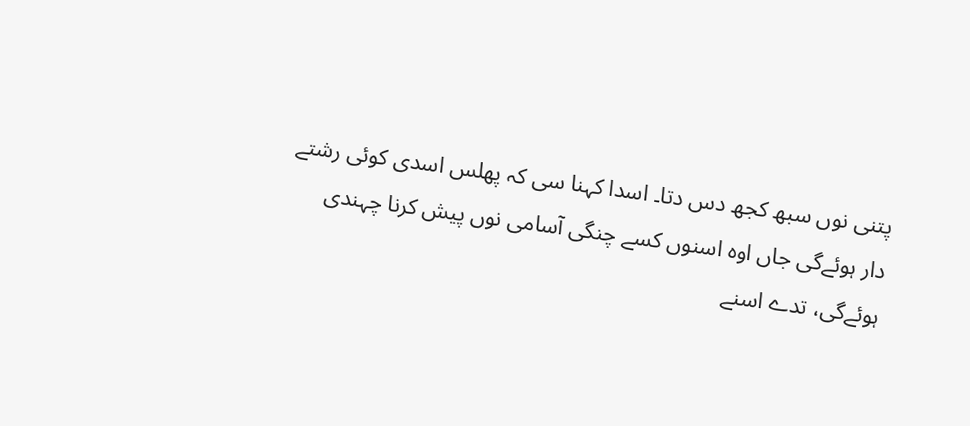پتنی نوں سبھ کجھ دس دتا۔ اسدا کہنا سی کہ پھلس اسدی کوئی رشتے دار ہوئےگی جاں اوہ اسنوں کسے چنگی آسامی نوں پیش کرنا چہندی ہوئےگی، تدے اسنے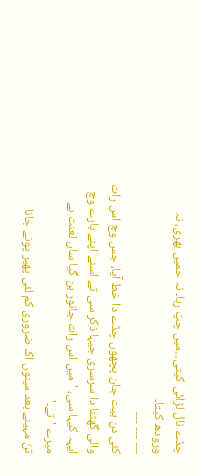چڈے نال لڑائی کیتی...میں چپّ رہا۔ نہ حمیں بھری، نہ ورودھ کیتا۔
--- --- ---
کئی دن بیت جان پچھوں چڈے دا خط آیا، جس وچ اس رات والی گھٹنا دا سرسری جیہا ذکر سی تے اسنے اپنے بارے وچ ایہہ کیہا سی، 'میں اس رات جانور بن گیا ساں لعنت ہے میرے 'تے۔'
تنّ مہینے بعد مینوں اک ضروری کم لئی پھیر پونے جانا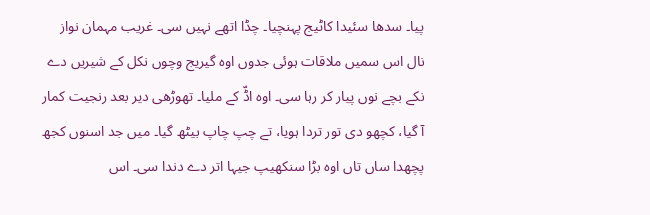پیا۔ سدھا سئیدا کاٹیج پہنچیا۔ چڈا اتھے نہیں سی۔ غریب مہمان نواز نال اس سمیں ملاقات ہوئی جدوں اوہ گیریج وچوں نکل کے شیریں دے نکے بچے نوں پیار کر رہا سی۔ اوہ اڈّ کے ملیا۔ تھوڑھی دیر بعد رنجیت کمار آ گیا، کچھو دی تور تردا ہویا، تے چپ چاپ بیٹھ گیا۔ میں جد اسنوں کجھ پچھدا ساں تاں اوہ بڑا سنکھیپ جیہا اتر دے دندا سی۔ اس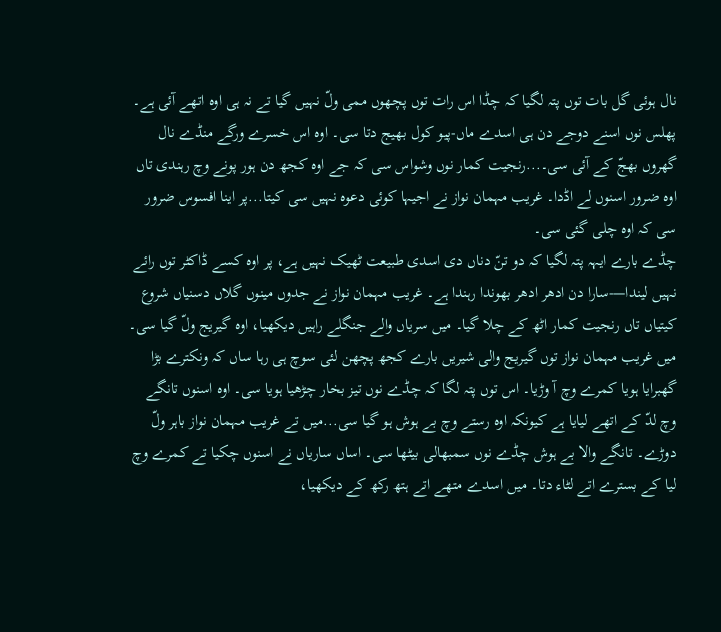نال ہوئی گل بات توں پتہ لگیا کہ چڈا اس رات توں پچھوں ممی ولّ نہیں گیا تے نہ ہی اوہ اتھے آئی ہے۔ پھلس نوں اسنے دوجے دن ہی اسدے ماں-پیو کول بھیج دتا سی۔ اوہ اس خسرے ورگے منڈے نال گھروں بھجّ کے آئی سی۔...رنجیت کمار نوں وشواس سی کہ جے اوہ کجھ دن ہور پونے وچ رہندی تاں اوہ ضرور اسنوں لے اڈدا۔ غریب مہمان نواز نے اجیہا کوئی دعوہ نہیں سی کیتا...پر اینا افسوس ضرور سی کہ اوہ چلی گئی سی۔
چڈے بارے ایہہ پتہ لگیا کہ دو تنّ دناں دی اسدی طبیعت ٹھیک نہیں ہے، پر اوہ کسے ڈاکٹر توں رائے نہیں لیندا—-سارا دن ادھر ادھر بھوندا رہندا ہے۔ غریب مہمان نواز نے جدوں مینوں گلاں دسنیاں شروع کیتیاں تاں رنجیت کمار اٹھ کے چلا گیا۔ میں سریاں والے جنگلے راہیں دیکھیا، اوہ گیریج ولّ گیا سی۔
میں غریب مہمان نواز توں گیریج والی شیریں بارے کجھ پچھن لئی سوچ ہی رہا ساں کہ ونکترے بڑا گھبرایا ہویا کمرے وچ آ وڑیا۔ اس توں پتہ لگا کہ چڈے نوں تیز بخار چڑھیا ہویا سی۔ اوہ اسنوں تانگے وچ لدّ کے اتھے لیایا ہے کیونکہ اوہ رستے وچ بے ہوش ہو گیا سی...میں تے غریب مہمان نواز باہر ولّ دوڑے۔ تانگے والا بے ہوش چڈے نوں سمبھالی بیٹھا سی۔ اساں ساریاں نے اسنوں چکیا تے کمرے وچ لیا کے بسترے اتے لٹاء دتا۔ میں اسدے متھے اتے ہتھ رکھ کے دیکھیا،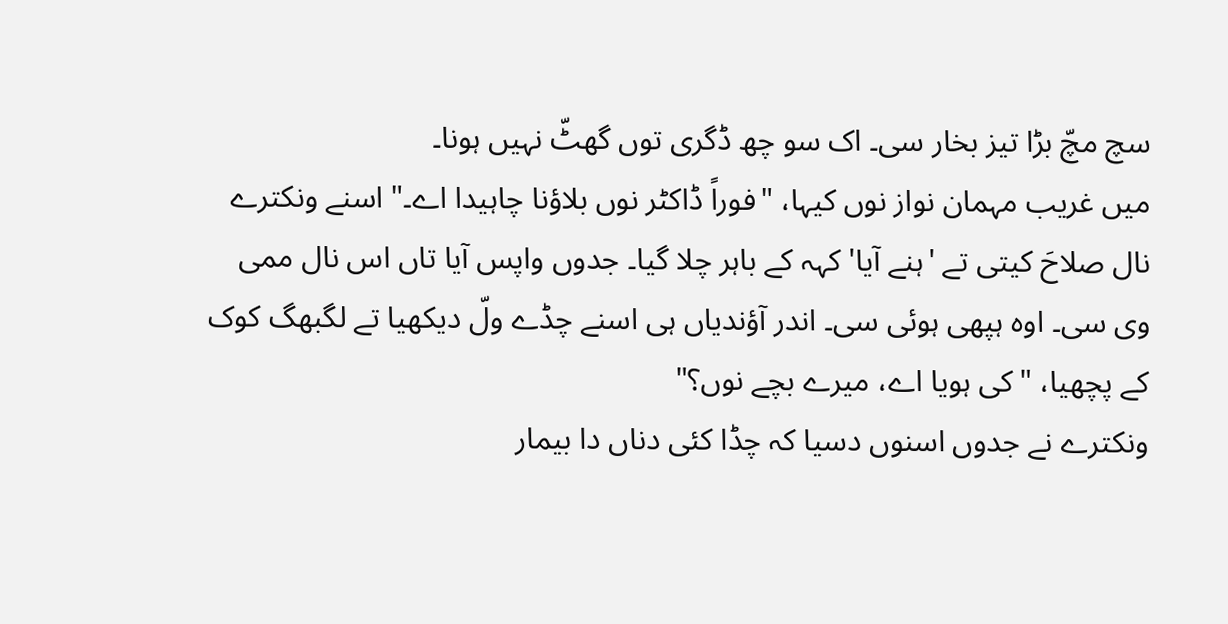سچ مچّ بڑا تیز بخار سی۔ اک سو چھ ڈگری توں گھٹّ نہیں ہونا۔
میں غریب مہمان نواز نوں کیہا، "فوراً ڈاکٹر نوں بلاؤنا چاہیدا اے۔" اسنے ونکترے نال صلاحَ کیتی تے 'ہنے آیا' کہہ کے باہر چلا گیا۔ جدوں واپس آیا تاں اس نال ممی وی سی۔ اوہ ہپھی ہوئی سی۔ اندر آؤندیاں ہی اسنے چڈے ولّ دیکھیا تے لگبھگ کوک کے پچھیا، "کی ہویا اے، میرے بچے نوں؟"
ونکترے نے جدوں اسنوں دسیا کہ چڈا کئی دناں دا بیمار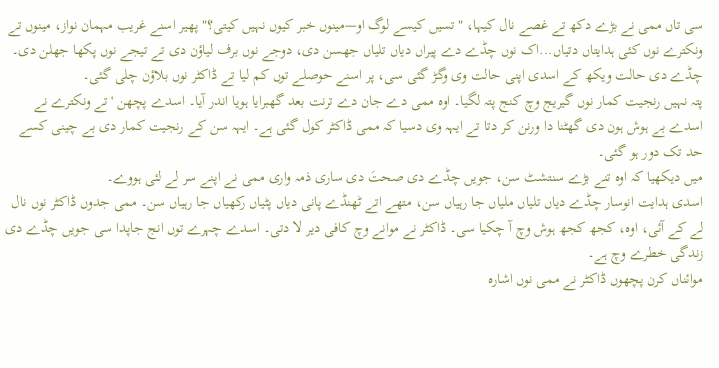سی تاں ممی نے بڑے دکھ تے غصے نال کیہا، "تسیں کیسے لوگ او—مینوں خبر کیوں نہیں کیتی؟" پھیر اسنے غریب مہمان نواز، مینوں تے ونکترے نوں کئی ہدایتاں دتیاں...اک نوں چڈے دے پیراں دیاں تلیاں جھسن دی، دوجے نوں برف لیاؤن دی تے تیجے نوں پکھا جھلن دی۔ چڈے دی حالت ویکھ کے اسدی اپنی حالت وی وگڑ گئی سی، پر اسنے حوصلے توں کم لیا تے ڈاکٹر نوں بلاؤن چلی گئی۔
پتہ نہیں رنجیت کمار نوں گیریج وچ کنج پتہ لگیا۔ اوہ ممی دے جان دے ترنت بعد گھبرایا ہویا اندر آیا۔ اسدے پچھن 'تے ونکترے نے اسدے بے ہوش ہون دی گھٹنا دا ورنن کر دتا تے ایہہ وی دسیا کہ ممی ڈاکٹر کول گئی ہے۔ ایہہ سن کے رنجیت کمار دی بے چینی کسے حد تک دور ہو گئی۔
میں دیکھیا کہ اوہ تنے بڑے سنتشٹ سن، جویں چڈے دی صحتَ دی ساری ذمہ واری ممی نے اپنے سر لے لئی ہووے۔
اسدی ہدایت انوسار چڈے دیاں تلیاں ملیاں جا رہیاں سن، متھے اتے ٹھنڈے پانی دیاں پٹیاں رکھیاں جا رہیاں سن۔ ممی جدوں ڈاکٹر نوں نال لے کے آئی، اوہ، کجھ کجھ ہوش وچ آ چکیا سی۔ ڈاکٹر نے موانے وچ کافی دیر لا دتی۔ اسدے چہرے توں انج جاپدا سی جویں چڈے دی زندگی خطرے وچ ہے۔
موائناں کرن پچھوں ڈاکٹر نے ممی نوں اشارہ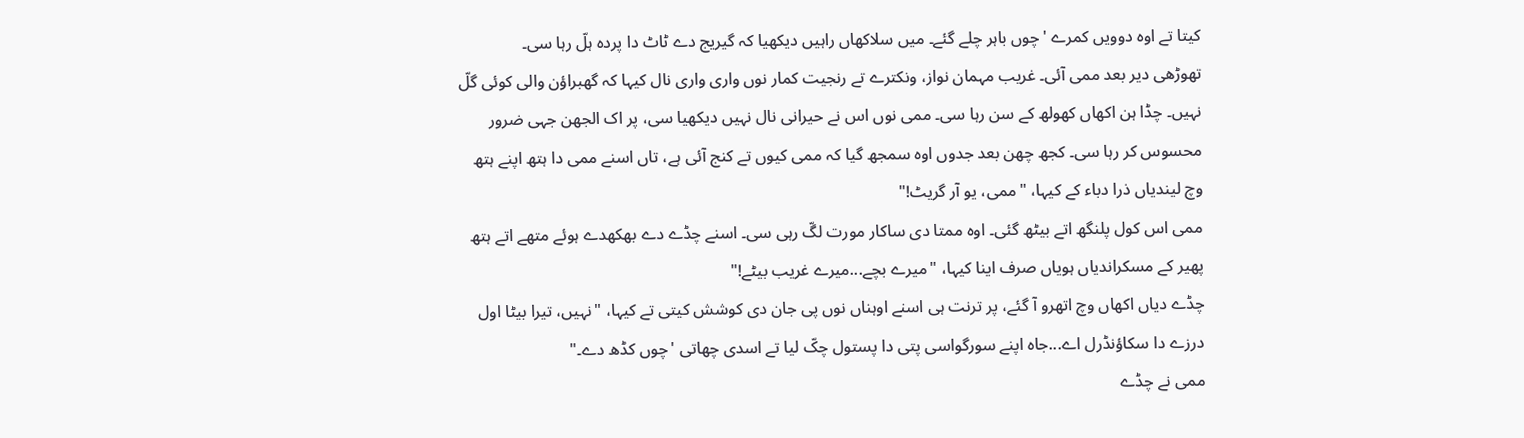کیتا تے اوہ دوویں کمرے 'چوں باہر چلے گئے۔ میں سلاکھاں راہیں دیکھیا کہ گیریج دے ٹاٹ دا پردہ ہلّ رہا سی۔
تھوڑھی دیر بعد ممی آئی۔ غریب مہمان نواز، ونکترے تے رنجیت کمار نوں واری واری نال کیہا کہ گھبراؤن والی کوئی گلّ نہیں۔ چڈا ہن اکھاں کھولھ کے سن رہا سی۔ ممی نوں اس نے حیرانی نال نہیں دیکھیا سی، پر اک الجھن جہی ضرور محسوس کر رہا سی۔ کجھ چھن بعد جدوں اوہ سمجھ گیا کہ ممی کیوں تے کنج آئی ہے، تاں اسنے ممی دا ہتھ اپنے ہتھ وچ لیندیاں ذرا دباء کے کیہا، "ممی، یو آر گریٹ!"
ممی اس کول پلنگھ اتے بیٹھ گئی۔ اوہ ممتا دی ساکار مورت لگّ رہی سی۔ اسنے چڈے دے بھکھدے ہوئے متھے اتے ہتھ پھیر کے مسکراندیاں ہویاں صرف اینا کیہا، "میرے بچے...میرے غریب بیٹے!"
چڈے دیاں اکھاں وچ اتھرو آ گئے، پر ترنت ہی اسنے اوہناں نوں پی جان دی کوشش کیتی تے کیہا، "نہیں، تیرا بیٹا اول درزے دا سکاؤنڈرل اے...جاہ اپنے سورگواسی پتی دا پستول چکّ لیا تے اسدی چھاتی 'چوں کڈھ دے۔"
ممی نے چڈے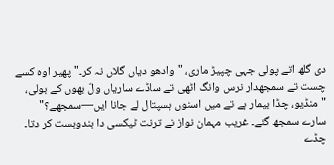دی گلھ اتے پولی جہی چپیڑ ماری، "وادھو دیاں گلاں نہ کر۔" پھیر اوہ کسے چست تے سمجھدار نرس وانگ اٹھی تے ساڈے ساریاں ولّ بھوں کے بولی،
"منڈیو، چڈا بیمار ہے تے میں اسنوں ہسپتال لے جانا ایں—سمجھے؟"
سارے سمجھ گئے۔ غریب مہمان نواز نے ترنت ٹیکسی دا بندوبست کر دتا۔ چڈے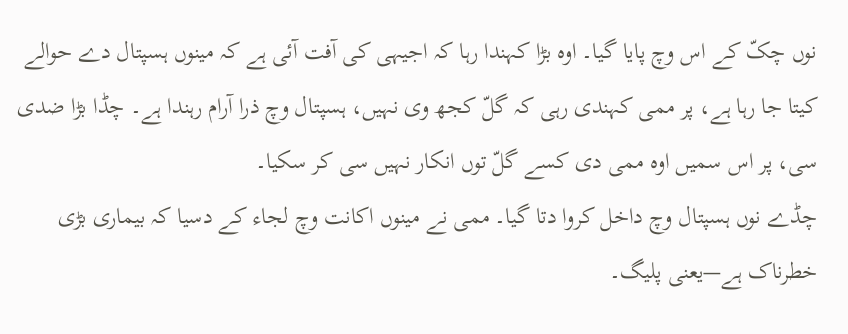نوں چکّ کے اس وچ پایا گیا۔ اوہ بڑا کہندا رہا کہ اجیہی کی آفت آئی ہے کہ مینوں ہسپتال دے حوالے کیتا جا رہا ہے، پر ممی کہندی رہی کہ گلّ کجھ وی نہیں، ہسپتال وچ ذرا آرام رہندا ہے۔ چڈا بڑا ضدی سی، پر اس سمیں اوہ ممی دی کسے گلّ توں انکار نہیں سی کر سکیا۔
چڈے نوں ہسپتال وچ داخل کروا دتا گیا۔ ممی نے مینوں اکانت وچ لجاء کے دسیا کہ بیماری بڑی خطرناک ہے—یعنی پلیگ۔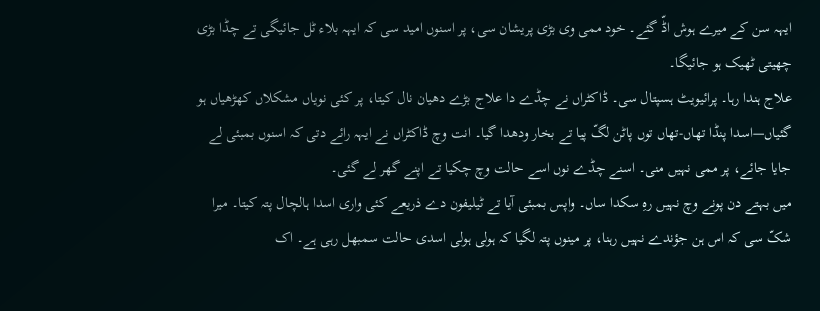ایہہ سن کے میرے ہوش اڈّ گئے۔ خود ممی وی بڑی پریشان سی، پر اسنوں امید سی کہ ایہہ بلاء ٹل جائیگی تے چڈا بڑی چھیتی ٹھیک ہو جائیگا۔
علاج ہندا رہا۔ پرائیویٹ ہسپتال سی۔ ڈاکٹراں نے چڈے دا علاج بڑے دھیان نال کیتا، پر کئی نویاں مشکلاں کھڑھیاں ہو گئیاں—اسدا پنڈا تھاں-تھاں توں پاٹن لگّ پیا تے بخار ودھدا گیا۔ انت وچ ڈاکٹراں نے ایہہ رائے دتی کہ اسنوں بمبئی لے جایا جائے، پر ممی نہیں منی۔ اسنے چڈے نوں اسے حالت وچ چکیا تے اپنے گھر لے گئی۔
میں بہتے دن پونے وچ نہیں رہِ سکدا ساں۔ واپس بمبئی آیا تے ٹیلیفون دے ذریعے کئی واری اسدا ہالچال پتہ کیتا۔ میرا شکّ سی کہ اس ہن جؤندے نہیں رہنا، پر مینوں پتہ لگیا کہ ہولی ہولی اسدی حالت سمبھل رہی ہے۔ اک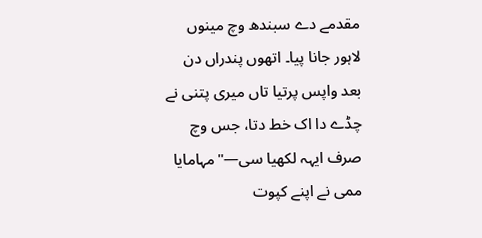مقدمے دے سبندھ وچ مینوں لاہور جانا پیا۔ اتھوں پندراں دن بعد واپس پرتیا تاں میری پتنی نے چڈے دا اک خط دتا، جس وچ صرف ایہہ لکھیا سی—"مہامایا ممی نے اپنے کپوت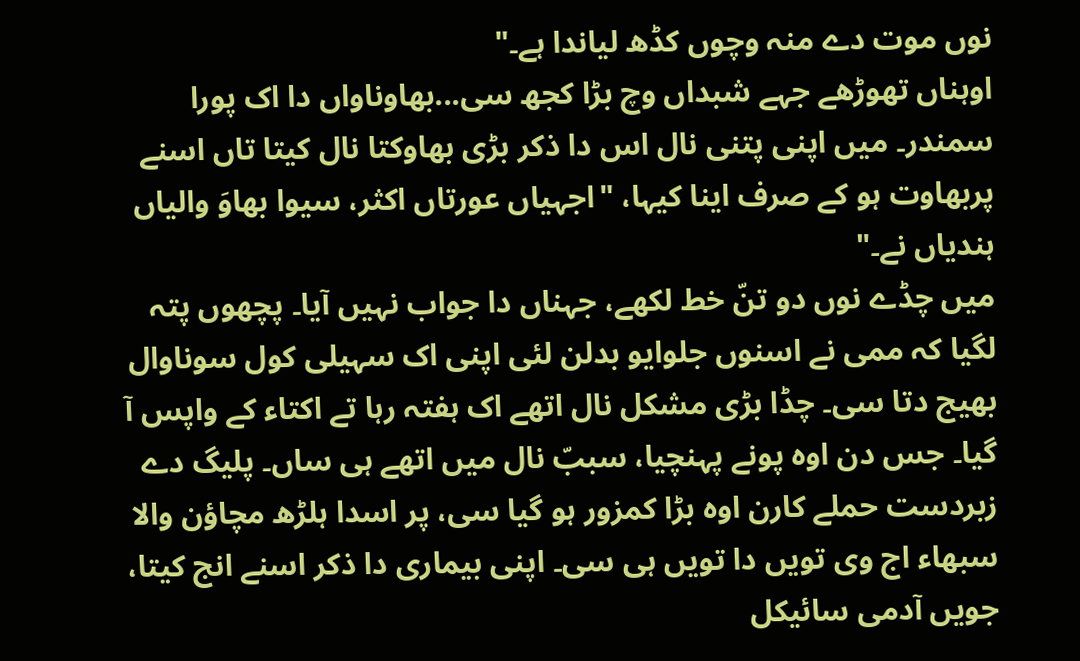نوں موت دے منہ وچوں کڈھ لیاندا ہے۔"
اوہناں تھوڑھے جہے شبداں وچ بڑا کجھ سی...بھاوناواں دا اک پورا سمندر۔ میں اپنی پتنی نال اس دا ذکر بڑی بھاوکتا نال کیتا تاں اسنے پربھاوت ہو کے صرف اینا کیہا، "اجہیاں عورتاں اکثر، سیوا بھاوَ والیاں ہندیاں نے۔"
میں چڈے نوں دو تنّ خط لکھے، جہناں دا جواب نہیں آیا۔ پچھوں پتہ لگیا کہ ممی نے اسنوں جلوایو بدلن لئی اپنی اک سہیلی کول سوناوال بھیج دتا سی۔ چڈا بڑی مشکل نال اتھے اک ہفتہ رہا تے اکتاء کے واپس آ گیا۔ جس دن اوہ پونے پہنچیا، سببّ نال میں اتھے ہی ساں۔ پلیگ دے زبردست حملے کارن اوہ بڑا کمزور ہو گیا سی، پر اسدا ہلڑھ مچاؤن والا سبھاء اج وی تویں دا تویں ہی سی۔ اپنی بیماری دا ذکر اسنے انج کیتا، جویں آدمی سائیکل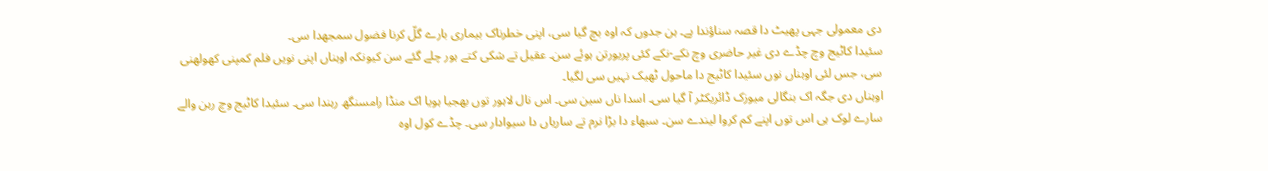دی معمولی جہی پھیٹ دا قصہ سناؤندا ہے۔ ہن جدوں کہ اوہ بچ گیا سی، اپنی خطرناک بیماری بارے گلّ کرنا فضول سمجھدا سی۔
سئیدا کاٹیج وچ چڈے دی غیر حاضری وچ نکے-نکے کئی پریورتن ہوئے سن۔ عقیل تے شکی کتے ہور چلے گئے سن کیونکہ اوہناں اپنی نویں فلم کمپنی کھولھنی سی، جس لئی اوہناں نوں سئیدا کاٹیج دا ماحول ٹھیک نہیں سی لگیا۔
اوہناں دی جگہ اک بنگالی میوزک ڈائریکٹر آ گیا سی۔ اسدا ناں سین سی۔ اس نال لاہور توں بھجیا ہویا اک منڈا رامسنگھ رہندا سی۔ سئیدا کاٹیج وچ رہن والے سارے لوک ہی اس توں اپنے کم کروا لیندے سن۔ سبھاء دا بڑا نرم تے ساریاں دا سیوادار سی۔ چڈے کول اوہ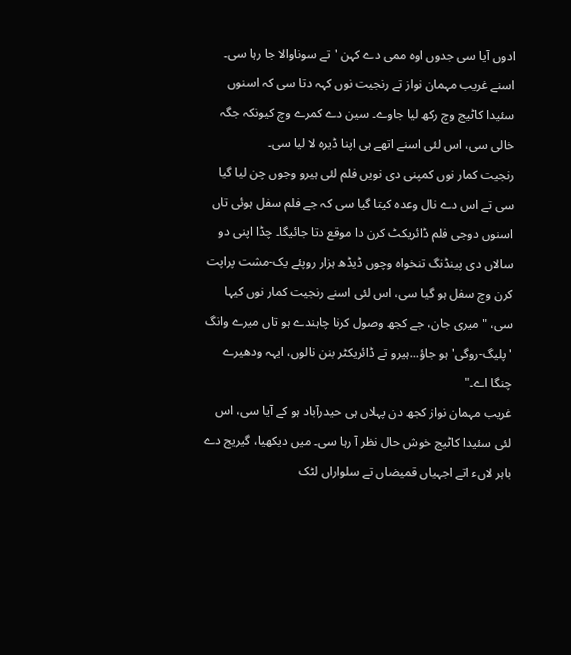ادوں آیا سی جدوں اوہ ممی دے کہن 'تے سوناوالا جا رہا سی۔ اسنے غریب مہمان نواز تے رنجیت نوں کہہ دتا سی کہ اسنوں سئیدا کاٹیج وچ رکھ لیا جاوے۔ سین دے کمرے وچ کیونکہ جگہ خالی سی، اس لئی اسنے اتھے ہی اپنا ڈیرہ لا لیا سی۔
رنجیت کمار نوں کمپنی دی نویں فلم لئی ہیرو وجوں چن لیا گیا سی تے اس دے نال وعدہ کیتا گیا سی کہ جے فلم سفل ہوئی تاں اسنوں دوجی فلم ڈائریکٹ کرن دا موقع دتا جائیگا۔ چڈا اپنی دو سالاں دی پینڈنگ تنخواہ وچوں ڈیڈھ ہزار روپئے یک-مشت پراپت کرن وچ سفل ہو گیا سی، اس لئی اسنے رنجیت کمار نوں کیہا سی، "میری جان، جے کجھ وصول کرنا چاہندے ہو تاں میرے وانگ 'پلیگ-روگی' ہو جاؤ...ہیرو تے ڈائریکٹر بنن نالوں، ایہہ ودھیرے چنگا اے۔"
غریب مہمان نواز کجھ دن پہلاں ہی حیدرآباد ہو کے آیا سی، اس لئی سئیدا کاٹیج خوش حال نظر آ رہا سی۔ میں دیکھیا، گیریج دے باہر لاںء اتے اجہیاں قمیضاں تے سلواراں لٹک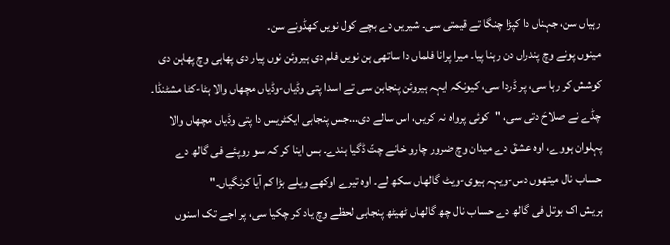رہیاں سن، جہناں دا کپڑا چنگا تے قیمتی سی۔ شیریں دے بچے کول نویں کھڈونے سن۔
مینوں پونے وچ پندراں دن رہنا پیا۔ میرا پرانا فلماں دا ساتھی ہن نویں فلم دی ہیروئن نوں پیار دی پھاہی وچ پھاہن دی کوشش کر رہا سی، پر ڈردا سی، کیونکہ ایہہ ہیروئن پنجابن سی تے اسدا پتی وڈیاں-وڈیاں مچھاں والا ہٹا-کٹا مشٹنڈا۔ چڈے نے صلاحَ دتی سی، "کوئی پرواہ نہ کریں، اس سالے دی...جس پنجابی ایکٹریس دا پتی وڈیاں مچھاں والا پہلوان ہووے، اوہ عشقَ دے میدان وچ ضرور چارو خانے چتّ ڈگیا ہندے۔ بس اینا کر کہ سو روپئے فی گالھ دے حساب نال میتھوں دس-ویہہ ہیوی-ویٹ گالھاں سکھ لے۔ اوہ تیرے اوکھے ویلے بڑا کم آیا کرنگیاں۔"
ہریش اک بوتل فی گالھ دے حساب نال چھ گالھاں ٹھیٹھ پنجابی لحظے وچ یاد کر چکیا سی، پر اجے تک اسنوں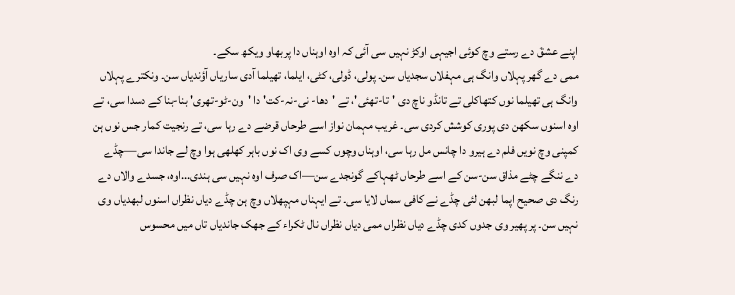اپنے عشقَ دے رستے وچ کوئی اجیہی اوکڑ نہیں سی آئی کہ اوہ اوہناں دا پربھاو ویکھ سکے۔
ممی دے گھر پہلاں وانگ ہی مہفلاں سجدیاں سن۔ پولی، ڈولی، کٹی، ایلما، تھیلما آدی ساریاں آؤندیاں سن۔ ونکترے پہلاں وانگ ہی تھیلما نوں کتھاکلی تے تانڈو ناچ دی 'تا-تھئی'، تے 'دھا- نی-نہ-کت' دا 'ون-ٹو-تھری' بنا-بنا کے دسدا سی، تے اوہ اسنوں سکھن دی پوری کوشش کردی سی۔ غریب مہمان نواز اسے طرحاں قرضے دے رہا سی، تے رنجیت کمار جس نوں ہن کمپنی وچ نویں فلم دے ہیرو دا چانس مل رہا سی، اوہناں وچوں کسے وی اک نوں باہر کھلھی ہوا وچ لے جاندا سی—چڈے دے ننگے چٹے مذاق سن-سن کے اسے طرحاں ٹھہاکے گونجدے سن—اک صرف اوہ نہیں سی ہندی...اوہ، جسدے والاں دے رنگ دی صحیح اپما لبھن لئی چڈے نے کافی سماں لایا سی۔ تے ایہناں مہپھلاں وچ ہن چڈے دیاں نظراں اسنوں لبھدیاں وی نہیں سن۔ پر پھیر وی جدوں کدی چڈے دیاں نظراں ممی دیاں نظراں نال ٹکراء کے جھک جاندیاں تاں میں محسوس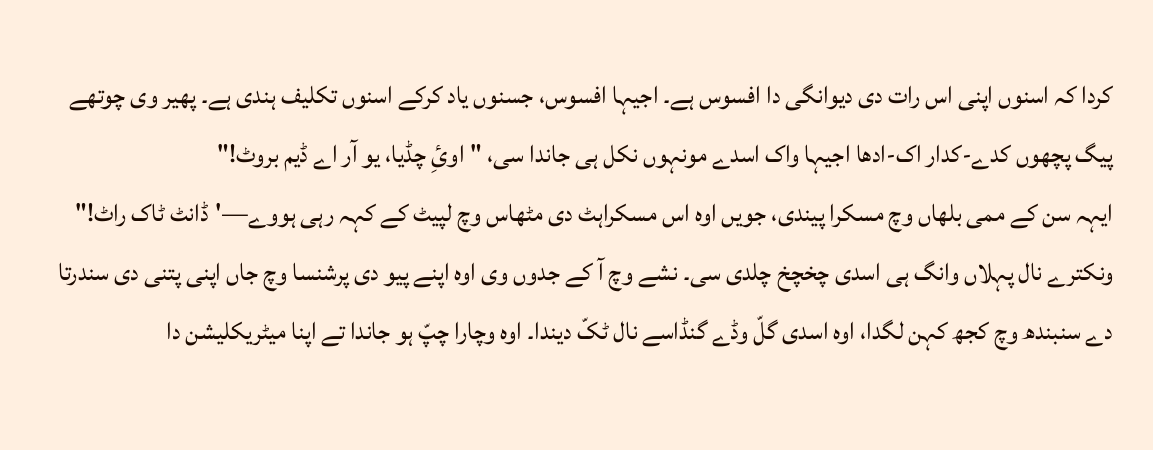کردا کہ اسنوں اپنی اس رات دی دیوانگی دا افسوس ہے۔ اجیہا افسوس، جسنوں یاد کرکے اسنوں تکلیف ہندی ہے۔ پھیر وی چوتھے پیگ پچھوں کدے-کدار اک-ادھا اجیہا واک اسدے مونہوں نکل ہی جاندا سی، "اوئِ چڈیا، یو آر اے ڈیم بروٹ!"
ایہہ سن کے ممی بلھاں وچ مسکرا پیندی، جویں اوہ اس مسکراہٹ دی مٹھاس وچ لپیٹ کے کہہ رہی ہووے—'ڈانٹ ٹاک راٹ!"
ونکترے نال پہلاں وانگ ہی اسدی چخچخ چلدی سی۔ نشے وچ آ کے جدوں وی اوہ اپنے پیو دی پرشنسا وچ جاں اپنی پتنی دی سندرتا دے سنبندھ وچ کجھ کہن لگدا، اوہ اسدی گلّ وڈے گنڈاسے نال ٹکّ دیندا۔ اوہ وچارا چپّ ہو جاندا تے اپنا میٹریکلیشن دا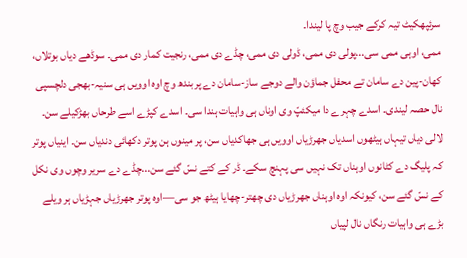سرئپھکیٹ تیہ کرکے جیب وچ پا لیندا۔
ممی، اوہی ممی سی...پولی دی ممی، ڈولی دی ممی، چڈے دی ممی، رنجیت کمار دی ممی۔ سوڈھے دیاں بوتلاں، کھان-پین دے سامان تے محفل جماؤن والے دوجے ساز-سامان دے پربندھ وچ اوہ اوویں ہی سنیہ-بھجی دلچسپی نال حصہ لیندی۔ اسدے چہرے دا میکئپّ وی اوناں ہی واہیات ہندا سی۔ اسدے کپڑے اسے طرحاں بھڑکیلے سن۔ لالی دیاں تیہاں ہیٹھوں اسدیاں جھرڑیاں اوویں ہی جھاکدیاں سن، پر مینوں ہن پوتر دکھائی دندیاں سن۔ اینیاں پوتر کہ پلیگ دے کٹانوں اوہناں تک نہیں سی پہنچ سکے۔ ڈر کے کتے نسّ گئے سن...چڈے دے سریر وچوں وی نکل کے نسّ گئے سن، کیونکہ اوہ اوہناں جھرڑیاں دی چھتر-چھایا ہیٹھ جو سی—اوہ پوتر جھرڑیاں جہڑیاں ہر ویلے بڑے ہی واہیات رنگاں نال لپیاں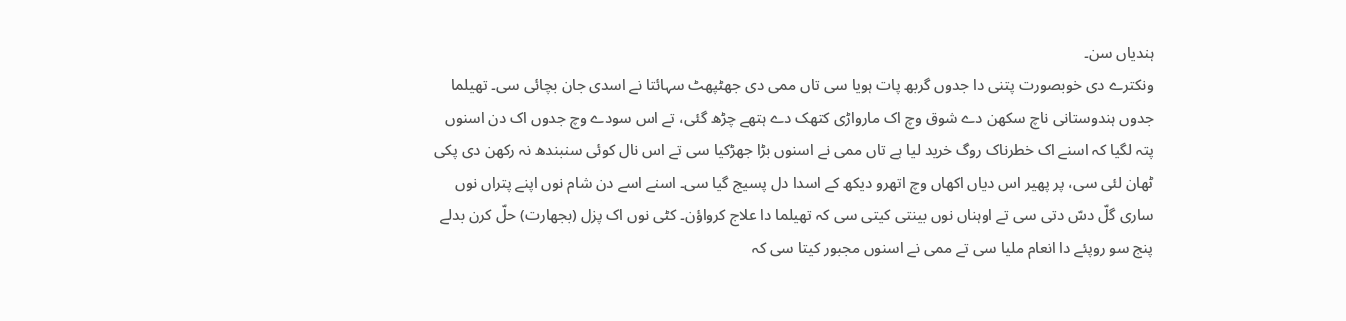ہندیاں سن۔
ونکترے دی خوبصورت پتنی دا جدوں گربھ پات ہویا سی تاں ممی دی جھٹپھٹ سہائتا نے اسدی جان بچائی سی۔ تھیلما جدوں ہندوستانی ناچ سکھن دے شوق وچ اک مارواڑی کتھک دے ہتھے چڑھ گئی، تے اس سودے وچ جدوں اک دن اسنوں پتہ لگیا کہ اسنے اک خطرناک روگ خرید لیا ہے تاں ممی نے اسنوں بڑا جھڑکیا سی تے اس نال کوئی سنبندھ نہ رکھن دی پکی ٹھان لئی سی، پر پھیر اس دیاں اکھاں وچ اتھرو دیکھ کے اسدا دل پسیج گیا سی۔ اسنے اسے دن شام نوں اپنے پتراں نوں ساری گلّ دسّ دتی سی تے اوہناں نوں بینتی کیتی سی کہ تھیلما دا علاج کرواؤن۔ کٹی نوں اک پزل (بجھارت) حلّ کرن بدلے پنج سو روپئے دا انعام ملیا سی تے ممی نے اسنوں مجبور کیتا سی کہ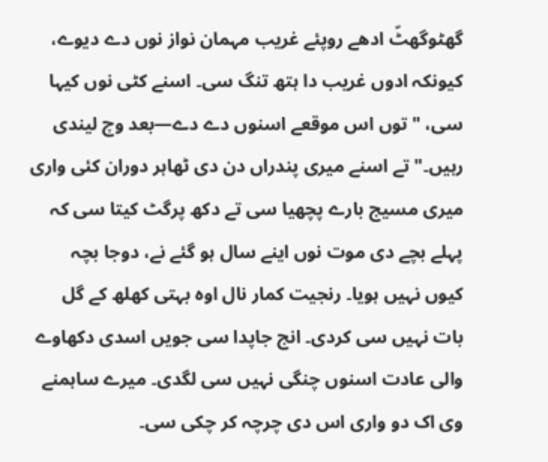گھٹوگھٹّ ادھے روپئے غریب مہمان نواز نوں دے دیوے، کیونکہ ادوں غریب دا ہتھ تنگ سی۔ اسنے کٹی نوں کیہا سی، "توں اس موقعے اسنوں دے دے—بعد وچ لیندی رہیں۔" تے اسنے میری پندراں دن دی ٹھاہر دوران کئی واری میری مسیج بارے پچھیا سی تے دکھ پرگٹ کیتا سی کہ پہلے بچے دی موت نوں اینے سال ہو گئے نے، دوجا بچہ کیوں نہیں ہویا۔ رنجیت کمار نال اوہ بہتی کھلھ کے گل بات نہیں سی کردی۔ انج جاپدا سی جویں اسدی دکھاوے والی عادت اسنوں چنگی نہیں سی لگدی۔ میرے ساہمنے وی اک دو واری اس دی چرچہ کر چکی سی۔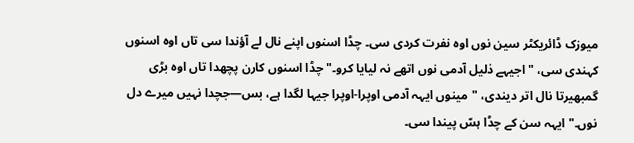میوزک ڈائریکٹر سین نوں اوہ نفرت کردی سی۔ چڈا اسنوں اپنے نال لے آؤندا سی تاں اوہ اسنوں کہندی سی، "اجیہے ذلیل آدمی نوں اتھے نہ لیایا کرو۔" چڈا اسنوں کارن پچھدا تاں اوہ بڑی گمبھیرتا نال اتر دیندی، "مینوں ایہہ آدمی اوپرا-اوپرا جیہا لگدا ہے، بس—جچدا نہیں میرے دل نوں۔" ایہہ سن کے چڈا ہسّ پیندا سی۔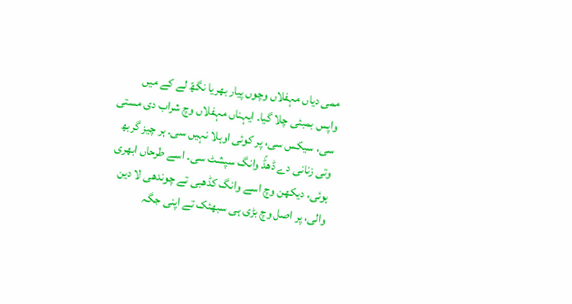ممی دیاں مہفلاں وچوں پیار بھریا نگھّ لے کے میں واپس بمبئی چلا گیا۔ ایہناں مہفلاں وچ شراب دی مستی سی، سیکس سی، پر کوئی اوہلا نہیں سی۔ ہر چیز گربھ وتی زنانی دے ڈھڈّ وانگ سپشٹ سی۔ اسے طرحاں ابھری ہوئی، دیکھن وچ اسے وانگ کڈھبی تے چوندھی لا دین والی، پر اصل وچ بڑی ہی سبھئک تے اپنی جگہ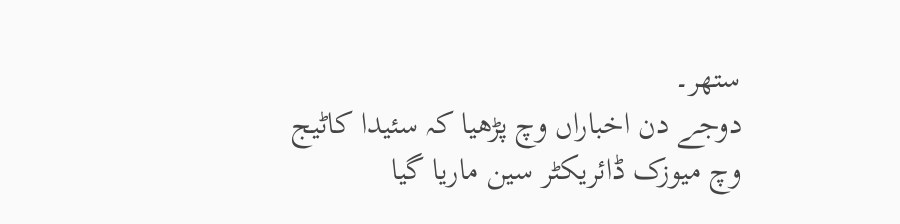ستھر۔
دوجے دن اخباراں وچ پڑھیا کہ سئیدا کاٹیج وچ میوزک ڈائریکٹر سین ماریا گیا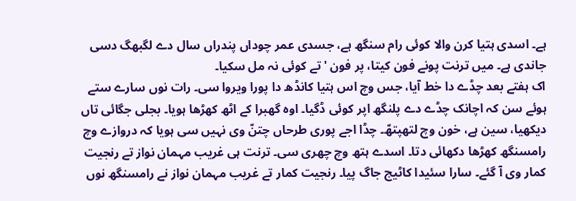ہے۔ اسدی ہتیا کرن والا کوئی رام سنگھ ہے، جسدی عمر چوداں پندراں سال دے لگبھگ دسی جاندی ہے۔ میں ترنت پونے فون کیتا، پر فون 'تے کوئی نہ مل سکیا۔
اک ہفتے بعد چڈے دا خط آیا، جس وچ اس ہتیا کانڈھ دا پورا ویروا سی۔ رات نوں سارے ستے ہوئے سن کہ اچانک چڈے دے پلنگھ اپر کوئی ڈگیا۔ اوہ گھبرا کے اٹھ کھڑھا ہویا۔ بجلی جگائی تاں دیکھیا، سین ہے، خون وچ لتھپتھّ۔ چڈا اجے پوری طرحاں چتنّ وی نہیں سی ہویا کہ دروازے وچ رامسنگھ کھڑھا دکھائی دتا۔ اسدے ہتھ وچ چھری سی۔ ترنت ہی غریب مہمان نواز تے رنجیت کمار وی آ گئے۔ سارا سئیدا کاٹیج جاگ پیا۔ رنجیت کمار تے غریب مہمان نواز نے رامسنگھ نوں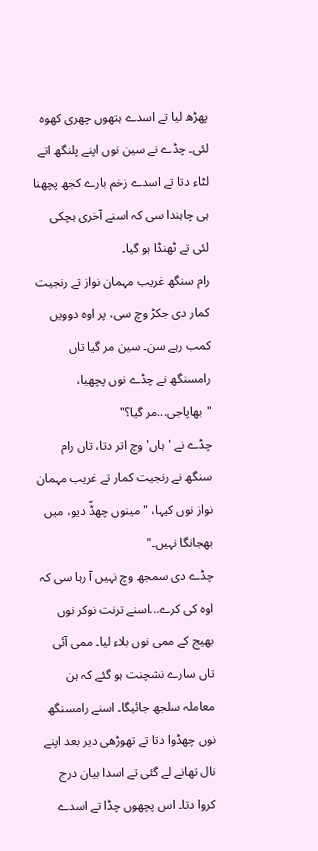پھڑھ لیا تے اسدے ہتھوں چھری کھوہ لئی۔ چڈے نے سین نوں اپنے پلنگھ اتے لٹاء دتا تے اسدے زخم بارے کجھ پچھنا ہی چاہندا سی کہ اسنے آخری ہچکی لئی تے ٹھنڈا ہو گیا۔
رام سنگھ غریب مہمان نواز تے رنجیت کمار دی جکڑ وچ سی، پر اوہ دوویں کمب رہے سن۔ سین مر گیا تاں رامسنگھ نے چڈے نوں پچھیا، "بھاپاجی...مر گیا؟"
چڈے نے 'ہاں' وچ اتر دتا، تاں رام سنگھ نے رنجیت کمار تے غریب مہمان نواز نوں کیہا، "مینوں چھڈّ دیو، میں بھجانگا نہیں۔"
چڈے دی سمجھ وچ نہیں آ رہا سی کہ اوہ کی کرے...اسنے ترنت نوکر نوں بھیج کے ممی نوں بلاء لیا۔ ممی آئی تاں سارے نشچنت ہو گئے کہ ہن معاملہ سلجھ جائیگا۔ اسنے رامسنگھ نوں چھڈوا دتا تے تھوڑھی دیر بعد اپنے نال تھانے لے گئی تے اسدا بیان درج کروا دتا۔ اس پچھوں چڈا تے اسدے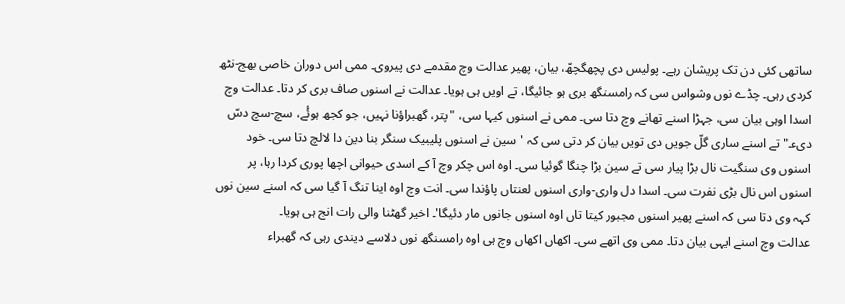ساتھی کئی دن تک پریشان رہے۔ پولیس دی پچھگچھّ، بیان، پھیر عدالت وچ مقدمے دی پیروی۔ ممی اس دوران خاصی بھج-نٹھ کردی رہی۔ چڈے نوں وشواس سی کہ رامسنگھ بری ہو جائیگا، تے اویں ہی ہویا۔ عدالت نے اسنوں صاف بری کر دتا۔ عدالت وچ اسدا اوہی بیان سی، جہڑا اسنے تھانے وچ دتا سی۔ ممی نے اسنوں کیہا سی، "پتر، گھبراؤنا نہیں، جو کجھ ہوئٔے، سچ-سچ دسّ دیء۔" تے اسنے ساری گلّ جویں دی تویں بیان کر دتی سی کہ 'سین نے اسنوں پلیبیک سنگر بنا دین دا لالچ دتا سی۔ خود اسنوں وی سنگیت نال بڑا پیار سی تے سین بڑا چنگا گوئیا سی۔ اوہ اس چکر وچ آ کے اسدی حیوانی اچھا پوری کردا رہا، پر اسنوں اس نال بڑی نفرت سی۔ اسدا دل واری-واری اسنوں لعنتاں پاؤندا سی۔ انت وچ اوہ اینا تنگ آ گیا سی کہ اسنے سین نوں کہہ وی دتا سی کہ اسنے پھیر اسنوں مجبور کیتا تاں اوہ اسنوں جانوں مار دئیگا'۔ اخیر گھٹنا والی رات انج ہی ہویا۔
عدالت وچ اسنے ایہی بیان دتا۔ ممی وی اتھے سی۔ اکھاں اکھاں وچ ہی اوہ رامسنگھ نوں دلاسے دیندی رہی کہ گھبراء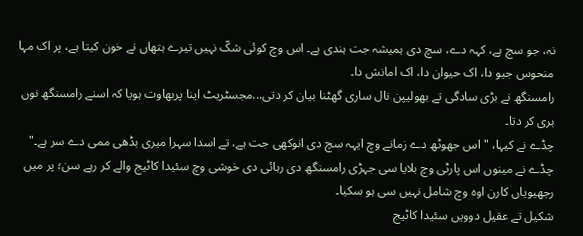نہ، جو سچ ہے، کہہ دے، سچ دی ہمیشہ جت ہندی ہے۔ اس وچ کوئی شکّ نہیں تیرے ہتھاں نے خون کیتا ہے، پر اک مہا منحوس جیو دا، اک حیوان دا، اک امانش دا۔
رامسنگھ نے بڑی سادگی تے بھولیپن نال ساری گھٹنا بیان کر دتی...مجسٹریٹ اینا پربھاوت ہویا کہ اسنے رامسنگھ نوں بری کر دتا۔
چڈے نے کیہا، "اس جھوٹھ دے زمانے وچ ایہہ سچ دی انوکھی جت ہے، تے اسدا سہرا میری بڈھی ممی دے سر ہے۔"
چڈے نے مینوں اس پارٹی وچ بلایا سی جہڑی رامسنگھ دی رہائی دی خوشی وچ سئیدا کاٹیج والے کر رہے سن؛ پر میں رجھیویاں کارن اوہ وچ شامل نہیں سی ہو سکیا۔
شکیل تے عقیل دوویں سئیدا کاٹیج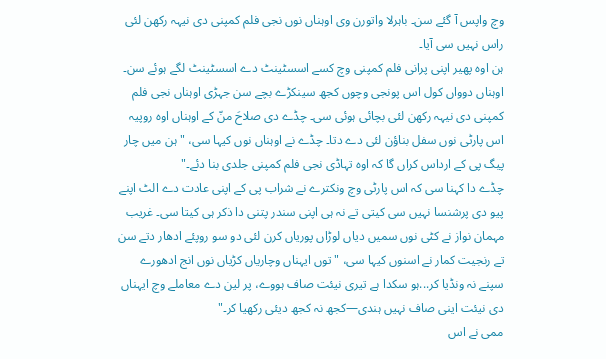وچ واپس آ گئے سن۔ باہرلا واتورن وی اوہناں نوں نجی فلم کمپنی دی نیہہ رکھن لئی راس نہیں سی آیا۔
ہن اوہ پھیر اپنی پرانی فلم کمپنی وچ کسے اسسٹینٹ دے اسسٹینٹ لگے ہوئے سن۔ اوہناں دوواں کول اس پونجی وچوں کجھ سینکڑے بچے سن جہڑی اوہناں نجی فلم کمپنی دی نیہہ رکھن لئی بچائی ہوئی سی۔ چڈے دی صلاحَ منّ کے اوہناں اوہ روپیہ اس پارٹی نوں سفل بناؤن لئی دے دتا۔ چڈے نے اوہناں نوں کیہا سی، "ہن میں چار پیگ پی کے ارداس کراں گا کہ اوہ تہاڈی نجی فلم کمپنی جلدی بنا دئے۔"
چڈے دا کہنا سی کہ اس پارٹی وچ ونکترے نے شراب پی کے اپنی عادت دے الٹ اپنے پیو دی پرشنسا نہیں سی کیتی تے نہ ہی اپنی سندر پتنی دا ذکر ہی کیتا سی۔ غریب مہمان نواز نے کٹی نوں سمیں دیاں لوڑاں پوریاں کرن لئی دو سو روپئے ادھار دتے سن تے رنجیت کمار نے اسنوں کیہا سی، "توں ایہناں وچاریاں کڑیاں نوں انج ادھورے سپنے نہ ونڈیا کر...ہو سکدا ہے تیری نیئت صاف ہووے، پر لین دے معاملے وچ ایہناں دی نیئت اینی صاف نہیں ہندی—کجھ نہ کجھ دیئی رکھیا کر۔"
ممی نے اس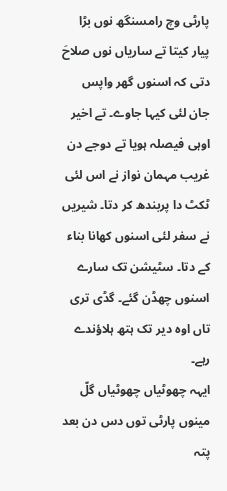پارٹی وچ رامسنگھ نوں بڑا پیار کیتا تے ساریاں نوں صلاحَ دتی کہ اسنوں گھر واپس جان لئی کیہا جاوے۔ تے اخیر اوہی فیصلہ ہویا تے دوجے دن غریب مہمان نواز نے اس لئی ٹکٹ دا پربندھ کر دتا۔ شیریں نے سفر لئی اسنوں کھانا بناء کے دتا۔ سٹیشن تک سارے اسنوں چھڈن گئے۔ گڈی تری تاں اوہ دیر تک ہتھ ہلاؤندے رہے۔
ایہہ چھوٹیاں چھوٹیاں گلّ مینوں پارٹی توں دس دن بعد پتہ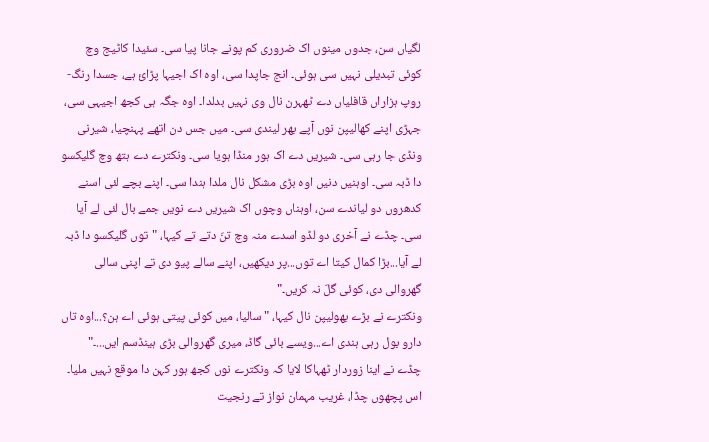لگیاں سن، جدوں مینوں اک ضروری کم پونے جانا پیا سی۔ سئیدا کاٹیج وچ کوئی تبدیلی نہیں سی ہوئی۔ انج جاپدا سی، اوہ اک اجیہا پڑائ ہے، جسدا رنگ-روپ ہزاراں قافلیاں دے ٹھہرن نال وی نہیں بدلدا۔ اوہ جگہ ہی کجھ اجیہی سی، جہڑی اپنے کھالیپن نوں آپے بھر لیندی سی۔ میں جس دن اتھے پہنچیا، شیرنی ونڈی جا رہی سی۔ شیریں دے اک ہور منڈا ہویا سی۔ ونکترے دے ہتھ وچ گلیکسو دا ڈبہ سی۔ اوہنیں دنیں اوہ بڑی مشکل نال ملدا ہندا سی۔ اپنے بچے لئی اسنے کدھروں دو لیاندے سن، اوہناں وچوں اک شیریں دے نویں جمے بال لئی لے آیا سی۔ چڈے نے آخری دو لڈو اسدے منہ وچ تنّ دتے تے کیہا، "توں گلیکسو دا ڈبہ لے آیا...بڑا کمال کیتا اے توں...پر دیکھیں، اپنے سالے پیو دی تے اپنی سالی گھروالی دی، کوئی گلّ نہ کریں۔"
ونکترے نے بڑے بھولیپن نال کیہا، "سالیا، میں کوئی پیتی ہوئی اے ہن؟...اوہ تاں دارو بول رہی ہندی اے...ویسے بائی گاڈ، میری گھروالی بڑی ہینڈسم ایں...۔"
چڈے نے اینا زوردار ٹھہاکا لایا کہ ونکترے نوں کجھ ہور کہن دا موقع نہیں ملیا۔ اس پچھوں چڈا، غریب مہمان نواز تے رنجیت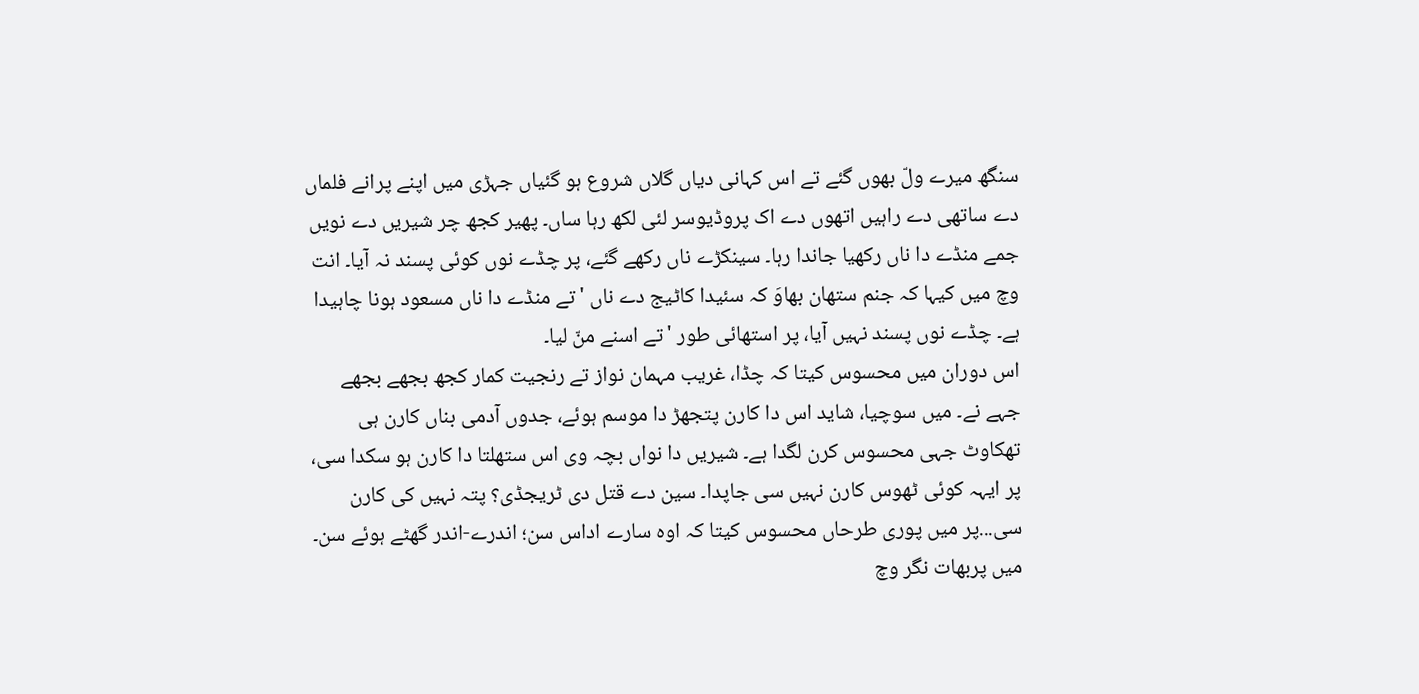سنگھ میرے ولّ بھوں گئے تے اس کہانی دیاں گلاں شروع ہو گئیاں جہڑی میں اپنے پرانے فلماں دے ساتھی دے راہیں اتھوں دے اک پروڈیوسر لئی لکھ رہا ساں۔ پھیر کجھ چر شیریں دے نویں جمے منڈے دا ناں رکھیا جاندا رہا۔ سینکڑے ناں رکھے گئے، پر چڈے نوں کوئی پسند نہ آیا۔ انت وچ میں کیہا کہ جنم ستھان بھاوَ کہ سئیدا کاٹیج دے ناں 'تے منڈے دا ناں مسعود ہونا چاہیدا ہے۔ چڈے نوں پسند نہیں آیا، پر استھائی طور 'تے اسنے منّ لیا۔
اس دوران میں محسوس کیتا کہ چڈا، غریب مہمان نواز تے رنجیت کمار کجھ بجھے بجھے جہے نے۔ میں سوچیا، شاید اس دا کارن پتجھڑ دا موسم ہوئے، جدوں آدمی بناں کارن ہی تھکاوٹ جہی محسوس کرن لگدا ہے۔ شیریں دا نواں بچہ وی اس ستھلتا دا کارن ہو سکدا سی، پر ایہہ کوئی ٹھوس کارن نہیں سی جاپدا۔ سین دے قتل دی ٹریجڈی؟ پتہ نہیں کی کارن سی...پر میں پوری طرحاں محسوس کیتا کہ اوہ سارے اداس سن؛ اندرے-اندر گھٹے ہوئے سن۔
میں پربھات نگر وچ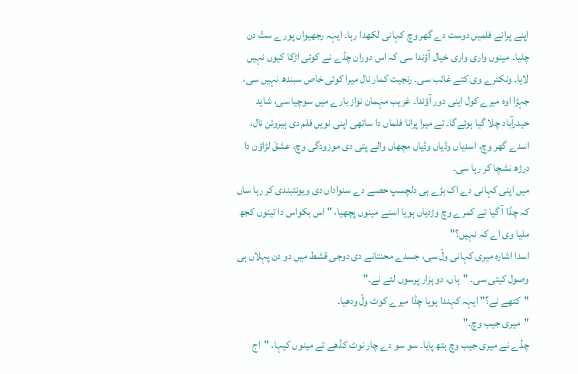اپنے پرانے فلمیں دوست دے گھر وچ کہانی لکھدا رہا۔ ایہہ رجھیواں پورے ستّ دن چلیا۔ مینوں واری واری خیال آؤندا سی کہ اس دوران چڈے نے کوئی اڑکا کیوں نہیں لایا۔ ونکترے وی کتے غائب سی۔ رنجیت کمار نال میرا کوئی خاص سبندھ نہیں سی، جہڑا اوہ میرے کول اینی دور آؤندا۔ غریب مہمان نواز بارے میں سوچیا سی، شاید حیدرآباد چلا گیا ہوئےگا۔ تے میرا پرانا فلماں دا ساتھی اپنی نویں فلم دی ہیروئن نال، اسدے گھر وچ، اسدیاں وڈیاں وڈیاں مچھاں والے پتی دی موزودگی وچ، عشقَ لڑاؤن دا درڑھ نشچا کر رہا سی۔
میں اپنی کہانی دے اک بڑے ہی دلچسپ حصے دے سنواداں دی ویونتبندی کر رہا ساں کہ چڈا آ گیا تے کمرے وچ وڑدیاں ہویا اسنے مینوں پچھیا، "اس بکواس دا تینوں کجھ ملیا وی اے کہ نہیں؟"
اسدا اشارہ میری کہانی ولّ سی، جسدے محنتانے دی دوجی قشط میں دو دن پہلاں ہی وصول کیتی سی۔ "ہاں، دو ہزار پرسوں لئے نے۔"
"کتھے نے؟" ایہہ کہندا ہویا چڈا میرے کوٹ ولّ ودھیا۔
"میری جیب وچ۔"
چڈے نے میری جیب وچ ہتھ پایا۔ سو سو دے چار نوٹ کڈھے تے مینوں کیہا، "اج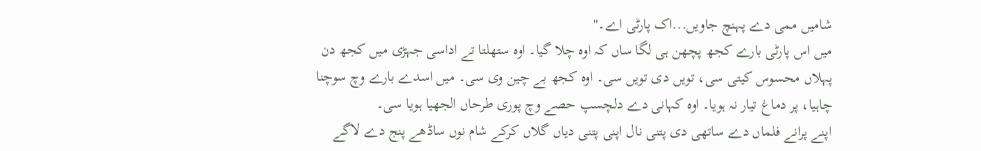شامیں ممی دے پہنچ جاویں...اک پارٹی اے۔"
میں اس پارٹی بارے کجھ پچھن ہی لگا ساں کہ اوہ چلا گیا۔ اوہ ستھلتا تے اداسی جہڑی میں کجھ دن پہلاں محسوس کیتی سی، تویں دی تویں سی۔ اوہ کجھ بے چین وی سی۔ میں اسدے بارے وچ سوچنا چاہیا، پر دماغ تیار نہ ہویا۔ اوہ کہانی دے دلچسپ حصے وچ پوری طرحاں الجھیا ہویا سی۔
اپنے پرانے فلماں دے ساتھی دی پتنی نال اپنی پتنی دیاں گلاں کرکے شام نوں ساڈھے پنج دے لاگے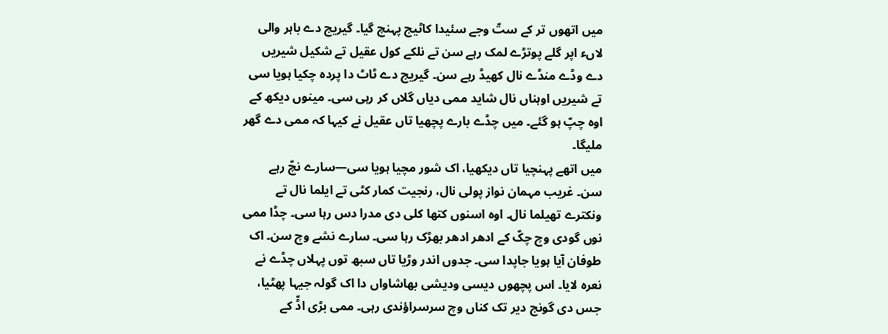میں اتھوں تر کے ستّ وجے سئیدا کاٹیج پہنچ گیا۔ گیریج دے باہر والی لاںء اپر گلے پوتڑے لمک رہے سن تے نلکے کول عقیل تے شکیل شیریں دے وڈے منڈے نال کھیڈ رہے سن۔ گیریج دے ٹاٹ دا پردہ چکیا ہویا سی تے شیریں اوہناں نال شاید ممی دیاں گلاں کر رہی سی۔ مینوں دیکھ کے اوہ چپّ ہو گئے۔ میں چڈے بارے پچھیا تاں عقیل نے کیہا کہ ممی دے گھر ملیگا۔
میں اتھے پہنچیا تاں دیکھیا، اک شور مچیا ہویا سی—سارے نچّ رہے سن۔ غریب مہمان نواز پولی نال، رنجیت کمار کٹی تے ایلما نال تے ونکترے تھیلما نال۔ اوہ اسنوں کتھا کلی دی مدرا دس رہا سی۔ چڈا ممی نوں گودی وچ چکّ کے ادھر ادھر بھڑک رہا سی۔ سارے نشے وچ سن۔ اک طوفان آیا ہویا جاپدا سی۔ جدوں اندر وڑیا تاں سبھ توں پہلاں چڈے نے نعرہ لایا۔ اس پچھوں دیسی ودیشی بھاشاواں دا اک گولہ جیہا پھٹیا، جس دی گونج دیر تک کناں وچ سرسراؤندی رہی۔ ممی بڑی اڈّ کے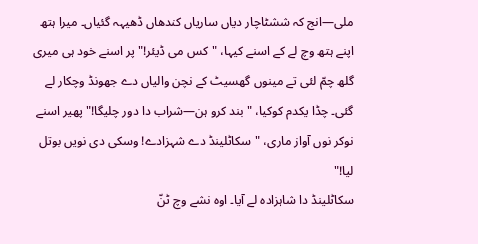ملی—انج کہ ششٹاچار دیاں ساریاں کندھاں ڈھیہہ گئیاں۔ میرا ہتھ اپنے ہتھ وچ لے کے اسنے کیہا، "کس می ڈیئر!" پر اسنے خود ہی میری گلھ چمّ لئی تے مینوں گھسیٹ کے نچن والیاں دے جھونڈ وچکار لے گئی۔ چڈا یکدم کوکیا، "بند کرو ہن—شراب دا دور چلیگا!" پھیر اسنے نوکر نوں آواز ماری، "سکاٹلینڈ دے شہزادے! وسکی دی نویں بوتل لیا!"
سکاٹلینڈ دا شاہزادہ لے آیا۔ اوہ نشے وچ ٹنّ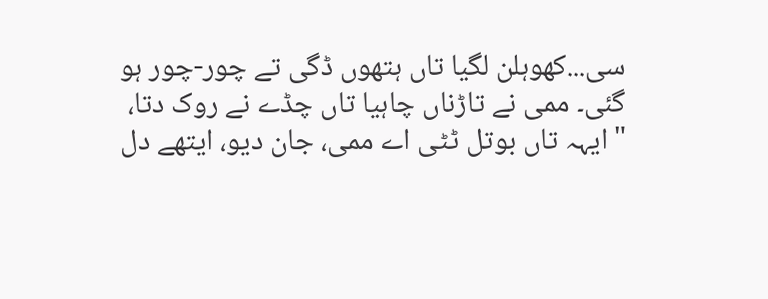سی...کھوہلن لگیا تاں ہتھوں ڈگی تے چور-چور ہو گئی۔ ممی نے تاڑناں چاہیا تاں چڈے نے روک دتا، "ایہہ تاں بوتل ٹٹی اے ممی، جان دیو، ایتھے دل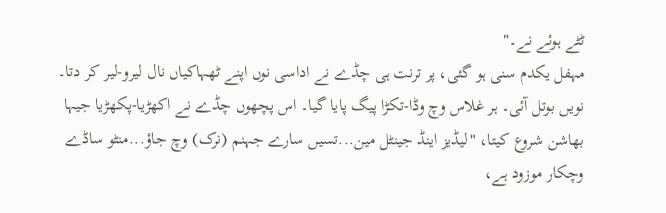ٹٹے ہوئے نے۔"
مہفل یکدم سنی ہو گئی، پر ترنت ہی چڈے نے اداسی نوں اپنے ٹھہاکیاں نال لیرو-لیر کر دتا۔ نویں بوتل آئی۔ ہر غلاس وچ وڈا-تکڑا پیگ پایا گیا۔ اس پچھوں چڈے نے اکھڑیا-پکھڑیا جیہا بھاشن شروع کیتا، "لیڈیز اینڈ جینٹل مین...تسیں سارے جہنم (نرک) وچ جاؤ...منٹو ساڈے وچکار موزود ہے،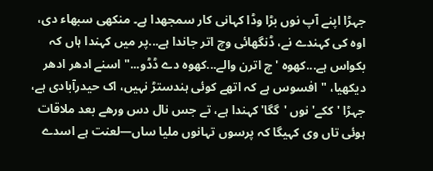جہڑا اپنے آپ نوں بڑا وڈا کہانی کار سمجھدا ہے۔ منکھی سبھاء دی، اوہ کی کہندے نے، ڈنگھائی وچ اتر جاندا ہے...پر میں کہندا ہاں کہ بکواس ہے...کھوہ 'چ اترن والے...کھوہ دے ڈڈو..." اسنے ادھر ادھر دیکھیا، "افسوس ہے کہ اتھے کوئی ہندستڑ نہیں، اک حیدرآبادی ہے، جہڑا 'ککے' نوں 'گگا' کہندا ہے، تے جس نال دس ورھے بعد ملاقات ہوئی تاں وی کہیگا کہ پرسوں تہانوں ملیا ساں—لعنت ہے اسدے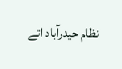نظام حیدرآباد اتے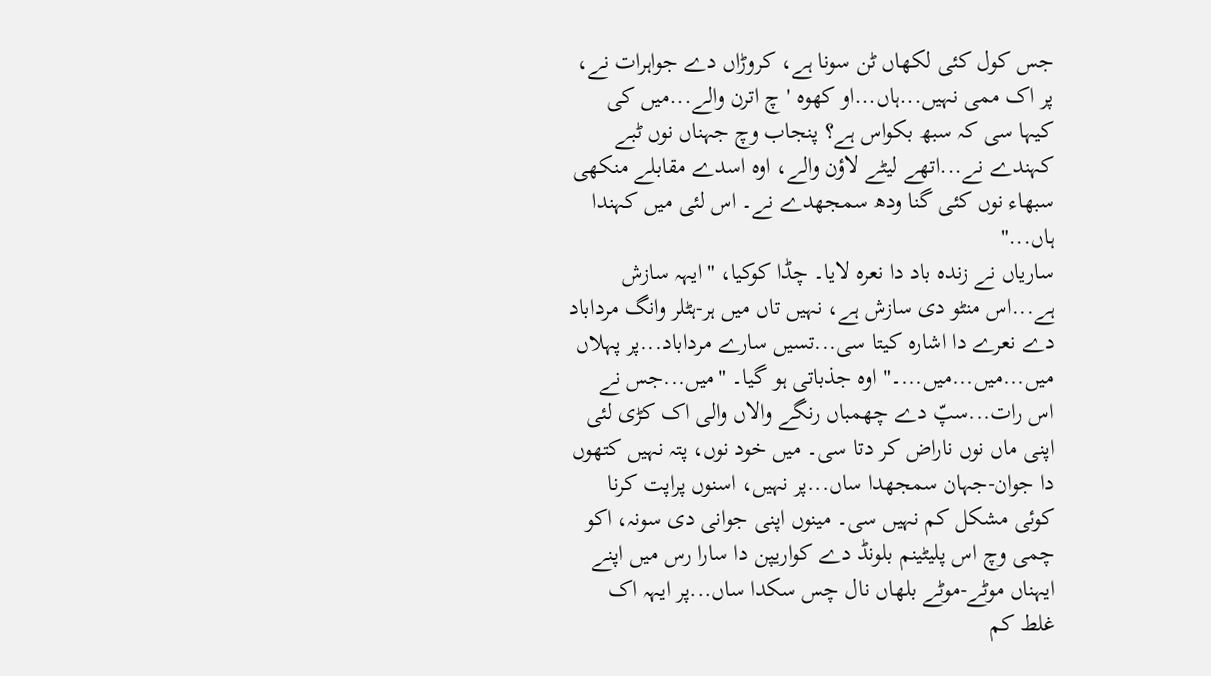جس کول کئی لکھاں ٹن سونا ہے، کروڑاں دے جواہرات نے، پر اک ممی نہیں...ہاں...او کھوہ 'چ اترن والے...میں کی کیہا سی کہ سبھ بکواس ہے؟ پنجاب وچ جہناں نوں ٹبے کہندے نے...اتھے لیٹے لاؤن والے، اوہ اسدے مقابلے منکھی سبھاء نوں کئی گنا ودھ سمجھدے نے۔ اس لئی میں کہندا ہاں..."
ساریاں نے زندہ باد دا نعرہ لایا۔ چڈا کوکیا، "ایہہ سازش ہے...اس منٹو دی سازش ہے، نہیں تاں میں ہر-ہٹلر وانگ مرداباد دے نعرے دا اشارہ کیتا سی...تسیں سارے مرداباد...پر پہلاں میں...میں...میں...۔" اوہ جذباتی ہو گیا۔ "میں...جس نے اس رات...سپّ دے چھمباں رنگے والاں والی اک کڑی لئی اپنی ماں نوں ناراض کر دتا سی۔ میں خود نوں، پتہ نہیں کتھوں دا جوان-جہان سمجھدا ساں...پر نہیں، اسنوں پراپت کرنا کوئی مشکل کم نہیں سی۔ مینوں اپنی جوانی دی سونہ، اکو چمی وچ اس پلیٹینم بلونڈ دے کواریپن دا سارا رس میں اپنے ایہناں موٹے-موٹے بلھاں نال چس سکدا ساں...پر ایہہ اک غلط کم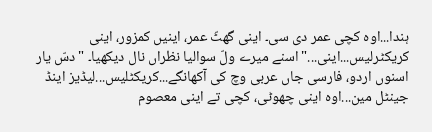ہندا...اوہ کچی عمر دی سی۔ اینی گھٹّ عمر، اینیں کمزور، اینی کریکٹرلیس...اینی..." اسنے میرے ولّ سوالیا نظراں نال دیکھیا۔ "دسّ یار اسنوں اردو، فارسی جاں عربی وچ کی آکھانگے...کریکٹلیس...لیڈیز اینڈ جینٹل مین...اوہ اینی چھوٹی، کچی تے اینی معصوم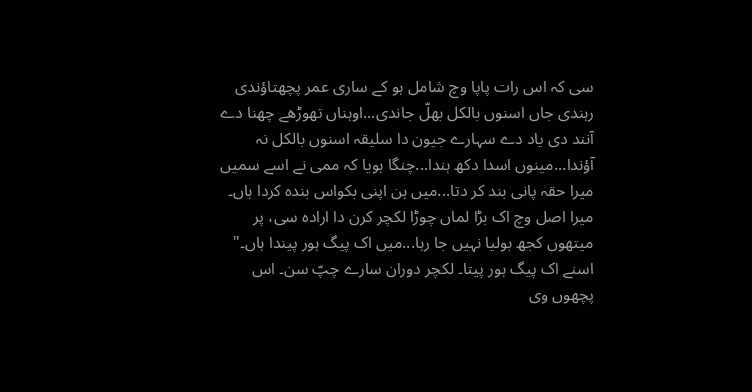سی کہ اس رات پاپا وچ شامل ہو کے ساری عمر پچھتاؤندی رہندی جاں اسنوں بالکل بھلّ جاندی...اوہناں تھوڑھے چھنا دے آنند دی یاد دے سہارے جیون دا سلیقہ اسنوں بالکل نہ آؤندا...مینوں اسدا دکھ ہندا...چنگا ہویا کہ ممی نے اسے سمیں میرا حقہ پانی بند کر دتا...میں ہن اپنی بکواس بندہ کردا ہاں۔ میرا اصل وچ اک بڑا لماں چوڑا لکچر کرن دا ارادہ سی، پر میتھوں کجھ بولیا نہیں جا رہا...میں اک پیگ ہور پیندا ہاں۔"
اسنے اک پیگ ہور پیتا۔ لکچر دوران سارے چپّ سن۔ اس پچھوں وی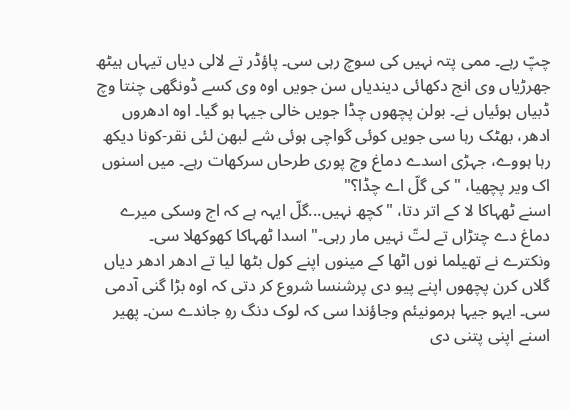چپّ رہے۔ ممی پتہ نہیں کی سوچ رہی سی۔ پاؤڈر تے لالی دیاں تیہاں ہیٹھ جھرڑیاں وی انج دکھائی دیندیاں سن جویں اوہ وی کسے ڈونگھی چنتا وچ ڈبیاں ہوئیاں نے۔ بولن پچھوں چڈا جویں خالی جیہا ہو گیا۔ اوہ ادھروں ادھر، بھٹک رہا سی جویں کوئی گواچی ہوئی شے لبھن لئی نقر-کونا دیکھ رہا ہووے، جہڑی اسدے دماغ وچ پوری طرحاں سرکھات رہے۔ میں اسنوں اک ویر پچھیا، "کی گلّ اے چڈا؟"
اسنے ٹھہاکا لا کے اتر دتا، "کچھ نہیں...گلّ ایہہ ہے کہ اج وسکی میرے دماغ دے چتڑاں تے لتّ نہیں مار رہی۔" اسدا ٹھہاکا کھوکھلا سی۔
ونکترے نے تھیلما نوں اٹھا کے مینوں اپنے کول بٹھا لیا تے ادھر ادھر دیاں گلاں کرن پچھوں اپنے پیو دی پرشنسا شروع کر دتی کہ اوہ بڑا گنی آدمی سی۔ ایہو جیہا ہرمونیئم وجاؤندا سی کہ لوک دنگ رہِ جاندے سن۔ پھیر اسنے اپنی پتنی دی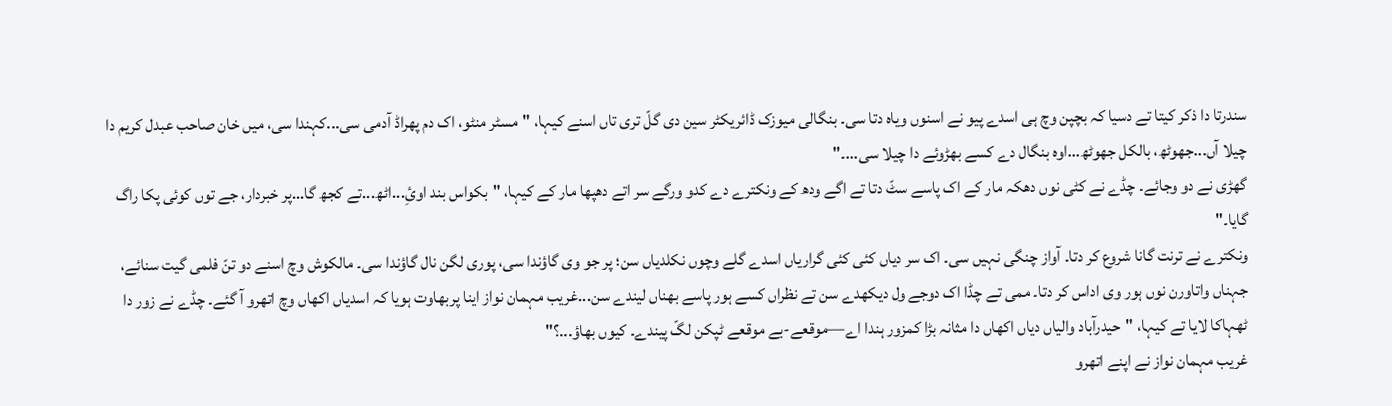سندرتا دا ذکر کیتا تے دسیا کہ بچپن وچ ہی اسدے پیو نے اسنوں ویاہ دتا سی۔ بنگالی میوزک ڈائریکٹر سین دی گلّ تری تاں اسنے کیہا، "مسٹر منٹو، اک دم پھراڈ آدمی سی...کہندا سی، میں خان صاحب عبدل کریم دا چیلا آں...جھوٹھ، بالکل جھوٹھ...اوہ بنگال دے کسے بھڑوئے دا چیلا سی...۔"
گھڑی نے دو وجائے۔ چڈے نے کٹی نوں دھکہ مار کے اک پاسے سٹّ دتا تے اگے ودھ کے ونکترے دے کدو ورگے سر اتے دھپھا مار کے کیہا، "بکواس بند اوئِ...اٹھ...تے کجھ گا...پر خبردار، جے توں کوئی پکا راگ گایا۔"
ونکترے نے ترنت گانا شروع کر دتا۔ آواز چنگی نہیں سی۔ اک سر دیاں کئی کئی گراریاں اسدے گلے وچوں نکلدیاں سن؛ پر جو وی گاؤندا سی، پوری لگن نال گاؤندا سی۔ مالکوش وچ اسنے دو تنّ فلمی گیت سنائے، جہناں واتاورن نوں ہور وی اداس کر دتا۔ ممی تے چڈا اک دوجے ول دیکھدے سن تے نظراں کسے ہور پاسے بھناں لیندے سن...غریب مہمان نواز اینا پربھاوت ہویا کہ اسدیاں اکھاں وچ اتھرو آ گئے۔ چڈے نے زور دا ٹھہاکا لایا تے کیہا، "حیدرآباد والیاں دیاں اکھاں دا مثانہ بڑا کمزور ہندا اے—موقعے-بے موقعے ٹپکن لگّ پیندے۔ کیوں بھاؤ...؟"
غریب مہمان نواز نے اپنے اتھرو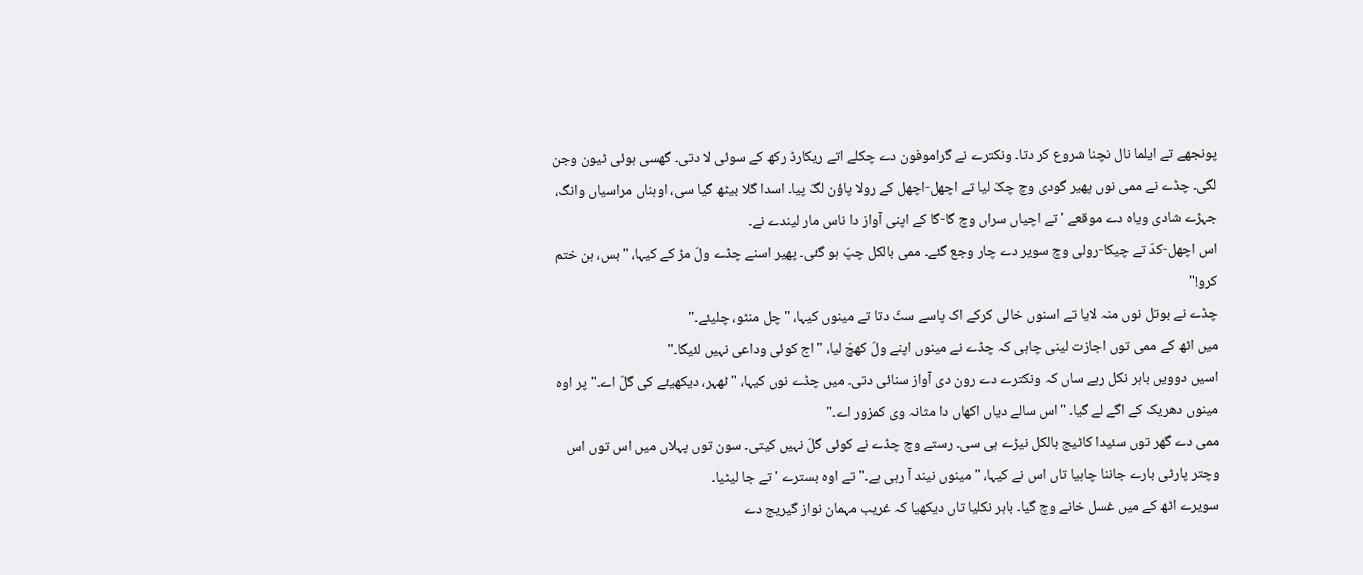پونجھے تے ایلما نال نچنا شروع کر دتا۔ ونکترے نے گراموفون دے چکلے اتے ریکارڈ رکھ کے سوئی لا دتی۔ گھسی ہوئی ٹیون وجن لگی۔ چڈے نے ممی نوں پھیر گودی وچ چکّ لیا تے اچھل-اچھل کے رولا پاؤن لگّ پیا۔ اسدا گلا بیٹھ گیا سی، اوہناں مراسیاں وانگ، جہڑے شادی ویاہ دے موقعے 'تے اچیاں سراں وچ گا-گا کے اپنی آواز دا ناس مار لیندے نے۔
اس اچھل-کدّ تے چیکا-رولی وچ سویر دے چار وجع گئے۔ ممی بالکل چپّ ہو گئی۔ پھیر اسنے چڈے ولّ مڑ کے کیہا، "بس، ہن ختم کرو!"
چڈے نے بوتل نوں منہ لایا تے اسنوں خالی کرکے اک پاسے سٹّ دتا تے مینوں کیہا، "چل منٹو، چلیئے۔"
میں اٹھ کے ممی توں اجازت لینی چاہی کہ چڈے نے مینوں اپنے ولّ کھچّ لیا، "اج کوئی وداعی نہیں لئیگا۔"
اسیں دوویں باہر نکل رہے ساں کہ ونکترے دے رون دی آواز سنائی دتی۔ میں چڈے نوں کیہا، "ٹھہر، دیکھیئے کی گلّ اے۔" پر اوہ مینوں دھریک کے اگے لے گیا۔ "اس سالے دیاں اکھاں دا مثانہ وی کمزور اے۔"
ممی دے گھر توں سئیدا کاٹیج بالکل نیڑے ہی سی۔ رستے وچ چڈے نے کوئی گلّ نہیں کیتی۔ سون توں پہلاں میں اس توں اس وچتر پارٹی بارے جاننا چاہیا تاں اس نے کیہا، "مینوں نیند آ رہی ہے۔" تے اوہ بسترے 'تے جا لیٹیا۔
سویرے اٹھ کے میں غسل خانے وچ گیا۔ باہر نکلیا تاں دیکھیا کہ غریب مہمان نواز گیریج دے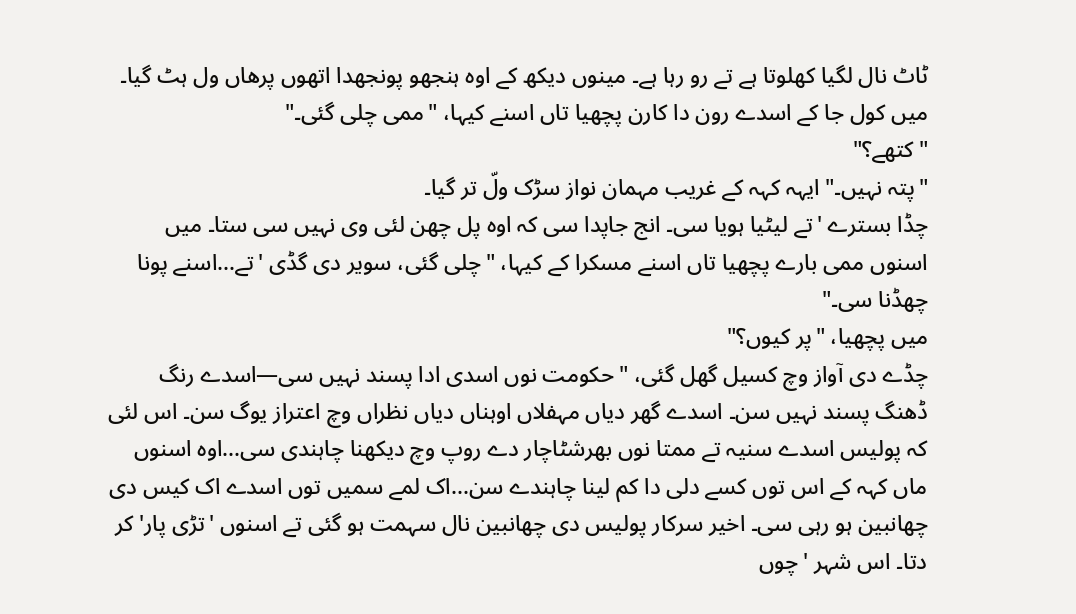ٹاٹ نال لگیا کھلوتا ہے تے رو رہا ہے۔ مینوں دیکھ کے اوہ ہنجھو پونجھدا اتھوں پرھاں ول ہٹ گیا۔ میں کول جا کے اسدے رون دا کارن پچھیا تاں اسنے کیہا، "ممی چلی گئی۔"
"کتھے؟"
"پتہ نہیں۔" ایہہ کہہ کے غریب مہمان نواز سڑک ولّ تر گیا۔
چڈا بسترے 'تے لیٹیا ہویا سی۔ انج جاپدا سی کہ اوہ پل چھن لئی وی نہیں سی ستا۔ میں اسنوں ممی بارے پچھیا تاں اسنے مسکرا کے کیہا، "چلی گئی، سویر دی گڈی 'تے...اسنے پونا چھڈنا سی۔"
میں پچھیا، "پر کیوں؟"
چڈے دی آواز وچ کسیل گھل گئی، "حکومت نوں اسدی ادا پسند نہیں سی—اسدے رنگ ڈھنگ پسند نہیں سن۔ اسدے گھر دیاں مہفلاں اوہناں دیاں نظراں وچ اعتراز یوگ سن۔ اس لئی کہ پولیس اسدے سنیہ تے ممتا نوں بھرشٹاچار دے روپ وچ دیکھنا چاہندی سی...اوہ اسنوں ماں کہہ کے اس توں کسے دلی دا کم لینا چاہندے سن...اک لمے سمیں توں اسدے اک کیس دی چھانبین ہو رہی سی۔ اخیر سرکار پولیس دی چھانبین نال سہمت ہو گئی تے اسنوں 'تڑی پار' کر دتا۔ اس شہر 'چوں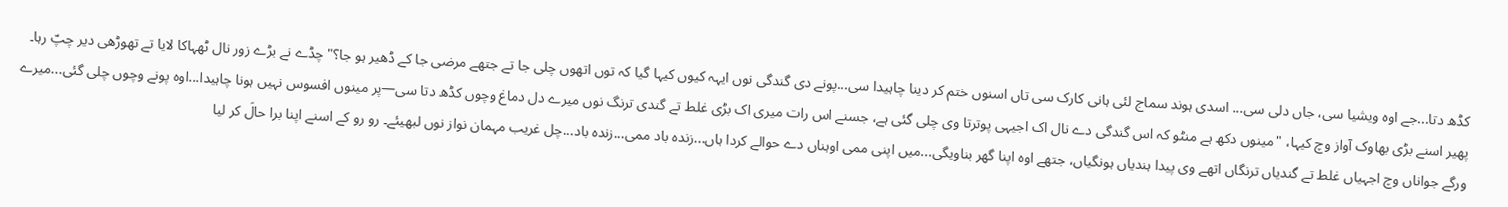کڈھ دتا...جے اوہ ویشیا سی، جاں دلی سی... اسدی ہوند سماج لئی ہانی کارک سی تاں اسنوں ختم کر دینا چاہیدا سی...پونے دی گندگی نوں ایہہ کیوں کیہا گیا کہ توں اتھوں چلی جا تے جتھے مرضی جا کے ڈھیر ہو جا؟" چڈے نے بڑے زور نال ٹھہاکا لایا تے تھوڑھی دیر چپّ رہا۔ پھیر اسنے بڑی بھاوک آواز وچ کیہا، "مینوں دکھ ہے منٹو کہ اس گندگی دے نال اک اجیہی پوترتا وی چلی گئی ہے، جسنے اس رات میری اک بڑی غلط تے گندی ترنگ نوں میرے دل دماغ وچوں کڈھ دتا سی—پر مینوں افسوس نہیں ہونا چاہیدا...اوہ پونے وچوں چلی گئی...میرے ورگے جواناں وچ اجہیاں غلط تے گندیاں ترنگاں اتھے وی پیدا ہندیاں ہونگیاں، جتھے اوہ اپنا گھر بناویگی...میں اپنی ممی اوہناں دے حوالے کردا ہاں...زندہ باد ممی...زندہ باد...چل غریب مہمان نواز نوں لبھیئے۔ رو رو کے اسنے اپنا برا حالَ کر لیا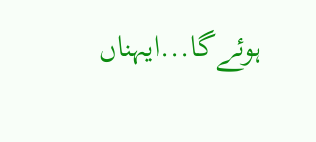ہوئےگا...ایہناں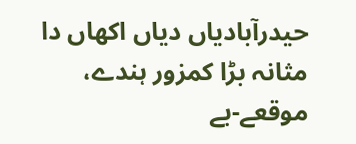حیدرآبادیاں دیاں اکھاں دا مثانہ بڑا کمزور ہندے، موقعے-بے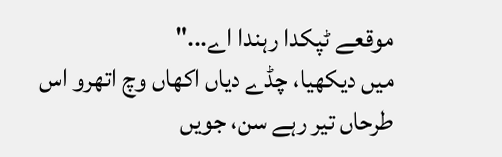موقعے ٹپکدا رہندا اے..."
میں دیکھیا، چڈے دیاں اکھاں وچ اتھرو اس طرحاں تیر رہے سن، جویں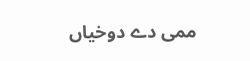ممی دے دوخیاں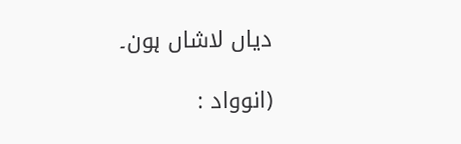دیاں لاشاں ہون۔

(انوواد :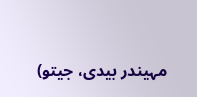مہیندر بیدی، جیتو)